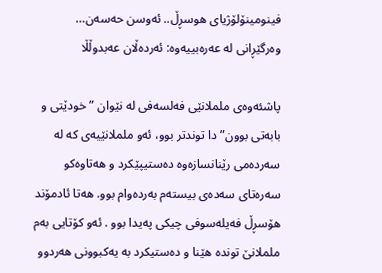فینومینۆلۆژیای هوسڕڵ.. ئەوسن حەسەن… وەرگێڕانی لە عەرەبییەوە: ئەردەڵان عەبدوڵڵا

پاشئەوەی ململانێی فەلسەفی لە نێوان ” خودێتی و بابەتی بوون” دا توندتر بوو، ئەو ململانێیەی کە لە سەردەمی رێنانسازەوە دەستیپێکرد و هەتاوەکو سەرەتای سەدەی بیستەم بەردەوام بوو. هەتا ئادمۆند هۆسڕڵ فەیلەسوفی چیکی پەیدا بوو . ئەو کۆتایی بەم ململانێ توندە هێنا و دەستیکرد بە یەکبوونی هەردوو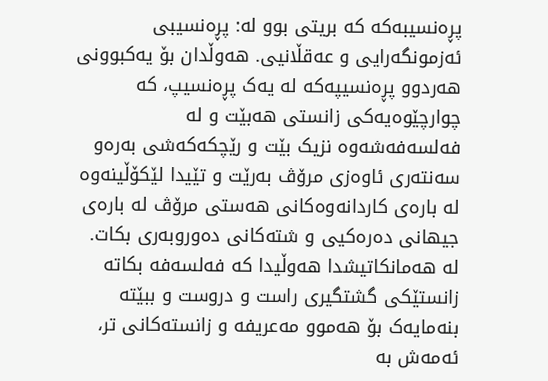پڕەنسیبەکە کە بریتی بوو لە: پڕەنسیبی ئەزمونگەرایی و عەقڵانیی. هەوڵدان بۆ یەکبوونی هەردوو پڕەنسیپەکە لە یەک پڕەنسیپ، کە چوارچێوەیەکی زانستی هەبێت و لە فەلسەفەشەوە نزیک بێت و رێچکەکەشی بەرەو سەنتەری ئاوەزی مرۆڤ بەرێت و تێیدا لێکۆڵینەوە لە بارەی کاردانەوەکانی هەستی مرۆڤ لە بارەی جیهانی دەرەکیی و شتەکانی دەوروبەری بکات.
لە هەمانکاتیشدا هەوڵیدا کە فەلسەفە بکاتە زانستێکی گشتگیری راست و دروست و ببێتە بنەمایەک بۆ هەموو مەعریفە و زانستەکانی تر، ئەمەش بە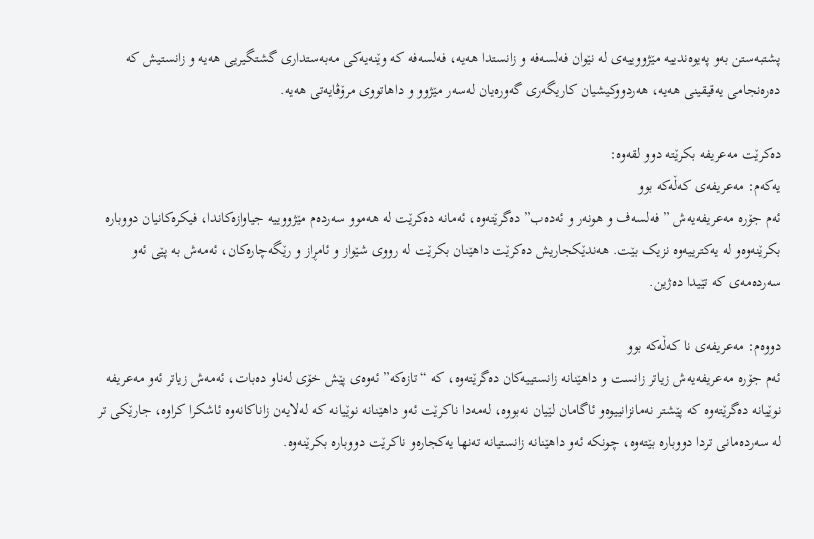پشتبەستن بەو پەیوەندییە مێژووییەی لە نێوان فەلسەفە و زانستدا هەیە، فەلسەفە کە وێنەیەکی مەبەستداری گشتگیریی هەیە و زانستیش کە دەرەنجامی یەقیقینی هەیە، هەردووکیشیان کاریگەری گەورەیان لەسەر مێژوو و داهاتووی مرۆڤایەتی هەیە.

دەکرێت مەعریفە بکرێتە دوو لقەوە:
یەکەم: مەعریفەی کەڵەکە بوو
ئەم جۆرە مەعریفەیەش ” فەلسەف و هونەر و ئەدەب” دەگرێتەوە، ئەمانە دەکرێت لە هەموو سەردەم مێژووییە جیاوازەکاندا، فیکرەکانیان دووبارە بکرێنەوەو لە یەکترییەوە نزیک بێت. هەندێکجاریش دەکرێت داهێنان بکرێت لە رووی شێواز و ئامڕاز و رێگەچارەکان، ئەمەش بە پێی ئەو سەردەمەی کە تێیدا دەژین.

دووەم: مەعریفەی نا کەڵەکە بوو
ئەم جۆرە مەعریفەیەش زیاتر زانست و داهێنانە زانستییەکان دەگرێتەوە، کە “تازەکە” ئەوەی پێش خۆی لەناو دەبات، ئەمەش زیاتر ئەو مەعریفە نوێیانە دەگرێتەوە کە پێشتر نەمانزانییوەو ئاگامان لێیان نەبووە، لەمەدا ناکرێت ئەو داهێنانە نوێیانە کە لەلایەن زاناکانەوە ئاشكرا کراوە، جارێکی تر لە سەردەمانی تردا دووبارە بێتەوە، چونکە ئەو داهێنانە زانستیانە تەنها یەکجارەو ناکرێت دووبارە بکرێنەوە.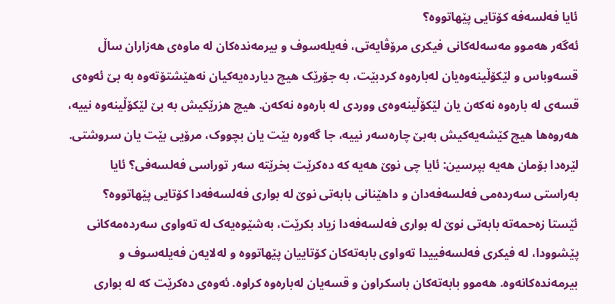ئایا فەلسەفە کۆتایی پێهاتووە؟
ئەگەر هەموو مەسەلەکانی فیکری مرۆڤایەتی، فەیلەسوف و بیرمەندەکان لە ماوەی هەزاران ساڵ قسەوباس و لێکۆڵینەوەیان لەبارەوە کردبێت، بە جۆرێک هیچ دیاردەیەکیان نەهێشتۆتەوە بە بێ ئەوەی قسەی لە بارەوە نەکەن یان لێکۆڵینەوەی ووردی لە بارەوە نەکەن. هیچ هزرێکیش بە بێ لێکۆڵینەوە نییە، هەروەها هیچ کێشەیەکیش بەبێ چارەسەر نییە، جا گەورە بێت یان بچووک، مرۆیی بێت یان سروشتی. لێرەدا بۆمان هەیە بپرسین: ئایا چی نوێ هەیە کە دەکرێت بخرێتە سەر توراسی فەلسەفی؟ ئایا بەراستی سەردەمی فەلسەفەدان و داهێنانی بابەتی نوێ لە بواری فەلسەفەدا کۆتایی پێهاتووە؟
ئێستا زەحمەتە بابەتی نوێ لە بواری فەلسەفەدا زیاد بکرێت، بەشێوەیەک لە تەواوی سەردەمەکانی پێشوودا، لە فیکری فەلسەفییدا تەواوی بابەتەکان کۆتاییان پێهاتووە و لەلایەن فەیلەسوف و بیرمەندەکانەوە. هەموو بابەتەکان باسکراون و قسەیان لەبارەوە کراوە. ئەوەی دەکرێت کە لە بواری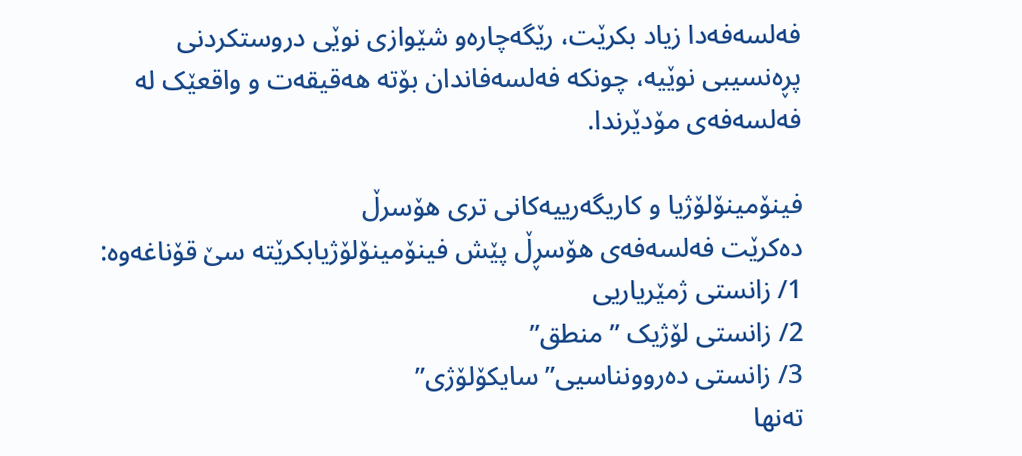فەلسەفەدا زیاد بکرێت، رێگەچارەو شێوازی نوێی دروستکردنی پڕەنسیبی نوێیە، چونکە فەلسەفاندان بۆتە هەقیقەت و واقعێک لە فەلسەفەی مۆدێرندا.

فینۆمینۆلۆژیا و کاریگەرییەکانی تری هۆسرڵ
دەکرێت فەلسەفەی هۆسڕڵ پێش فینۆمینۆلۆژیابکرێتە سێ قۆناغەوە:
1/ زانستی ژمێریاریی
2/ زانستی لۆژیک ” منطق”
3/ زانستی دەروونناسیی” سایکۆلۆژی”
تەنها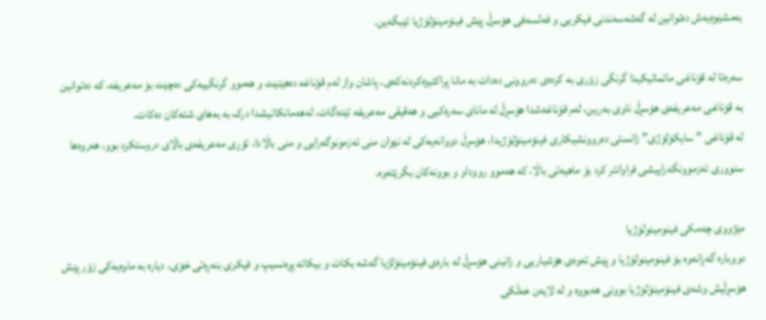بەمشێوەیەش دەتوانین لە گەشەسەندنی فیکریی و فەلسەفی هۆسرڵ پێش فینۆمینۆلۆژیا تێبگەین.

سەرەتا لە قۆناغی ماتماتیکیدا گرنگی زۆری بە کردەی دەروونی دەدات بە مانا پراکتیزەکردنەکەی، پاشان واز لەم قۆناغە دەهێنێت و هەموو گرنگییەکی دەچێت بۆ مەعریفە، کە دەتوانین بە قۆناغی مەعریفەی هۆسڕڵ ناوی بەرین، لەم قۆناغەشدا هۆسڕڵ لە مانای سەرەکیی و هەقیقی مەعریفە تێدەگات، لەهەمانکاتیشدا درک بە بەهای شتەکان دەکات.
لە قۆناغی ” سایکۆلۆژی” زانستی دەروونشیکاری فینۆمینۆلۆژیدا، هۆسڕڵ دووانەیەکی لە نێوان منی ئەزمونوگەرایی و منی باڵادا، تۆڕی مەعریفەی باڵای دروستکرد بوو، هەروەها سنووری ئەزموونگەراییشی فراوانتر کرد بۆ ماهیەتی باڵا، کە هەموو رووداو و بوونەکان بگرێتەوە.

مێژووی چەمکی فینومینولۆژیا
دووبارە گەڕانەوە بۆ فینومینولۆژیا و پێش ئەوەی هۆشیاریی و زانینی هۆسڕڵ لە بارەی فینۆمینۆلژیا گەشە بکات و بیکاتە پڕەنسیپ و فیکری بنەڕەتی خۆی، دیارە بە ماوەیەکی زۆر پێش هۆسڕڵیش وشەی فینۆمینۆلۆژیا بوونی هەبووە و لە لایەن خەڵکی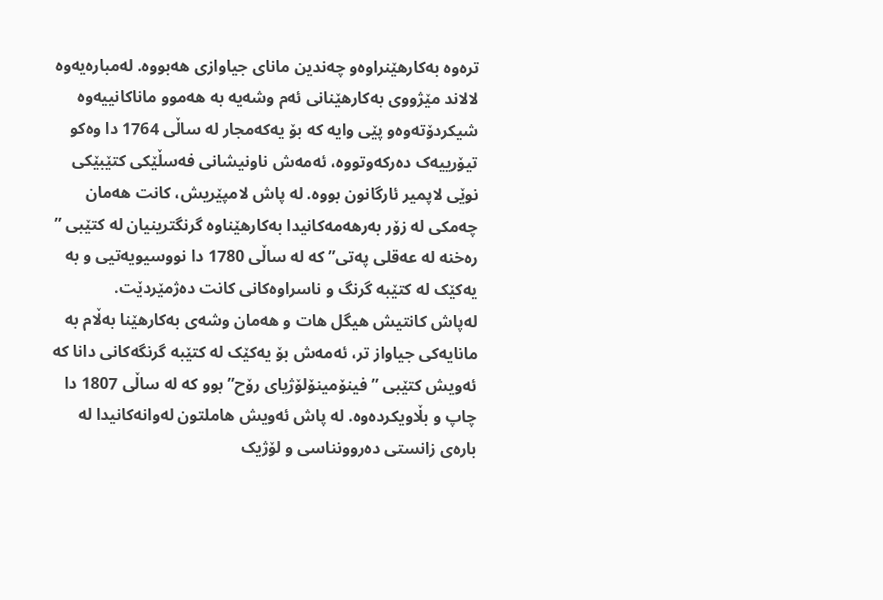ترەوە بەکارهێنراوەو چەندین مانای جیاوازی هەبووە. لەمبارەیەوە لالاند مێژووی بەکارهێنانی ئەم وشەیە بە هەموو ماناکانییەوە شیکردۆتەوەو پێی وایە کە بۆ یەکەمجار لە ساڵی 1764 دا وەکو تیۆرییەک دەرکەوتووە، ئەمەش ناونیشانی فەسڵێکی کتێبێکی نوێی لاپمیر ئارگانون بووە. لە پاش لامپێریش، کانت هەمان چەمکی لە زۆر بەرهەمەکانیدا بەکارهێناوە گرنگترینیان لە کتێبی ” رەخنە لە عەقلی پەتی” کە لە ساڵی 1780 دا نووسیویەتیی و بە یەکێک لە کتێبە گرنگ و ناسراوەکانی کانت دەژمێردێت.
لەپاش کانتیش هیگل هات و هەمان وشەی بەکارهێنا بەڵام بە مانایەکی جیاواز تر، ئەمەش بۆ یەکێک لە کتێبە گرنگەکانی دانا کە ئەویش کتێبی ” فینۆمینۆلۆژیای رۆح” بوو کە لە ساڵی 1807 دا چاپ و بڵاویکردەوە. لە پاش ئەویش هاملتون لەوانەکانیدا لە بارەی زانستی دەروونناسی و لۆژیک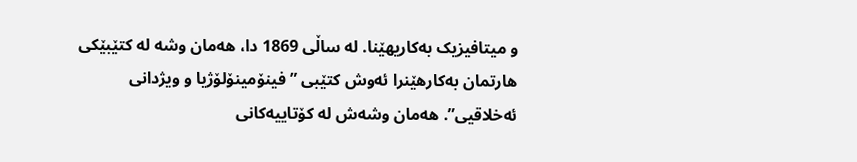و میتافیزیک بەکاریهێنا. لە ساڵی 1869 دا، هەمان وشە لە کتێبێکی هارتمان بەکارهێنرا ئەوش کتێبی ” فینۆمینۆلۆژیا و ویژدانی ئەخلاقیی”. هەمان وشەش لە کۆتاییەکانی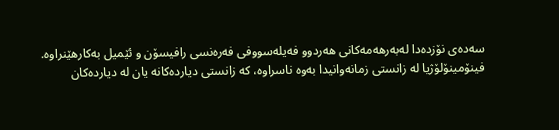سەدەی نۆزدەدا لەبەرهەمەکانی هەردوو فەیلەسووفی فەرەنسی رافیسۆن و ئێمیل بەکارهێنراوە.
فینۆمینۆلۆژیا لە زانستی زمانەوانیدا بەوە ناسراوە، کە زانستی دیاردەکانە یان لە دیاردەکان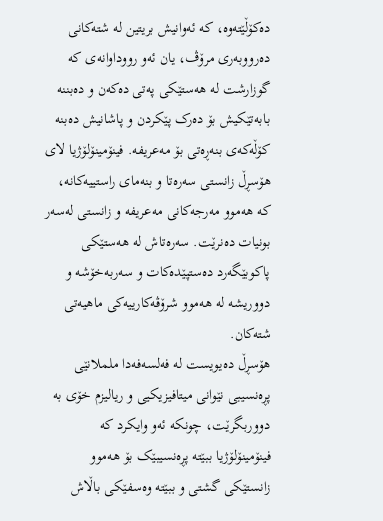دەکۆڵێتەوە، کە ئەوانیش بریتین لە شتەکانی دەرووبەری مرۆڤ، یان ئەو رووداوانەی کە گوزارشت لە هەستێکی پەتی دەکەن و دەبننە بابەتێکیش بۆ دەرک پێکردن و پاشانیش دەبنە کۆڵەکەی بنەڕەتی بۆ مەعریفە. فینۆمینۆلۆژیا لای هۆسڕڵ زانستی سەرەتا و بنەمای راستییەکانە، کە هەموو مەرجەکانی مەعریفە و زانستی لەسەر بونیات دەنرێت. سەرەتاش لە هەستێکی پاکوبێگەرد دەستپێدەکات و سەربەخۆشە و دووریشە لە هەموو شرۆڤەکارییەکی ماهیەتی شتەکان.
هۆسڕڵ دەیویست لە فەلسەفەدا ململانێی پڕەنسیبی نێوانی میتافیزیکیی و ریالیزم خۆی بە دووربگرێت، چونکە ئەو وایکرد کە فینۆمینۆلۆژیا ببێتە پڕەنسیبێک بۆ هەموو زانستێکی گشتی و ببێتە وەسفێکی باڵاش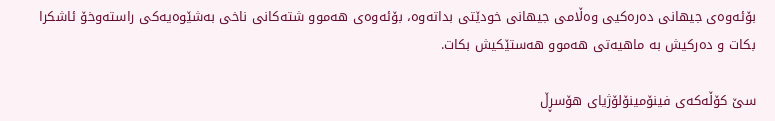بۆئەوەی جیهانی دەرەکیی وەڵامی جیهانی خودێتی بداتەوە، بۆئەوەی هەموو شتەکانی ناخی بەشێوەیەکی راستەوخۆ ئاشكرا بکات و دەرکیش بە ماهیەتی هەموو هەستێکیش بکات.

سێ کۆڵەکەی فینۆمینۆلۆژیای هۆسڕڵ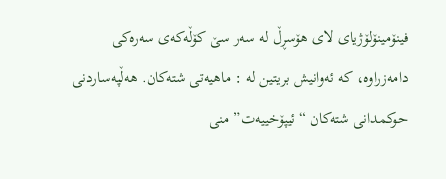فینۆمینۆلۆژیای لای هۆسڕڵ لە سەر سێ کۆڵەکەی سەرەکی دامەزراوە، کە ئەوانیش بریتین لە : ماهیەتی شتەکان. هەڵپەساردنی حوکمدانی شتەکان “ئیپۆخییەت” منی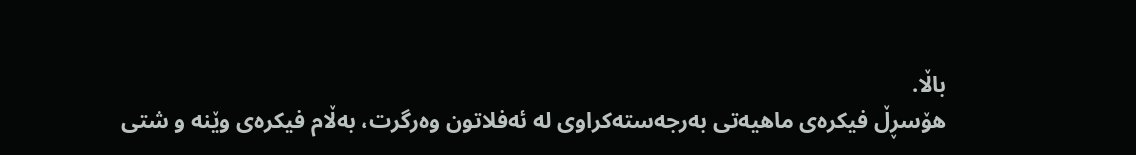باڵا.
هۆسڕڵ فیکرەی ماهیەتی بەرجەستەکراوی لە ئەفلاتون وەرگرت، بەڵام فیکرەی وێنە و شتی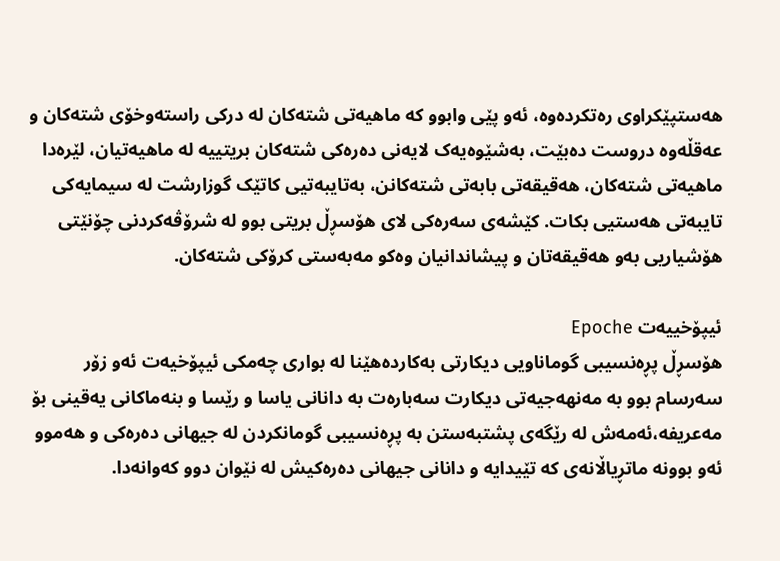هەستپێکراوی رەتکردەوە، ئەو پێی وابوو کە ماهیەتی شتەکان لە درکی راستەوخۆی شتەکان و عەقڵەوە دروست دەبێت، بەشێوەیەک لایەنی دەرەکی شتەکان بریتییە لە ماهیەتیان، لێرەدا ماهیەتی شتەکان، هەقیقەتی بابەتی شتەکانن، بەتایبەتیی کاتێک گوزارشت لە سیمایەکی تایبەتی هەستیی بکات. کێشەی سەرەکی لای هۆسڕڵ بریتی بوو لە شرۆڤەکردنی چۆنێتی هۆشیاریی بەو هەقیقەتان و پیشاندانیان وەکو مەبەستی کرۆکی شتەکان.

ئیپۆخییەت Epoche
هۆسڕڵ پڕەنسیبی گوماناویی دیکارتی بەکاردەهێنا لە بواری چەمکی ئیپۆخیەت ئەو زۆر سەرسام بوو بە مەنهەجیەتی دیکارت سەبارەت بە دانانی یاسا و رێسا و بنەماکانی یەقینی بۆ مەعریفە،ئەمەش لە رێگەی پشتبەستن بە پڕەنسیبی گومانکردن لە جیهانی دەرەکی و هەموو ئەو بوونە ماتڕیاڵانەی کە تێیدایە و دانانی جیهانی دەرەکیش لە نێوان دوو کەوانەدا.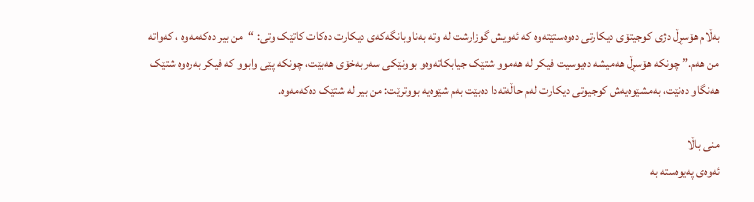بەڵام هۆسڕڵ دژی کوجیتۆی دیکارتی دەوەستێتەوە کە ئەویش گوزارشت لە وتە بەناوبانگەکەی دیکارت دەکات کاتێک وتی: “من بیر دەکەمەوە ، کەواتە من هەم.” چونکە هۆسڕڵ هەمیشە دەیوسیت فیکر لە هەموو شتێک جیابکاتەوەو بوونێکی سەربەخۆی هەبێت، چونکە پێی وابوو کە فیکر بەرەوە شتێک هەنگاو دەنێت، بەمشێوەیەش کوجیوتی دیکارت لەم حاڵەتەدا دەبێت بەم شێوەیە بووترێت: من بیر لە شتێک دەکەمەوە.

منی باڵا
ئەوەی پەیوەستە بە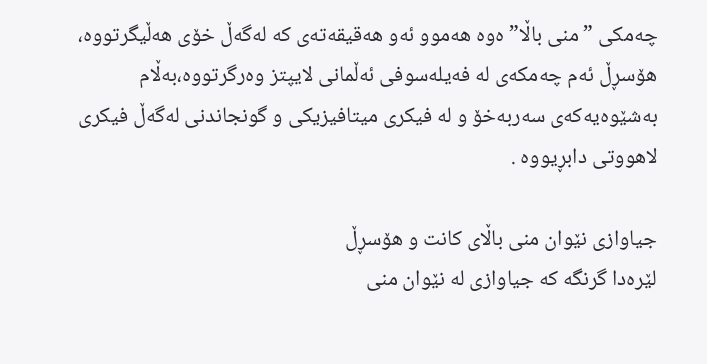چەمکی ” منی باڵا”ەوە هەموو ئەو هەقیقەتەی کە لەگەڵ خۆی هەڵیگرتووە، هۆسڕڵ ئەم چەمکەی لە فەیلەسوفی ئەڵمانی لایپتز وەرگرتووە،بەڵام بەشێوەیەکەی سەربەخۆ و لە فیکری میتافیزیکی و گونجاندنی لەگەڵ فیکری لاهووتی دابڕیووە .

جیاوازی نێوان منی باڵای کانت و هۆسڕڵ
لێرەدا گرنگە کە جیاوازی لە نێوان منی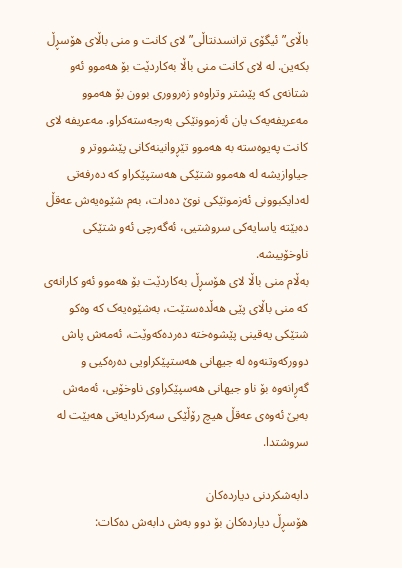باڵای” ئیگۆی ترانسدنتاڵی” لای کانت و منی باڵای هۆسڕڵ بکەین. لە لای کانت منی باڵا بەکاردێت بۆ هەموو ئەو شتانەی کە پێشتر وتراوەو زەرووری بوون بۆ هەموو مەعریفەیەک یان ئەزموونێکی بەرجەستەکراو. مەعریفە لای کانت پەیوەستە بە هەموو تێڕوانینەکانی پێشووتر و جیاوازیشە لە هەموو شتێکی هەستپێکراو کە دەرفەتی لەدایکبوونی ئەزمونێکی نوێ دەدات، بەم شێوەیەش عەقڵ دەبێتە یاسایەکی سروشتیی، ئەگەرچی ئەو شتێكی ناوخۆییشە.
بەڵام منی باڵا لای هۆسڕڵ بەکاردێت بۆ هەموو ئەو کارانەی کە منی باڵای پێی هەڵدەستێت، بەشێوەیەک کە وەکو شتێكی یەقینی پێشوەختە دەردەکەوێت، ئەمەش پاش دوورکەوتنەوە لە جیهانی هەستپێکراویی دەرەکیی و گەڕانەوە بۆ ناو جیهانی هەسپێکراوی ناوخۆیی، ئەمەش بەبێ ئەوەی عەقڵ هیچ رۆڵێکی سەرکردایەتی هەبێت لە سروشتدا.

دابەشکردنی دیاردەکان
هۆسڕڵ دیاردەکان بۆ دوو بەش دابەش دەکات: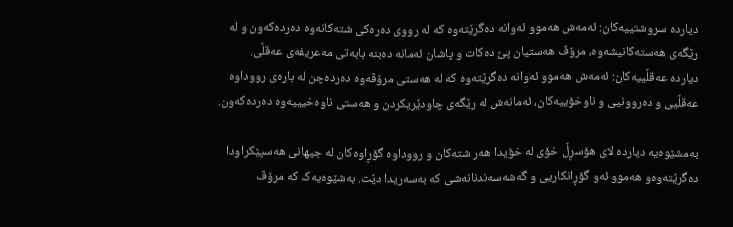دیاردە سروشتییەکان: ئەمەش هەموو ئەوانە دەگرێتەوە کە لە رووی دەرەکی شتەکانەوە دەردەکەون و لە رێگەی هەستەکانیشەوە، مرۆڤ هەستیان پێ دەکات و پاشان ئەمانە دەبنە بابەتی مەعریفەی عەقڵی.
دیاردە عەقڵییەکان: ئەمەش هەموو ئەوانە دەگرێتەوە کە لە هەستی مرۆڤەوە دەردەچن لە بارەی رووداوە عەقڵیی و دەروونیی و ناوخۆییەکان، ئەمانەش لە رێگەی چاودێریکردن و هەستی ناوەخیییەوە دەردەکەون.

بەمشێوەیە دیاردە لای هۆسڕڵ خۆی لە خۆیدا هەر شتەکان و رووداوە گۆڕاوەکان لە جیهانی هەسپێکراودا دەگرێتەوەو هەموو ئەو گۆڕانکاریی و گەشەسەندنانەشی کە بەسەریدا دێت. بەشێوەیەک کە مرۆڤ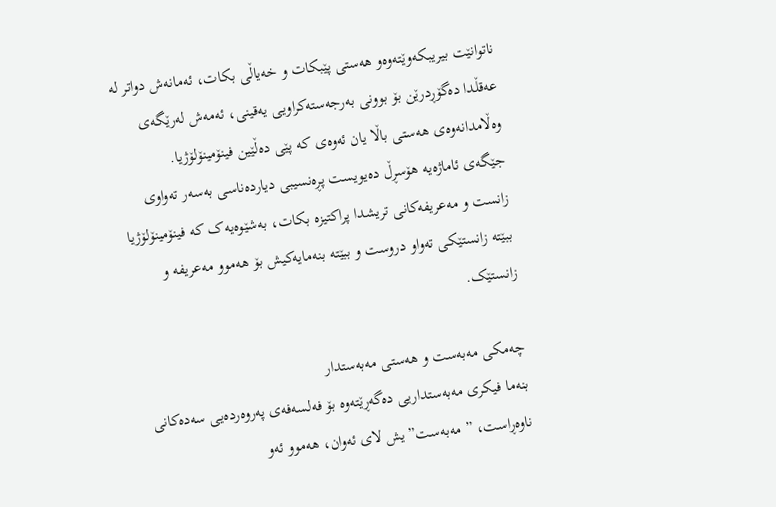ناتوانێت بیریبکەوێتەوەو هەستی پێبکات و خەیاڵی بکات، ئەمانەش دواتر لە عەقڵدا دەگۆڕدرێن بۆ بوونی بەرجەستەکراویی یەقینی، ئەمەش لەرێگەی وەڵامدانەوەی هەستی باڵا یان ئەوەی کە پێی دەڵێین فینۆمینۆلۆژیا.
جێگەی ئاماژەیە هۆسڕڵ دەیویست پڕەنسیبی دیاردەناسی بەسەر تەواوی زانست و مەعریفەکانی تریشدا پراکتیزە بکات، بەشێوەیەک کە فینۆمینۆلۆژیا ببێتە زانستێکی تەواو دروست و ببێتە بنەمایەکیش بۆ هەموو مەعریفە و زانستێک.

چەمکی مەبەست و هەستی مەبەستدار
بنەما فیکری مەبەستداریی دەگەڕێتەوە بۆ فەلسەفەی پەروەردەیی سەدەکانی ناوەڕاست، ” مەبەست” یش لای ئەوان، هەموو ئەو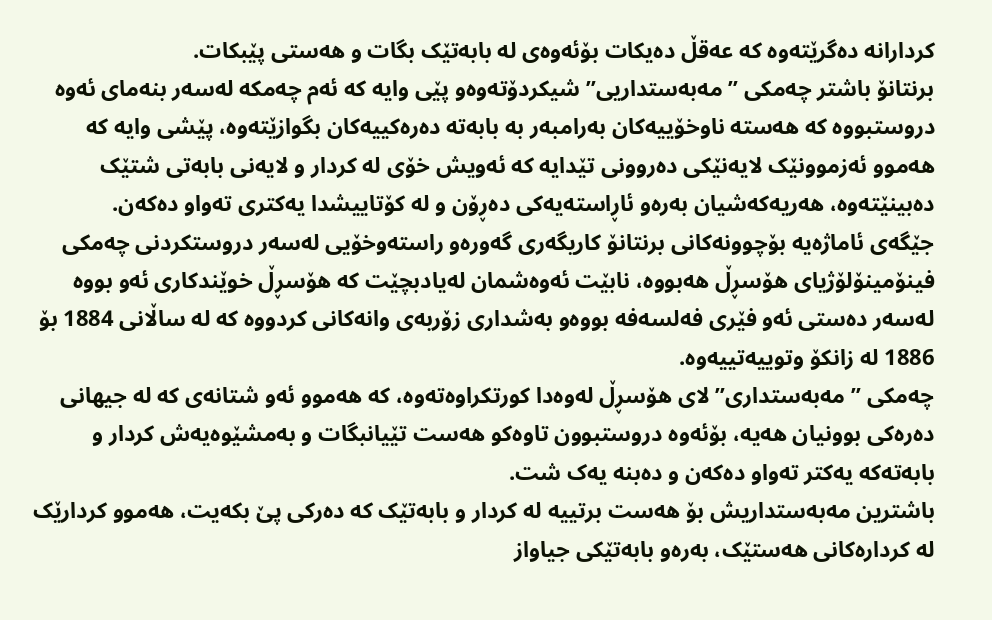کردارانە دەگرێتەوە کە عەقڵ دەیکات بۆئەوەی لە بابەتێک بگات و هەستی پێبکات.
برنتانۆ باشتر چەمکی ” مەبەستداریی” شیکردۆتەوەو پێی وایە کە ئەم چەمکە لەسەر بنەمای ئەوە دروستبووە کە هەستە ناوخۆییەکان بەرامبەر بە بابەتە دەرەکییەکان بگوازێتەوە، پێشی وایە کە هەموو ئەزموونێک لایەنێكی دەروونی تێدایە کە ئەویش خۆی لە کردار و لایەنی بابەتی شتێک دەبینێتەوە، هەریەکەشیان بەرەو ئاڕاستەیەکی دەڕۆن و لە کۆتاییشدا یەکتری تەواو دەکەن.
جێگەی ئاماژەیە بۆچوونەکانی برنتانۆ کاریگەری گەورەو راستەوخۆیی لەسەر دروستکردنی چەمکی فینۆمینۆلۆژیای هۆسڕڵ هەبووە، نابێت ئەوەشمان لەیادبچێت کە هۆسڕڵ خوێندکاری ئەو بووە لەسەر دەستی ئەو فێری فەلسەفە بووەو بەشداری زۆربەی وانەکانی کردووە کە لە ساڵانی 1884 بۆ 1886 لە زانکۆ وتوییەتییەوە.
چەمکی ” مەبەستداری” لای هۆسڕڵ لەوەدا کورتکراوەتەوە، کە هەموو ئەو شتانەی کە لە جیهانی دەرەکی بوونیان هەیە، بۆئەوە دروستبوون تاوەکو هەست تێیانبگات و بەمشێوەیەش کردار و بابەتەکە یەکتر تەواو دەکەن و دەبنە یەک شت.
باشترین مەبەستداریش بۆ هەست برتییە لە کردار و بابەتێک کە دەرکی پێ بکەیت، هەموو کردارێک لە کردارەکانی هەستێک، بەرەو بابەتێکی جیاواز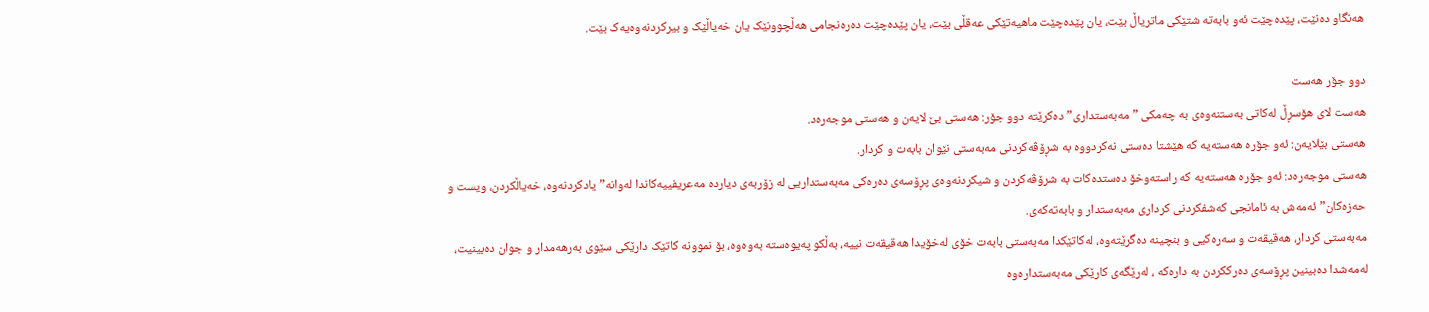هەنگاو دەنێت، پێدەچێت ئەو بابەتە شتێکی ماتریاڵ بێت، یان پێدەچێت ماهیەتێکی عەقڵی بێت، یان پێدەچێت دەرەنجامی هەڵچوونێک یان خەیاڵێک و بیرکردنەوەیەک بێت.

دوو جۆر هەست
هەست لای هۆسڕڵ لەکاتی بەستنەوەی بە چەمکی ” مەبەستداری” دەکرێتە دوو جۆر: هەستی بێ لایەن و هەستی موجەرەد.
هەستی بێلایەن: ئەو جۆرە هەستەیە کە هێشتا دەستی نەکردووە بە شڕۆڤەکردنی مەبەستی نێوان بابەت و کردار.
هەستی موجەرەد: ئەو جۆرە هەستەیە کە راستەوخۆ دەستدەکات بە شرۆڤەکردن و شیکردنەوەی پڕۆسەی دەرەکی مەبەستداریی لە زۆربەی دیاردە مەعریفییەکاندا لەوانە” یادکردنەوە، خەیاڵکردن، ویست و حەزەکان” ئەمەش بە ئامانجی کەشفکردنی کرداری مەبەستدار و بابەتەکەی.
مەبەستی کردار، هەقیقەت و سەرەکیی و بنچینە دەگرێتەوە، لەکاتێکدا مەبەستی بابەت خۆی لەخۆیدا هەقیقەت نییە، بەڵکو پەیوەستە بەوەوە، بۆ نموونە کاتێک دارێکی سێوی بەرهەمدار و جوان دەبینیت، لەمەشدا دەبینین پڕۆسەی دەرککردن بە دارەکە ، لەرێگەی کارێکی مەبەستدارەوە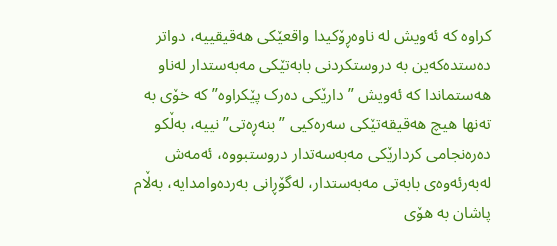کراوە کە ئەویش لە ناوەڕۆکیدا واقعێکی هەقیقییە، دواتر دەستدەکەین بە دروستکردنی بابەتێکی مەبەستدار لەناو هەستماندا کە ئەویش ” دارێکی دەرک پێکراوە” کە خۆی بە تەنها هیچ هەقیقەتێکی سەرەکیی ” بنەڕەتی” نییە، بەڵکو دەرەنجامی کردارێکی مەبەسەتدار دروستبووە، ئەمەش لەبەرئەوەی بابەتی مەبەستدار، لەگۆڕانی بەردەوامدایە، بەڵام پاشان بە هۆی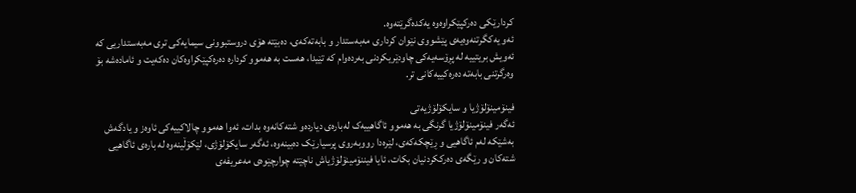کردارێکی دەرکپێکراوەوە یەکدەگرێتەوە.
ئەو یەکگرتنەوەیەی پێشووی نێوان کرداری مەبەستدار و بابەتەکەی، دەبێتە هۆی دروستبوونی سیمایەکی تری مەبەستداریی کە ئەویش بریتییە لە پڕۆسەیەکی چاودێریکردنی بەردەوام کە تێیدا، هەست بە هەموو کردارە دەرەکپێکراوەکان دەکەیت و ئامادەشە بۆ وەرگرتنی بابەتە دەرەکییەکانی تر.

فینۆمینۆلۆژیا و سایکۆلۆژیەتی
ئەگەر فینۆمینۆلۆژیا گرنگی بە هەموو ئاگاهییەک لەبارەی دیاردەو شتەکانەوە بدات، ئەوا هەموو چالاکییەکی ئاوەز و یادگەش بەشێکە لەم ئاگاهیی و ڕێچکەکەی، لێرەدا رووبەروی پرسیارێک دەبینەوە، ئەگەر سایکۆلۆژی، لێکۆڵینەوە لە بارەی ئاگاهیی شتەکان و رێگەی دەرککردنیان بکات، ئایا فیننۆمینۆلۆژیاش ناچێتە چوارچێوەی مەعریفەی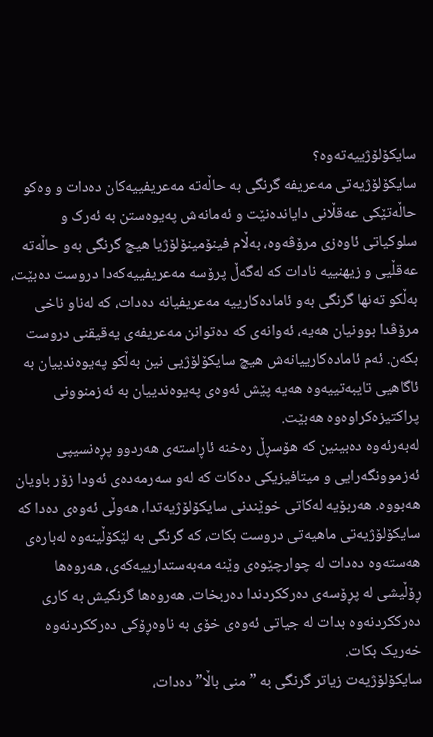سایکۆلۆژییەتەوە؟
سایکۆلۆژیەتی مەعریفە گرنگی بە حاڵەتە مەعریفییەکان دەدات و وەکو حاڵەتێکی عەقڵانی دایاندەنێت و ئەمانەش پەیوەستن بە ئەرک و سلوکیاتی ئاوەزی مرۆڤەوە، بەڵام فینۆمینۆلۆژیا هیچ گرنگی بەو حاڵەتە عەقڵیی و زیهنییە نادات کە لەگەڵ پرۆسە مەعریفییەکەدا دروست دەبێت، بەڵکو تەنها گرنگی بەو ئامادەکارییە مەعریفیانە دەدات، کە لەناو ناخی مرۆڤدا بوونیان هەیە، ئەوانەی کە دەتوانن مەعریفەی یەقیقنی دروست بکەن. ئەم ئامادەکارییانەش هیچ سایکۆلۆژیی نین بەڵکو پەیوەندییان بە ئاگاهیی تایبەتییەوە هەیە پێش ئەوەی پەیوەندییان بە ئەزمنوونی پراکتیزەکراوەوە هەبێت.
لەبەرئەوە دەبینین کە هۆسڕڵ رەخنە ئاڕاستەی هەردوو پڕەنسیپی ئەزموونگەرایی و میتافیزیکی دەکات کە لەو سەرمەدەی ئەودا زۆر باویان هەبووە. هەربۆیە لەکاتی خوێندنی سایکۆلۆژیەتدا، هەوڵی ئەوەی دەدا کە سایکۆلۆژیەتی ماهیەتی دروست بکات، کە گرنگی بە لێکۆڵینەوە لەبارەی هەستەوە دەدات لە چوارچێوەی وێنە مەبەستدارییەکەی، هەروەها ڕۆڵیشی لە پڕۆسەی دەرککردندا دەربخات. هەروەها گرنگیش بە کاری دەرککردنەوە بدات لە جیاتی ئەوەی خۆی بە ناوەڕۆكی دەرککردنەوە خەریک بکات.
سایکۆلۆژیەت زیاتر گرنگی بە ” منی باڵا” دەدات،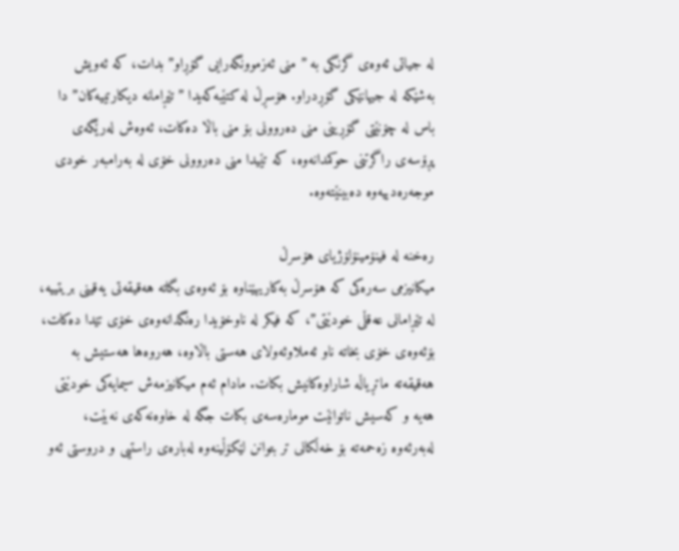لە جیاتی ئەوەی گرنگی بە ” منی ئەزموونگەرایی گۆڕاو” بدات، کە ئەویش بەشێکە لە جیهانێکی گۆڕدراو. هۆسڕڵ لە کتێبەکەیدا ” تێڕامانە دیکارتییەکان” دا باس لە چۆنێتی گۆڕینی منی دەروونی بۆ منی باڵا دەکات، ئەوەش لەرێگەی پڕۆسەی راگرتنی حوکمدانەوە، کە تێیدا منی دەروونی خۆی لە بەرامبەر خودی موجەرەدییەوە دەبینێتەوە.

رەخنە لە فینۆمینۆلۆژیای هۆسرڵ
میکانیزمی سەرەکی کە هۆسرڵ بەکاریهێناوە بۆ ئەوەی بگاتە هەقیقەتی یەقینی بریتییە، لە تێڕامانی عەقڵی خودێتی”، کە فیکر لە ناوخۆیدا رەنگدانەوەی خۆی تێدا دەکات، بۆئەوەی خۆی بخاتە ناو ئەملاوئەولای هەستی باڵاوە، هەروەها هەستیش بە هەقیقەتە ماتڕیاڵە شاراوەکانیش بکات. مادام ئەم میکانیزمەش سیمایەکی خودێتی هەیە و کەسیش ناتوانێت مومارەسەی بکات جگە لە خاوەنەکەی نەبێت، لەبەرئەوە زەحمەتە بۆ خەڵکانی تر بتوانن لێکۆڵینەوە لەبارەی راستیی و دروستی ئەو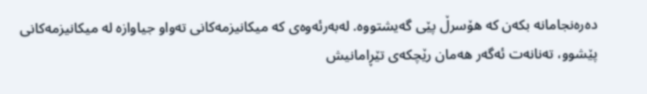دەرەنجامانە بکەن کە هۆسرڵ پێی گەیشتووە. لەبەرئەوەی کە میکانیزمەکانی تەواو جیاوازە لە میکانیزمەکانی پێشوو، تەنانەت ئەگەر هەمان رێچکەی تێڕامانیش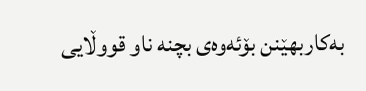بەکاربهێنن بۆئەوەی بچنە ناو قووڵایی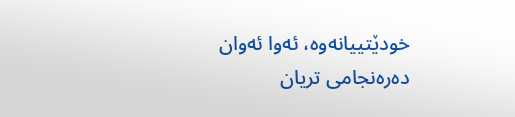خودێتییانەوە، ئەوا ئەوان دەرەنجامی تریان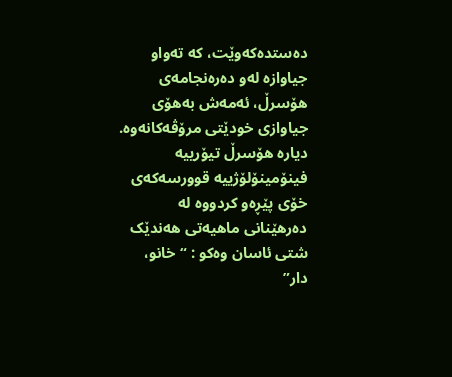دەستدەکەوێت، کە تەواو جیاوازە لەو دەرەنجامەی هۆسرڵ، ئەمەش بەهۆی جیاوازی خودێتی مرۆڤەکانەوە.
دیارە هۆسرڵ تیۆرییە فینۆمینۆلۆژییە قوورسەکەی خۆی پێڕەو کردووە لە دەرهێنانی ماهیەتی هەندێک شتی ئاسان وەکو : “خانو، دار”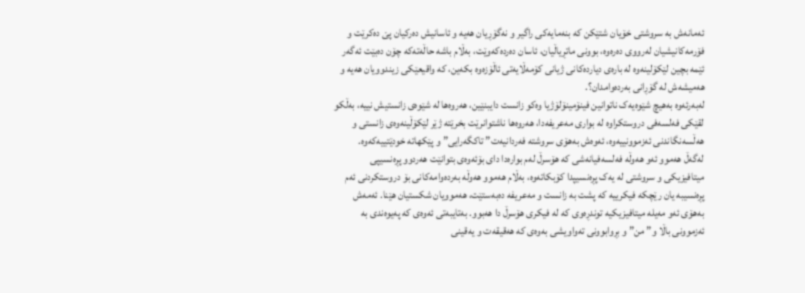ئەمانەش بە سروشتی خۆیان شتێکن کە بنەمایەکی راگیر و نەگۆڕیان هەیە و ئاسانیش دەرکیان پێ دەکرێت و فۆرمەکانیشیان لەرووی دەرەوە، بوونی ماتڕیاڵیان، ئاسان دەردەکەوێت، بەڵام باشە حاڵەتەکە چۆن دەبێت ئەگەر ئێمە بچین لێکۆلینەوە لە بارەی دیاردەکانی ژیانی کۆمەڵایەتی ئاڵۆزەوە بکەین، کە واقیعێکی زیندوویان هەیە و هەمیشەش لە گۆڕانی بەردەوامدان؟.
لەبەرئەوە بەهیچ شێوەیەک ناتوانین فینۆمینۆلۆژیا وەکو زانست دایبنێین، هەروەها لە شێوەی زانستیش نییە، بەڵکو لقێکی فەلسەفی دروستکراوە لە بواری مەعریفەدا، هەروەها ناشتوانرێت بخرێتە ژێر لێکۆڵینەوەی زانستی و هەڵسەنگاندنی ئەزموونییەوە، ئەوەش بەهۆی سروشتە فەردانیەت” تاکگەرایی” و پێکهاتە خودێتییەکەوە.
لەگەڵ هەموو ئەو هەوڵە فەلسەفیانەشی کە هۆسرڵ لەم بوارەدا دای بۆئەوەی بتوانێت هەردوو پڕەنسیپی میتافیزیکی و سروشتی لە یەک پڕەنسیپدا کۆبکاتەوە، بەڵام هەموو هەوڵە بەردەوامەکانی بۆ دروستکردنی ئەم پڕەنسیبە یان رێچکە فیکرییە کە پشت بە زانست و مەعریفە دەبەستێت، هەموویان شكستیان هێنا. ئەمەش بەهۆی ئەو مەیلە میتافیزیکیە توندڕەوی کە لە فیکری هۆسرڵ دا هەبوو. بەتایبەتی ئەوەی کە پەیوەندی بە ئەزموونی باڵا و” من” و بڕوابوونی تەواویشی بەوەی کە هەقیقەت و یەقینی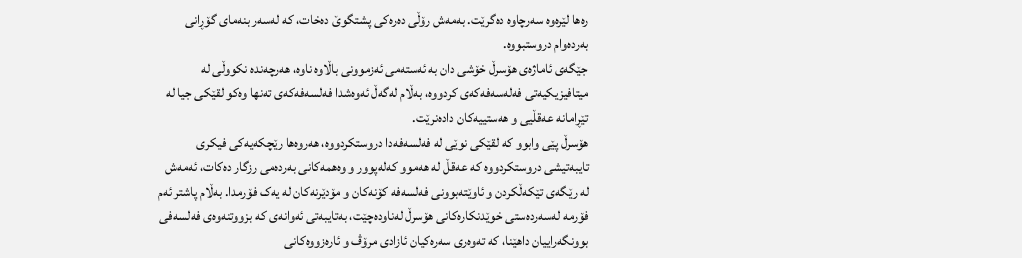رەها لێرەوە سەرچاوە دەگرێت. بەمەش رۆڵی دەرەکی پشتگوێ دەخات، کە لەسەر بنەمای گۆڕانی بەردەوام دروستبووە.
جێگەی ئاماژەی هۆسرڵ خۆشی دان بە ئەستەمی ئەزموونی باڵاوە ناوە، هەرچەندە نکووڵی لە میتافیزیکیەتی فەلەسەفەکەی کردووە، بەڵام لەگەڵ ئەوەشدا فەلسەفەکەی تەنها وەکو لقێكی جیا لە تێڕامانە عەقڵیی و هەستییەکان دادەنرێت.
هۆسرڵ پێی وابوو کە لقێکی نوێی لە فەلسەفەدا دروستکردووە، هەروەها رێچکەیەکی فیکری تایبەتیشی دروستکردووە کە عەقڵ لە هەموو کەلەپوور و وەهمەکانی بەردەمی رزگار دەکات، ئەمەش لە رێگەی تێکەڵکردن و ئاوێتەبوونی فەلسەفە کۆنەکان و مۆدێرنەکان لە یەک فۆرمدا. بەڵام پاشتر ئەم فۆرمە لەسەردەستی خوێدنکارەکانی هۆسرڵ لەناودەچێت، بەتایبەتی ئەوانەی کە بزووتنەوەی فەلسەفی بوونگەراییان داهێنا، کە تەوەری سەرەکیان ئازادی مرۆڤ و ئارەزووەکانی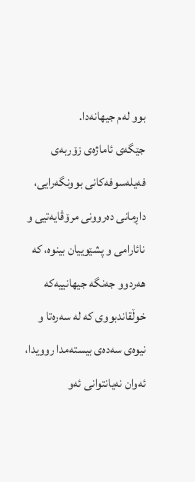بوو لەم جیهانەدا.
جێگەی ئاماژەی زۆربەی فەیلەسوفەکانی بوونگەرایی، داڕمانی دەروونی مرۆڤایەتیی و نائارامی و پشێوییان بینوە، کە هەردوو جەنگە جیهانییەکە خوڵقاندبووی کە لە سەرەتا و نیوەی سەدەی بیستەمدا روویدا، ئەوان نەیانتوانی ئەو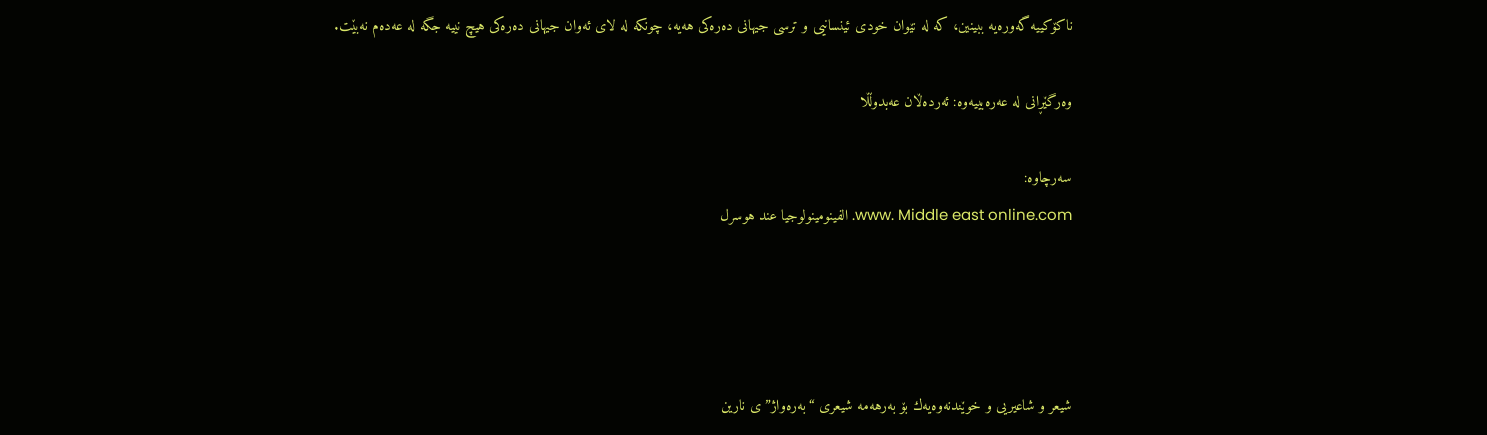ناکۆکییە گەورەیە ببینین، کە لە نێوان خودی ئینسانیی و ترسی جیهانی دەرەکی هەیە، چونکە لە لای ئەوان جیهانی دەرەکی هیچ نییە جگە لە عەدەم نەبێت.

وەرگێڕانی لە عەرەبییەوە: ئەردەڵان عەبدوڵڵا

سەرچاوە:
www. Middle east online.com. الفينومينولوجيا عند هوسرل




شیعر و شاعیریی و خوێندنه‌وه‌یه‌ك بۆ به‌رهه‌مه‌ شیعری “به‌ره‌واژ”ی نارین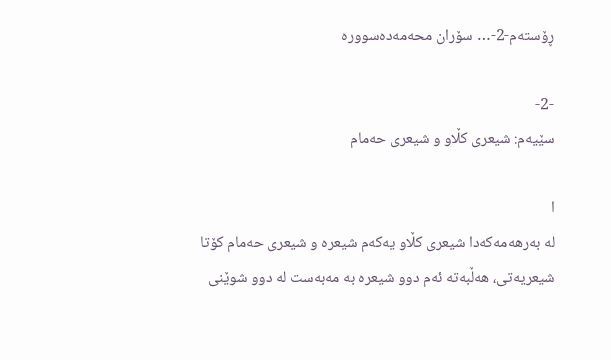ڕۆسته‌م-2-… سۆران محه‌مه‌ده‌سووره‌

-2-
سێیه‌م: شیعری كڵاو و شیعری حه‌مام

ا
له‌ به‌رهه‌مه‌كه‌دا شیعری كڵاو یه‌كه‌م شیعره‌ و شیعری حه‌مام كۆتا شیعریه‌تی، هه‌ڵبه‌ته‌ ئه‌م دوو شیعره‌ به‌ مه‌به‌ست له‌ دوو شوێنی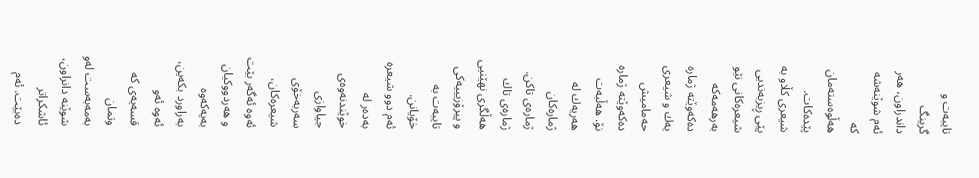تایبه‌ت و گرینگ داندراون، هه‌ر ئه‌م شوێنه‌شه‌ كه‌ هه‌ڵوه‌سته‌مان پێده‌كات. شیعری كڵاو به‌ پێی ڕیزبه‌ندیی شیعره‌كانی نێو به‌رهه‌مه‌كه‌ ده‌كه‌وێته‌ ژماره‌ یه‌ك و شیعری حه‌مامیش ده‌كه‌وێته‌ ژماره‌ نۆ. هه‌ڵبه‌ت هه‌ریه‌ك له‌ ژماره‌كان ژماره‌ی تاكن. ژماره‌ی تاك هه‌ڵگری نهێنیی و پیرۆزیییه‌كی تایبه‌ت به‌ خۆیانن.
ئه‌م دوو شیعره‌ به‌ده‌ر له‌ خوێندنه‌وه‌ی جیاوازی سه‌ربه‌خۆی شیعره‌كان، ئه‌وه‌ ئه‌گه‌ر بێت و هه‌ردووكیان به‌یه‌كه‌وه‌ به‌راورد بكه‌ین، ئه‌وه‌ ئه‌و قسه‌یه‌ی كه‌ وتمان به‌مه‌به‌ست له‌و شوێنه‌ دانراون، ئاشكراتر ده‌بێت. ئه‌م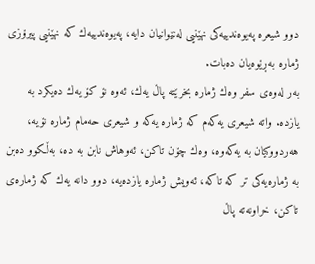دوو شیعره‌ په‌یوه‌ندییه‌كی نهێنیی له‌نێوانیان دایه‌، په‌یوه‌ندییه‌ك كه‌ نهێنیی پیرۆزی ژماره‌ به‌ڕێوه‌یان ده‌بات.
به‌ر له‌وه‌ی سفر وه‌ك ژماره‌ بخرێته‌ پاڵ یه‌ك، ئه‌وه‌ نۆ كۆ یه‌ك ده‌یكرد به‌ یازده‌. واته‌ شیعری یه‌كه‌م كه‌ ژماره‌ یه‌كه‌ و شیعری حه‌مام ژماره‌ نۆیه‌، هه‌ردووكیان به‌ یه‌كه‌وه‌، وه‌ك چۆن تاكن، ئه‌وهاش نابن به‌ ده‌، به‌ڵكوو ده‌بن به‌ ژماره‌یه‌كی تر كه‌ تاكه‌، ئه‌ویش ژماره‌ یازده‌یه، دوو‌ دانه‌ یه‌ك كه‌ ‌ژماره‌ی تاكن، خراونه‌ته‌ پاڵ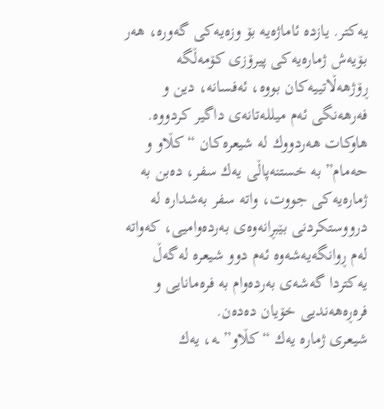یه‌كتر‌. یازده‌ ئاماژه‌یه‌ بۆ وزه‌یه‌كی گه‌وره‌، هه‌ر بۆیه‌ش ژماره‌یه‌كی پیرۆزی كۆمه‌ڵگه‌ ڕۆژهه‌ڵاتییه‌كان بووه‌، ئه‌فسانه‌، دین و فه‌رهه‌نگی ئه‌م میلله‌تانه‌ی داگیر كردووه‌. هاوكات هه‌ردووك له‌ شیعره‌كان “كڵاو و حه‌مام” به‌ خستنه‌پاڵی یه‌ك سفر، ده‌بن به‌ ژماره‌یه‌كی جووت، واته‌ سفر به‌شداره‌ له‌ درووستكردنی بێبڕانه‌وه‌ی به‌رده‌وامیی، كه‌واته‌ له‌م ڕوانگه‌یه‌شه‌وه‌ ئه‌م دوو شیعره‌ له‌گه‌ڵ یه‌كتردا گه‌شه‌ی به‌رده‌وام به‌ فره‌مانایی و فره‌ڕه‌هه‌ندیی ‌خۆیان ده‌ده‌ن.
شیعری ژماره‌ یه‌ك “كڵاو”ـه‌، یه‌ك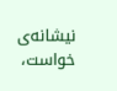نیشانه‌ی خواست،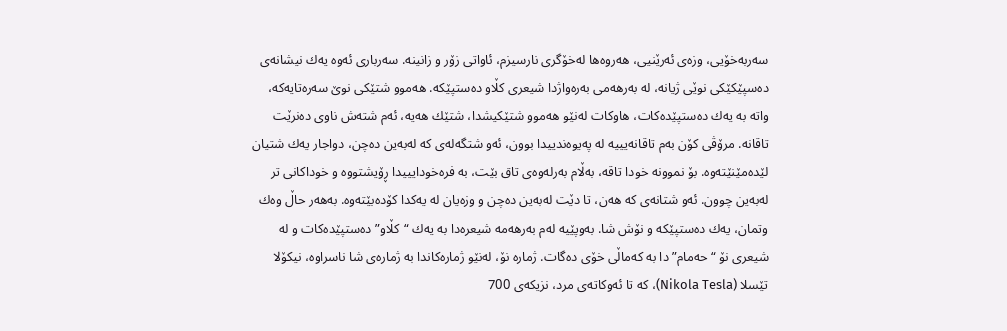سه‌ربه‌خۆیی، وزه‌ی ئه‌رێنیی، هه‌روه‌ها له‌خۆگری نارسیزم، ئاواتی زۆر و زانینه‌. سه‌رباری ئه‌وه‌ یه‌ك نیشانه‌ی ده‌سپێكێكی نوێی ژیانه‌، له‌ به‌رهه‌می به‌ره‌واژدا شیعری كڵاو ده‌ستپێكه‌. هه‌موو شتێكی نوێ سه‌ره‌تایه‌كه‌، واته‌ به‌ یه‌ك ده‌ستپێده‌كات، هاوكات له‌نێو هه‌موو شتێكیشدا، شتێك هه‌یه‌، ئه‌م شته‌ش ناوی ده‌نرێت تاقانه. مرۆڤی كۆن به‌م تاقانه‌یییه‌ له‌ په‌یوه‌ندییدا بوون، ئه‌و شتگه‌له‌ی كه‌ له‌به‌ین ده‌چن، دواجار یه‌ك شتیان لێده‌مێنێته‌وه‌. بۆ نموونه‌ خودا تاقه‌، به‌ڵام به‌رله‌وه‌ی تاق بێت، به‌ فره‌خودایییدا ڕۆیشتووه‌ و خوداكانی تر له‌به‌ین چوون. ئه‌و شتانه‌ی كه‌ هه‌ن‌، تا دێت له‌به‌ین ده‌چن و وزه‌یان له‌ یه‌كدا كۆده‌بێته‌وه‌. به‌هه‌ر حاڵ وه‌ك وتمان، یه‌ك ده‌ستپێكه‌ و نۆش شا. به‌وپێیه‌ له‌م به‌رهه‌مه‌ شیعره‌دا به‌ یه‌ك “كڵاو” ده‌ستپێده‌كات و له‌ شیعری نۆ “حه‌مام”دا به‌ كه‌ماڵی خۆی ده‌گات. ژماره‌ نۆ، له‌نێو ژماره‌كاندا به‌ ژماره‌ی شا ناسراوه‌، نیكۆلا تێسلا (Nikola Tesla)، كه‌ تا ئه‌وكاته‌ی مرد، نزیكه‌ی 700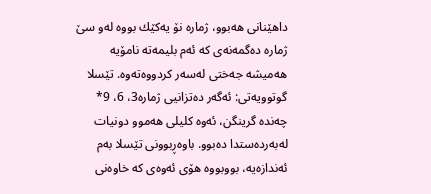داهێنانی هه‌بوو، ژماره‌ نۆ یه‌كێك بووه‌‌ له‌و سێ ژماره‌ ده‌گمه‌نه‌ی كه‌ ئەم بلیمەتە نامۆیه‌ هەمیشە جەختی لەسەر کردووەتەوە. تێسلا گوتوویه‌تی: ئه‌گه‌ر ده‌تزانیی ژماره‌3، 6، 9* چه‌نده‌ گرینگن، ئه‌وه‌ كلیلی هه‌موو دونیات له‌به‌رده‌ستدا ده‌بوو. باوه‌ڕبوونی تێسلا به‌م ئه‌ندازه‌یه‌، بووبووه‌ هۆی ئه‌وه‌ی كه‌ خاوه‌نی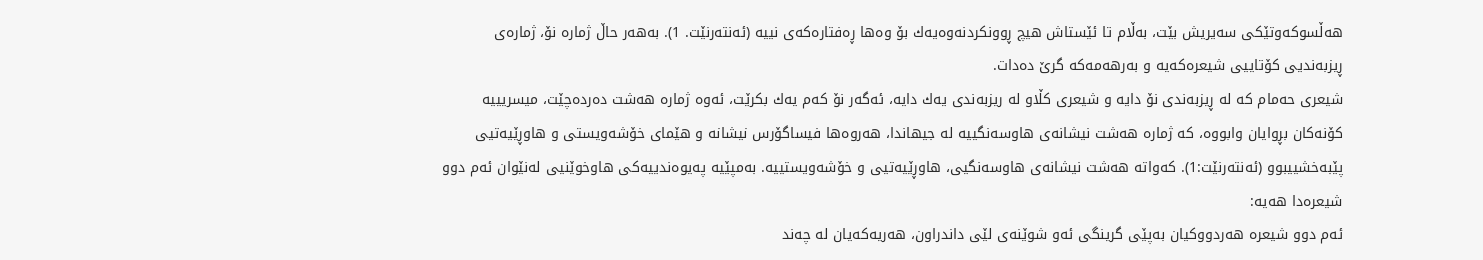هه‌ڵسوكه‌وتێكی سه‌یریش بێت، به‌ڵام تا ئێستاش هیچ ڕوونكردنه‌وه‌یه‌ك بۆ وه‌ها ڕه‌فتاره‌كه‌ی نییه‌ (ئه‌نته‌رنێت. 1). به‌هه‌ر حاڵ ژماره‌ نۆ، ژماره‌ی‌ ڕیزبه‌ندیی كۆتاییی شیعره‌كه‌یه‌ و به‌رهه‌مه‌كه‌ گرێ ده‌دات.
شیعری حه‌مام كه‌ له‌ ڕیزبه‌ندی نۆ دایه‌ و شیعری كڵاو له‌ ریزبه‌ندی یه‌ك دایه‌، ئه‌گه‌ر نۆ كه‌م یه‌ك بكرێت، ئه‌وه‌ ژماره‌ هه‌شت ده‌رده‌چێت، میسریییه‌ کۆنه‌كان بڕوایان وابووه‌، کە ژماره‌ هه‌شت نیشانەی هاوسەنگییە لە جیهاندا، هه‌روه‌ها فیساگۆرس نیشانە و هێمای خۆشەویستی و هاوڕێیەتیی پێبه‌خشییبوو (ئه‌نته‌رنێت:1). كه‌واته‌ هه‌شت نیشانه‌ی هاوسه‌نگیی، هاوڕێیه‌تیی و خۆشه‌ویستییه‌. به‌مپێیه‌ په‌یوه‌ندییه‌كی هاوخوێنیی له‌نێوان ئه‌م دوو شیعره‌دا هه‌یه‌:
ئه‌م دوو شیعره‌ هه‌ردووكیان به‌پێی گرینگی ئه‌و شوێنه‌ی لێی داندراون، هه‌ریه‌كه‌یان له‌ چه‌ند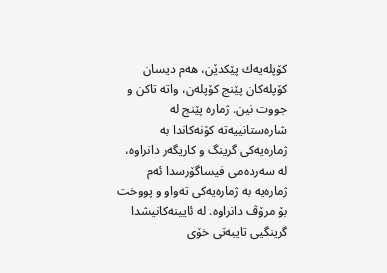كۆپله‌یه‌ك پێكدێن، هه‌م دیسان كۆپله‌كان پێنج كۆپله‌ن، واته‌ تاكن و جووت نین. ژماره‌ پێنج له‌ شاره‌ستانییه‌ته‌ كۆنه‌كاندا به‌ ژماره‌یه‌كی گرینگ و كاریگه‌ر دانراوه‌، له‌ سه‌رده‌می فیساگۆرسدا ئه‌م ژماره‌یه‌ به‌ ژماره‌یه‌كی ته‌واو و پووخت بۆ مرۆڤ دانراوه‌. له‌ ئایینه‌كانیشدا گرینگیی تایبه‌تی خۆی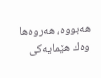هه‌بووه‌، هه‌روه‌ها وه‌ك هێمایەکی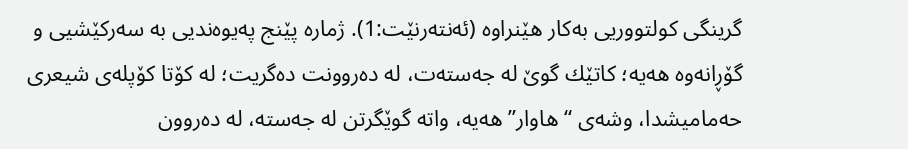گرینگی کولتووریی بەکار هێنراوه‌ (ئه‌نته‌رنێت:1). ژماره‌ پێنج په‌یوه‌ندیی به‌ سه‌ركێشیی و گۆڕانه‌وه‌ هه‌یه‌؛ كاتێك گوێ له‌ جه‌سته‌ت، له‌ ده‌روونت ده‌گریت؛ له‌ كۆتا كۆپله‌ی شیعری حه‌مامیشدا، وشه‌ی “هاوار” هه‌یه‌، واته‌ گوێگرتن له‌ جه‌سته‌، له‌ ده‌روون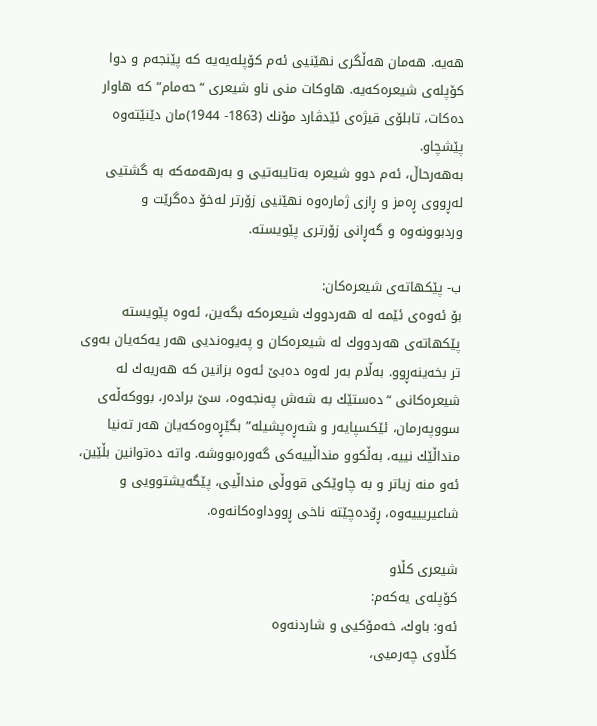هه‌یه‌‌. هه‌مان هه‌ڵگری نهێنیی ئه‌م كۆپله‌یه‌یه‌ كه‌ پێنجه‌م و دوا كۆپله‌ی شیعره‌كه‌یه. هاوكات منی ناو شیعری “حه‌مام” كه‌ هاوار ده‌كات، تابلۆی قیژه‌ی ئێدڤارد مۆنك (1863- 1944)مان دێنێته‌وه‌ پێشچاو.
به‌هه‌رحاڵ، ئه‌م دوو شیعره‌ به‌تایبه‌تیی و به‌رهه‌مه‌كه‌ به‌ گشتیی له‌ڕووی ڕه‌مز و ڕازی ژماره‌وه‌ نهێنیی زۆرتر له‌خۆ ده‌گرێت و وردبوونه‌وه‌ و گه‌ڕانی زۆرتری پێویسته‌.

ب- پێكهاته‌ی شیعره‌كان:
بۆ ئه‌وه‌ی ئێمه‌ له‌ هه‌ردووك شیعره‌كه‌ بگه‌ین، ئه‌وه‌ پێویسته‌ پێكهاته‌ی هه‌ردووك له‌ شیعره‌كان و په‌یوه‌ندیی هه‌ر یه‌كه‌یان به‌وی تر بخه‌ینه‌ڕوو. به‌ڵام به‌ر له‌وه‌ ده‌بێ ئه‌وه‌ بزانین كه‌ هه‌ریه‌ك له‌ شیعره‌كانی “ده‌ستێك به‌ شه‌ش‌ په‌نجه‌وه‌، سێ براده‌ر، بووكه‌ڵه‌ی سووپه‌رمان، ئێكسپایه‌ر و شه‌ڕه‌پشیله” بگێڕه‌وه‌كه‌یان هه‌ر ته‌نیا منداڵێك نییه‌، به‌ڵكوو منداڵییه‌كی گه‌وره‌بووشه‌. واته‌ ده‌توانین بڵێین، ئه‌و منه‌ زیاتر و به‌ چاوێكی قووڵی منداڵیی، پێگه‌یشتوویی و شاعیریییه‌وه‌، ڕۆده‌چێته‌ ناخی ڕووداوه‌كانه‌وه‌.

شیعری كڵاو
كۆپله‌ی یه‌كه‌م:
ئه‌و: باوك، خه‌مۆكیی و شاردنه‌وه
كڵاوی چه‌رمیی،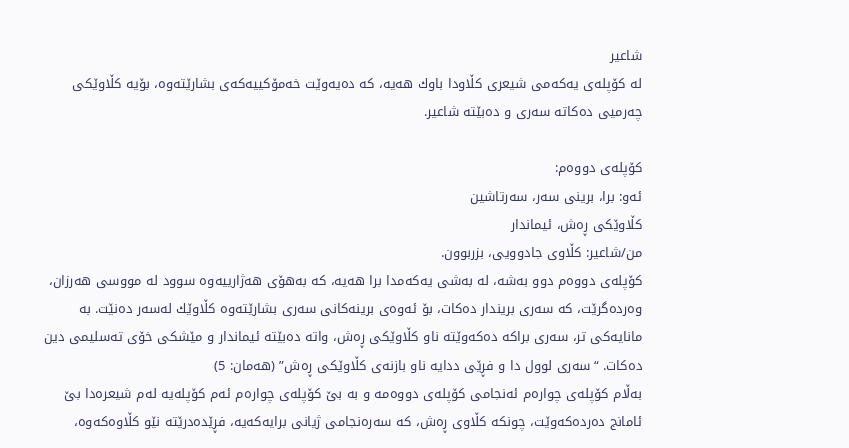شاعیر
له‌ كۆپله‌ی یه‌كه‌می شیعری كڵاودا باوك هه‌یه‌، كه‌ ده‌یه‌وێت خه‌مۆكییه‌كه‌ی بشارێته‌وه‌، بۆیه‌ كڵاوێكی چه‌رمیی ده‌كاته‌ سه‌ری و ده‌بێته‌‌ شاعیر.

كۆپله‌ی دووه‌م:
ئه‌و: برا، برینی سه‌ر، سه‌رتاشین
كڵاوێكی ڕه‌ش، ئیماندار
من/شاعیر: كڵاوی جادوویی، بزربوون.
كۆپله‌ی دووه‌م دوو به‌شه‌، له‌ به‌شی یه‌كه‌مدا برا هه‌یه‌، كه‌ به‌هۆی هه‌ژارییه‌وه‌ سوود له‌ مووسی هه‌رزان، وه‌رده‌گرێت، كه‌ سه‌ری بریندار ده‌كات، بۆ ئه‌وه‌ی برینه‌كانی سه‌ری بشارێته‌وه‌ كڵاوێك له‌سه‌ر ده‌نێت. به‌ مانایه‌كی تر، سه‌ری براكه‌ ده‌كه‌وێته‌ ناو كڵاوێكی ڕه‌ش، واته‌ ده‌بێته‌ ئیماندار و مێشكی خۆی ته‌سلیمی دین ده‌كات. “سه‌ری لوول دا و فڕێی ددایه‌ ناو بازنه‌ی كڵاوێكی ڕه‌ش” (هه‌مان: 5)
به‌ڵام كۆپله‌ی چواره‌م ئه‌نجامی كۆپله‌ی دووه‌مه‌ و به ‌بێ كۆپله‌ی چواره‌م ئه‌م كۆپله‌یه‌ له‌م شیعره‌دا بێ ئامانج ده‌رده‌كه‌وێت، چونكه‌ كڵاوی ڕه‌ش، كه‌ سه‌ره‌نجامی ژیانی برایه‌كه‌یه، فڕێده‌درێته‌ نێو كڵاوه‌كه‌وه‌‌،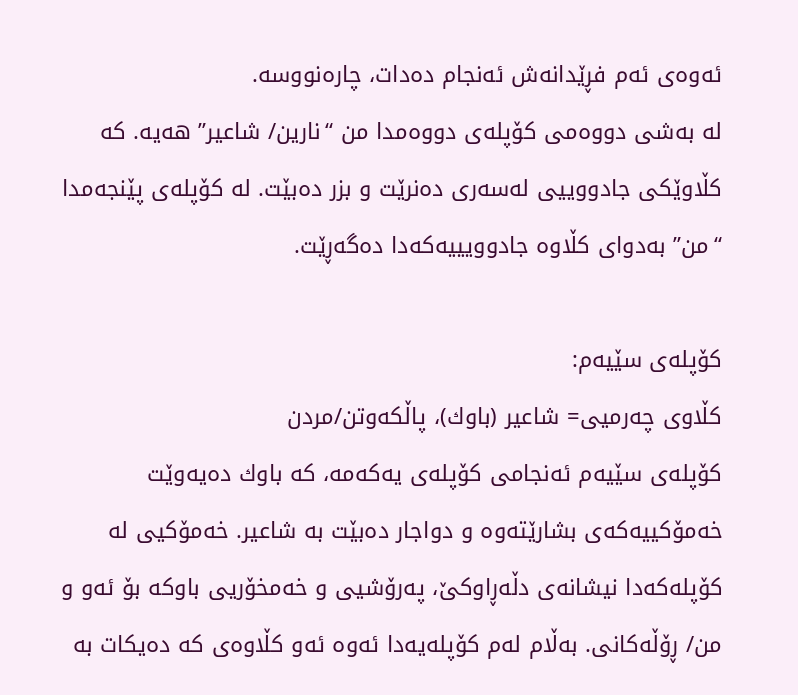ئه‌وه‌ی ئه‌م فڕێدانه‌ش ئه‌نجام ده‌دات، چاره‌نووسه‌.
له‌ به‌شی دووه‌می كۆپله‌ی دووه‌مدا من “نارین/ شاعیر” هه‌یه‌. كه‌ كڵاوێكی جادووییی له‌سه‌ری ده‌نرێت و بزر ده‌بێت. له‌ كۆپله‌ی پێنجه‌مدا “من” به‌دوای كڵاوه‌ جادوویییه‌كه‌دا ده‌گه‌ڕێت.

كۆپله‌ی سێیه‌م:
كڵاوی چه‌رمیی= شاعیر (باوك)، پاڵكه‌وتن/مردن
كۆپله‌ی سێیه‌م ئه‌نجامی كۆپله‌ی یه‌كه‌مه‌، كه‌ باوك ده‌یه‌وێت خه‌مۆكییه‌كه‌ی بشارێته‌وه‌ و دواجار ده‌بێت به‌ شاعیر. خه‌مۆكیی له‌ كۆپله‌كه‌دا نیشانه‌ی دڵه‌ڕاوكێ، په‌رۆشیی و خه‌مخۆریی باوكه‌ بۆ ئه‌و و من/ ڕۆڵه‌كانی. به‌ڵام له‌م كۆپله‌یه‌دا ئه‌وه‌ ئه‌و كڵاوه‌ی كه‌ ده‌یكات به‌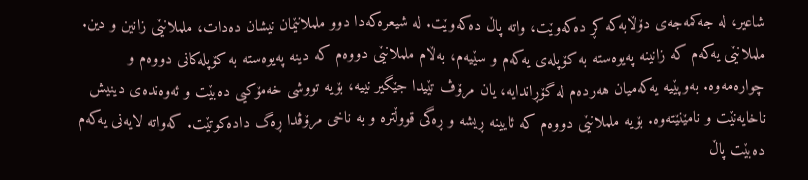شاعیر، له‌ جه‌كمه‌جه‌ی دۆڵابه‌كه‌ كڕ ده‌كه‌وێت، واته‌ پاڵ ده‌كه‌وێت. له‌ شیعره‌كه‌دا‌ دوو‌ ململانێمان نیشان ده‌دات، ململانێی زانین و دین. ململانێی یه‌كه‌م كه‌ زانینه‌ په‌یوه‌سته‌ به‌ كۆپله‌ی یه‌كه‌م و سێیه‌م، به‌ڵام ململانێی دووه‌م كه‌ دینه په‌یوه‌سته‌ به‌ كۆپله‌كانی دووه‌م و چواره‌مه‌وه‌‌. به‌وپێیه‌ یه‌كه‌میان هه‌رده‌م له‌ گۆڕاندایه‌، یان مرۆڤ تێیدا جێگیر نییه‌، بۆیه‌ تووشی خه‌مۆكیی ده‌بێت و ئه‌وه‌نده‌ی دینیش ناخایه‌نێت و نامێنێته‌وه‌. بۆیه‌ ململانێی دووه‌م كه‌ ئایینه‌ ڕیشه‌ و ڕه‌گی قووڵتره‌ و به‌ ناخی مرۆڤدا ڕه‌گ داده‌كوتێت. كه‌واته‌ لایه‌نی یه‌كه‌م ده‌بێت پاڵ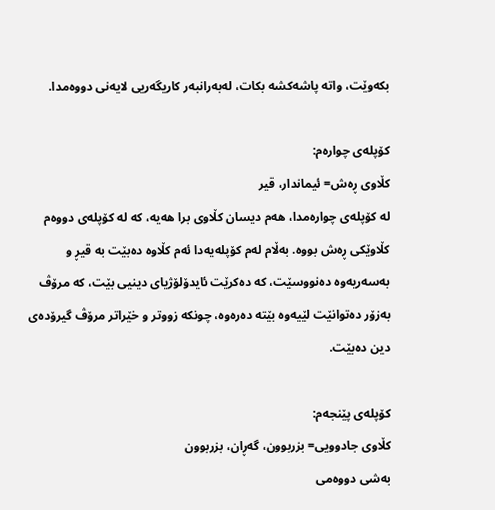بكه‌وێت، واته‌ پاشه‌كشه‌ بكات، له‌به‌رانبه‌ر كاریگه‌ریی لایه‌نی دووه‌مدا.

كۆپله‌ی چواره‌م:
كڵاوی ڕه‌ش= ئیماندار، قیر
له‌ كۆپله‌ی چواره‌مدا، هه‌م دیسان كڵاوی برا هه‌یه‌، كه‌ له‌ كۆپله‌ی دووه‌م كڵاوێكی ڕه‌ش بووه‌. به‌ڵام له‌م كۆپله‌یه‌دا ئه‌م كڵاوه‌ ده‌بێت به‌ قیڕ و به‌سه‌ریه‌وه‌ ده‌نووسێت، كه‌ ده‌كرێت ئایدۆلۆژیای دینیی بێت، كه‌ مرۆڤ به‌زۆر ده‌توانێت لێیه‌وه‌ بێته‌ ده‌ره‌وه‌، چونكه‌ زووتر و خێراتر مرۆڤ گیرۆده‌ی دین ده‌بێت.

كۆپله‌ی پێنجه‌م:
كڵاوی جادوویی= بزربوون، گه‌ڕان، بزربوون
به‌شی دووه‌می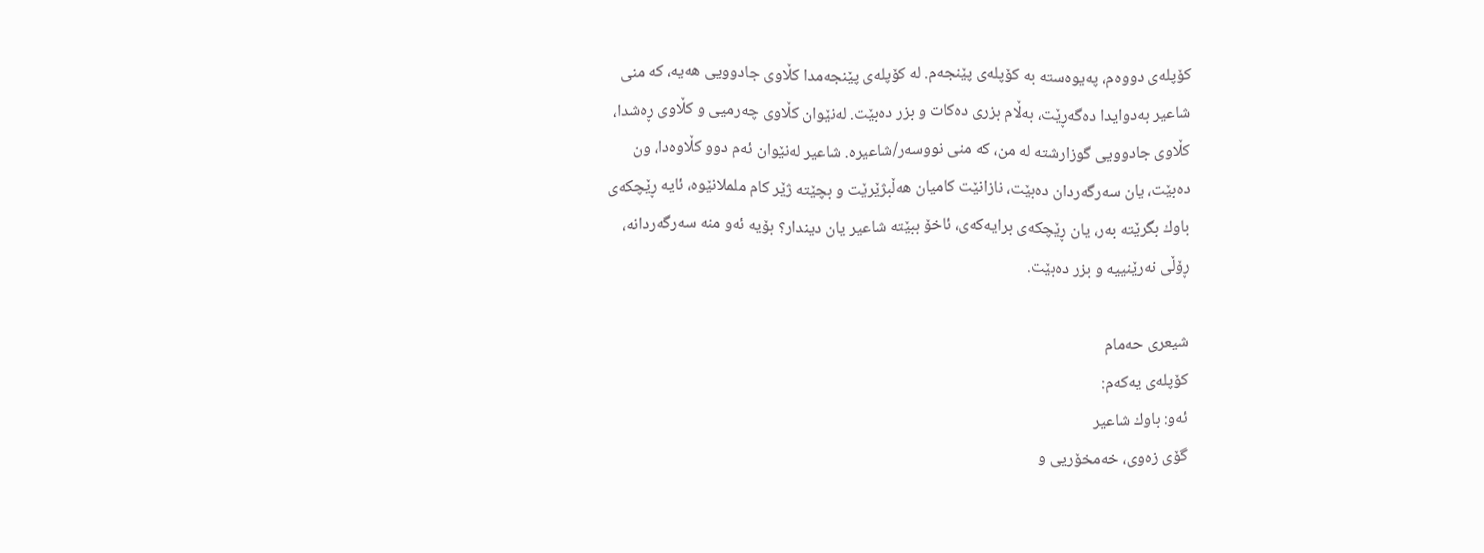كۆپله‌ی دووه‌م، په‌یوه‌سته‌ به‌ كۆپله‌ی پێنجه‌م. له‌ كۆپله‌ی پێنجه‌مدا كڵاوی جادوویی هه‌یه‌، كه‌ منی شاعیر به‌دوایدا ده‌گه‌ڕێت، به‌ڵام بزری ده‌كات و بزر ده‌بێت. له‌نێوان كڵاوی چه‌رمیی و كڵاوی ڕه‌شدا، كڵاوی جادوویی گوزارشته‌ له‌ من‌، كه‌ منی نووسه‌ر/شاعیره‌. شاعیر له‌نێوان ئه‌م دوو كڵاوه‌دا، ون ده‌بێت، یان سه‌رگه‌ردان ده‌بێت، نازانێت كامیان هه‌ڵبژێرێت و بچێته‌ ژێر كام ململانێوه‌، ئایه‌ ڕێچكه‌ی باوك بگرێته‌ به‌ر، یان ڕێچكه‌ی برایه‌كه‌ی، ئاخۆ ببێته‌ شاعیر یان دیندار؟ بۆیه‌ ئه‌و منه‌ سه‌رگه‌ردانه‌، ڕۆڵی نه‌رێنییه‌ و بزر ده‌بێت.

شیعری حه‌مام
كۆپله‌ی یه‌كه‌م:
ئه‌و: باوك شاعیر
گۆی زه‌وی، خه‌مخۆریی و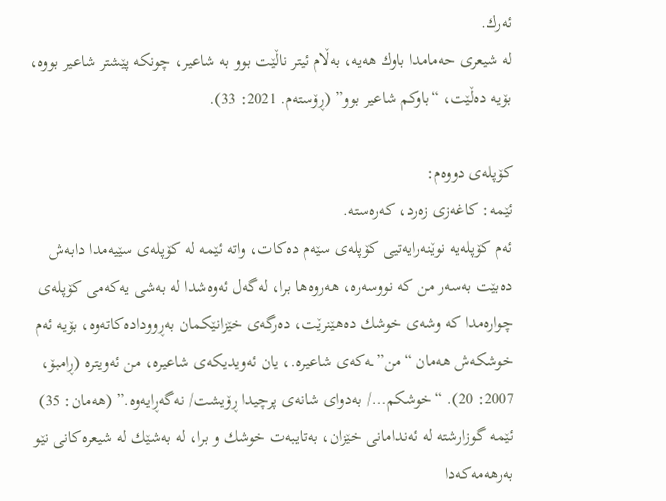ئه‌رك.
له‌ شیعری حه‌مامدا باوك هه‌یه‌، به‌ڵام ئیتر ناڵێت بوو به‌ شاعیر، چونكه‌ پێشتر شاعیر بووه‌، بۆیه‌ ده‌ڵێت، “باوكم شاعیر بوو” (ڕۆسته‌م. 2021: 33).

كۆپله‌ی دووه‌م:
ئێمه‌: كاغه‌زی زه‌رد، كه‌ره‌سته‌.
ئه‌م كۆپله‌یه‌ نوێنه‌رایه‌تیی كۆپله‌ی سێه‌م ده‌كات، واته‌ ئێمه‌ له‌ كۆپله‌ی سێیه‌مدا دابه‌ش ده‌بێت به‌سه‌ر من كه‌ نووسه‌ره‌، هه‌روه‌ها برا، له‌گه‌ل ئه‌وه‌شدا له‌ به‌شی یه‌كه‌می كۆپله‌ی چواره‌مدا كه‌ وشه‌ی خوشك ده‌هێنرێت، ده‌رگه‌ی خێزانێكمان به‌ڕووداده‌كاته‌وه‌، بۆیه‌ ئه‌م خوشكه‌ش هه‌مان “من”ـه‌كه‌ی شاعیره‌.، یان ئه‌ویدیكه‌ی شاعیره‌، من ئه‌ویتره‌ (ڕامبۆ، 2007: 20). “خوشكم…/ به‌دوای شانه‌ی پرچیدا ڕۆیشت/ نه‌گه‌ڕایه‌وه‌.” (هه‌مان: 35)
ئێمه‌ گوزارشته‌ له‌ ئه‌ندامانی خێزان، به‌تایبه‌ت خوشك و برا، له‌ به‌شێك له‌ شیعره‌كانی نێو به‌رهه‌مه‌كه‌دا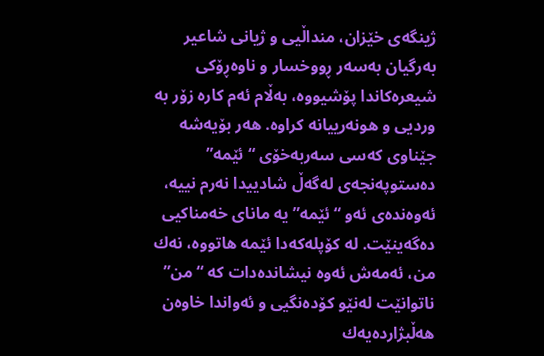ژینگه‌ی خێزان، منداڵیی و ژیانی شاعیر به‌رگیان به‌سه‌ر ڕووخسار و ناوه‌ڕۆكی شیعره‌كاندا پۆشیووه‌، به‌ڵام ئه‌م كاره‌ زۆر به‌ وردیی و هونه‌رییانه‌ كراوه‌. هه‌ر بۆیه‌شه‌ جێناوی كه‌سی سه‌ربه‌خۆی “ئێمه‌” ده‌ستوپه‌نجه‌ی له‌گه‌ڵ شادییدا نه‌رم نییه‌، ئه‌وه‌نده‌ی ئه‌و “ئێمه”یه‌ مانای خه‌مناكیی ده‌گه‌ینێت. له‌ كۆپله‌كه‌دا ئێمه‌ هاتووه‌، نه‌ك من،‌ ئه‌مه‌ش ئه‌وه‌ نیشانده‌دات كه‌ “من” ناتوانێت له‌نێو كۆده‌نگیی و ئه‌واندا خاوه‌ن هه‌ڵبژارده‌یه‌ك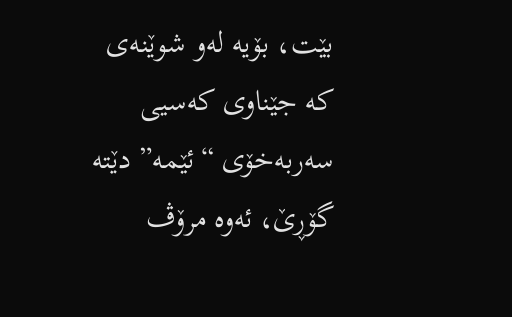بێت، بۆیه‌ له‌و شوێنه‌ی كه‌ جێناوی كه‌سیی سه‌ربه‌خۆی “ئێمه” دێته‌ گۆڕێ، ئه‌وه‌ مرۆڤ‌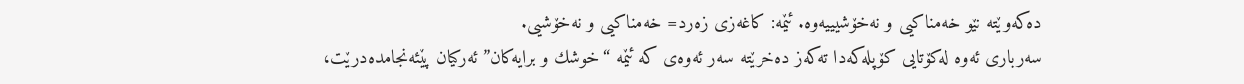ده‌كه‌وێته‌ نێو خه‌مناكیی و نه‌خۆشیییه‌وه‌. ئێمه‌: كاغه‌زی زه‌رد= خه‌مناكیی و نه‌خۆشیی.
سه‌رباری ئه‌وه‌ له‌كۆتایی كۆپله‌كه‌دا ته‌كه‌ز ده‌خرێته‌ سه‌ر ئه‌وه‌ی كه‌ ئێمه‌ “خوشك و برایه‌كان” ئه‌ركیان پێئه‌نجامده‌درێت،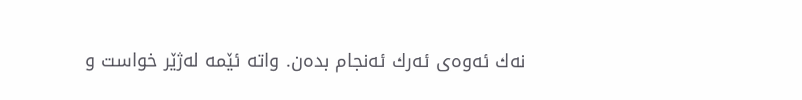نه‌ك ئه‌وه‌ی ئه‌رك ئه‌نجام بده‌ن. واته‌ ئێمه‌ له‌ژێر خواست و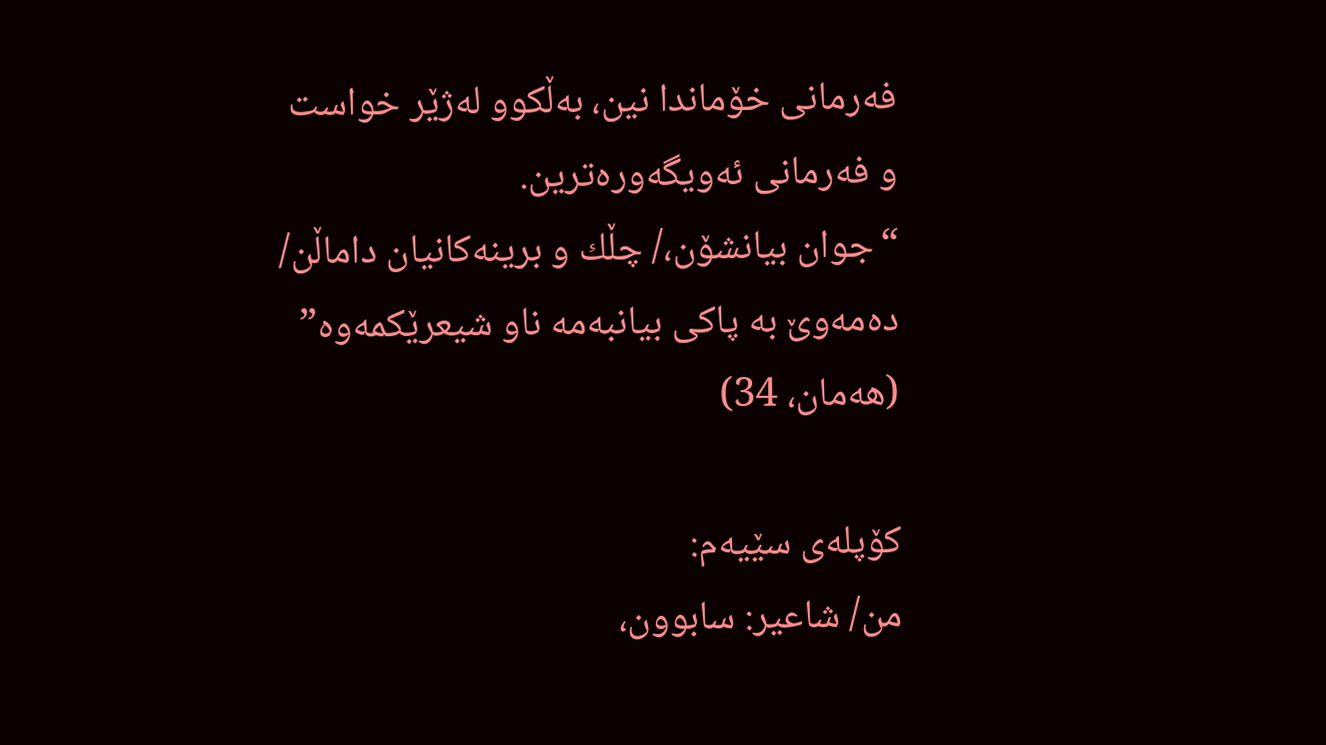فه‌رمانی خۆماندا نین، به‌ڵكوو له‌ژێر خواست و فه‌رمانی ئه‌ویگه‌وره‌ترین.
“جوان بیانشۆن،/ چڵك و برینه‌كانیان داماڵن/ ده‌مه‌وێ به‌ پاكی بیانبه‌مه‌ ناو شیعرێكمه‌وه‌” (هه‌مان، 34)

كۆپله‌ی سێیه‌م:
من/ شاعیر: سابوون،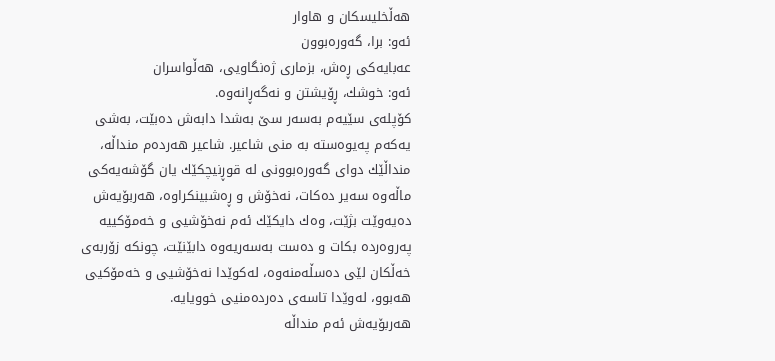هه‌ڵخلیسكان و هاوار
ئه‌و: برا، گه‌وره‌بوون
عه‌بایه‌كی ڕه‌ش، بزماری ژه‌نگاویی، هه‌ڵواسران
ئه‌و: خوشك، ڕۆیشتن و نه‌گه‌ڕانه‌وه‌.
كۆپله‌ی سێیه‌م به‌سه‌ر سێ به‌شدا دابه‌ش ده‌بێت، به‌شی یه‌كه‌م په‌یوه‌سته‌ به‌ منی شاعیر. شاعیر هه‌رده‌م منداڵه‌، منداڵێك دوای گه‌وره‌بوونی له‌ قوڕنیچكێك یان گۆشه‌یه‌كی ماڵه‌وه‌ سه‌یر ده‌كات، نه‌خۆش و ڕه‌شبینكراوه‌، هه‌ربۆیه‌ش ده‌یه‌وێت بژێت، وه‌ك دایكێك ئه‌م نه‌خۆشیی و خه‌مۆكییه‌ په‌روه‌رده‌ بكات و ده‌ست به‌سه‌ریه‌وه‌ دابێنێت، چونكه‌ زۆربه‌ی خه‌ڵكان لێی ده‌سڵه‌منه‌وه‌، له‌كوێدا نه‌خۆشیی و خه‌مۆكیی هه‌بوو، له‌وێدا تاسه‌ی ده‌رده‌منیی خوویایه‌.
هه‌ربۆیه‌ش ئه‌م منداڵه‌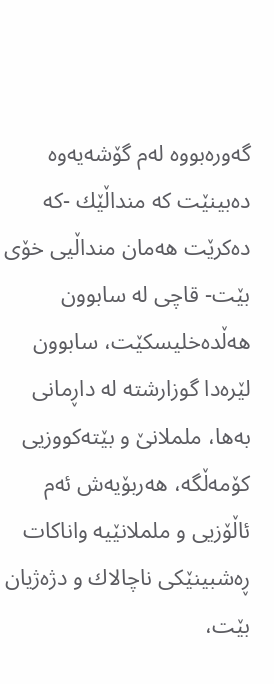گه‌وره‌بووه‌ له‌م گۆشه‌یه‌وه‌ ده‌بینێت كه‌ منداڵێك -كه‌ ده‌كرێت هه‌مان منداڵیی خۆی بێت- قاچی له‌ سابوون هه‌ڵده‌خلیسكێت، سابوون لێره‌دا گوزارشته‌ له‌ داڕمانی به‌ها، ململانێ و بێته‌كووزیی كۆمه‌ڵگه‌، هه‌ربۆیه‌ش ئه‌م ئاڵۆزیی و ململانێیه‌ واناكات ڕه‌شبینێكی ناچالاك و دژه‌ژیان بێت،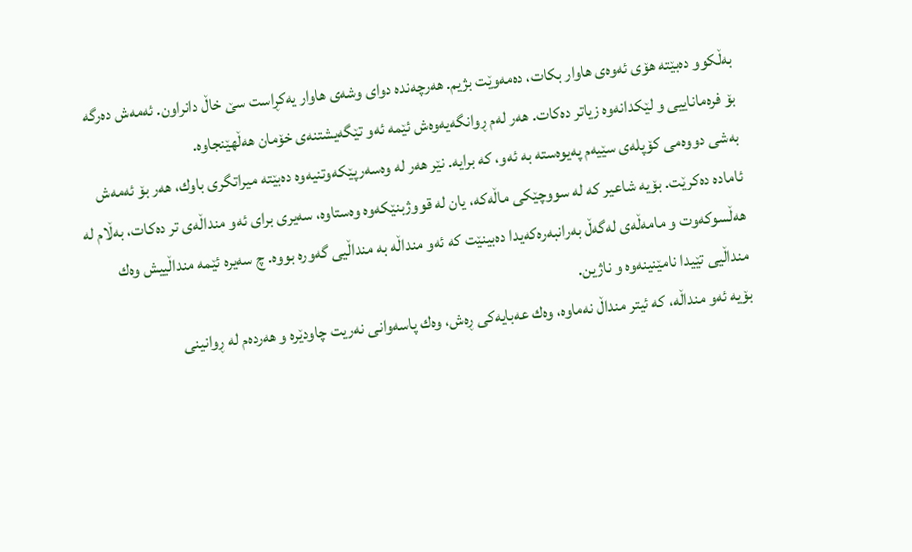به‌ڵكوو ده‌بێته‌ هۆی ئه‌وه‌ی هاوار بكات، ده‌مه‌وێت بژیم. هه‌رچه‌نده‌ دوای وشه‌ی هاوار یه‌كڕاست سێ خاڵ دانراون. ئه‌مه‌ش ده‌رگه‌ بۆ فره‌ماناییی و لێكدانه‌وه‌ زیاتر ده‌كات. هه‌ر له‌م ڕوانگه‌یه‌وه‌ش ئێمه‌ ئه‌و تێگه‌یشتنه‌ی خۆمان هه‌ڵهێنجاوه‌.
به‌شی دووه‌می كۆپله‌ی سێیه‌م په‌یوه‌سته‌ به‌ ئه‌و، كه‌ برایه‌. نێر هه‌ر له‌ وه‌سه‌رپێكه‌وتنیه‌وه‌ ده‌بێته‌ میراتگری باوك، هه‌ر بۆ ئه‌مه‌ش ئاماده‌ ده‌كرێت. بۆیه‌ شاعیر كه‌ له‌ سووچێكی ماڵه‌كه‌، یان له‌ قووژبنێكه‌وه‌ وه‌ستاوه‌، سه‌یری برای ئه‌و منداڵه‌ی تر ده‌كات، به‌ڵام له‌ هه‌ڵسوكه‌وت و مامه‌ڵه‌ی له‌گه‌ڵ به‌رانبه‌ره‌كه‌یدا ده‌بینێت كه‌ ئه‌و منداڵه‌ به‌ منداڵیی گه‌وره‌ بووه‌. چ سه‌یره‌ ئێمه‌ منداڵییش وه‌ك منداڵیی تێیدا نامێنینه‌وه‌ و ناژین.
بۆیه‌ ئه‌و منداڵه‌، كه‌ ئیتر منداڵ نه‌ماوه‌، وه‌ك عه‌بایه‌كی ڕه‌ش، وه‌ك پاسه‌وانی نه‌ریت چاودێره‌ و هه‌رده‌م له‌ ڕوانینی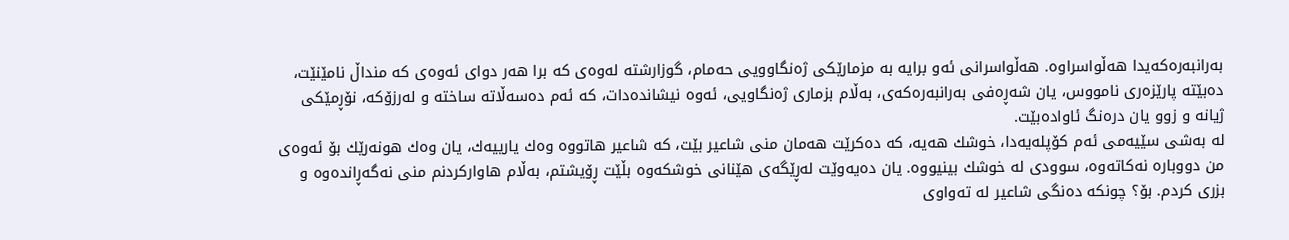به‌رانبه‌ره‌كه‌یدا هه‌ڵواسراوه‌. هه‌ڵواسرانی ئه‌و برایه‌ به‌ مزمارێكی ژه‌نگاوویی حه‌مام، گوزارشته‌ له‌وه‌ی كه‌ برا هه‌ر دوای ئه‌وه‌ی كه‌ منداڵ نامێنێت، ده‌بێته‌ پارێزه‌ری نامووس، یان شه‌ڕه‌فی به‌رانبه‌ره‌كه‌ی، به‌ڵام بزماری ژه‌نگاویی، ئه‌وه‌ نیشانده‌دات، كه‌ ئه‌م ده‌سه‌ڵاته‌ ساخته‌ و له‌رزۆكه‌، نۆڕمێكی ژیانه‌ و زوو یان دره‌نگ ئاواده‌بێت.
له‌ به‌شی سێیه‌می ئه‌م كۆپله‌یه‌دا، خوشك هه‌یه‌، كه‌ ده‌كرێت هه‌مان منی شاعیر بێت، كه‌ شاعیر هاتووه‌ وه‌ك یارییه‌ك، یان وه‌ك هونه‌رێك بۆ ئه‌وه‌ی من دووباره‌ نه‌كاته‌وه‌، سوودی له‌ خوشك بینیووه‌. یان ده‌یه‌وێت له‌ڕێگه‌ی هێنانی خوشكه‌وه‌ بڵێت ڕۆیشتم، به‌ڵام هاواركردنم منی نه‌گه‌ڕانده‌وه‌ و بزری كردم. بۆ؟ چونكه‌ ده‌نگی شاعیر له‌ ته‌واوی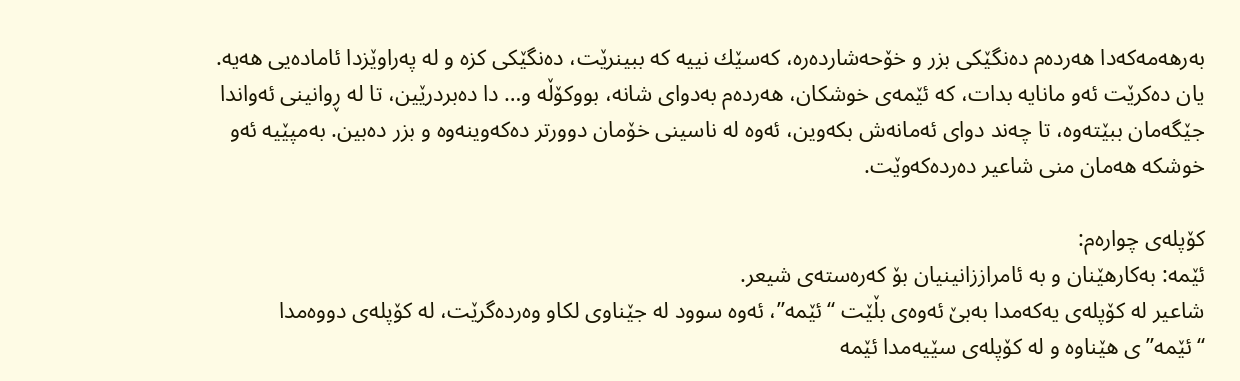به‌رهه‌مه‌كه‌دا هه‌رده‌م ده‌نگێكی بزر و خۆحه‌شارده‌ره‌، كه‌سێك نییه‌ كه‌ ببینرێت، ده‌نگێكی كزه‌ و له‌ په‌راوێزدا ئاماده‌یی هه‌یه‌.
یان ده‌كرێت ئه‌و مانایه‌ بدات، كه‌ ئێمه‌ی‌ خوشكان، هه‌رده‌م به‌دوای شانه‌، بووكۆڵه‌ و… دا ده‌بردرێین، تا له‌ ڕوانینی ئه‌واندا جێگه‌مان ببێته‌وه‌، تا چه‌ند دوای ئه‌مانه‌ش بكه‌وین، ئه‌وه‌ له‌ ناسینی خۆمان دوورتر ده‌كه‌وینه‌وه‌ و بزر ده‌بین. به‌مپێیه‌ ئه‌و خوشكه‌ هه‌مان منی شاعیر ده‌رده‌كه‌وێت.

كۆپله‌ی چواره‌م:
ئێمه‌: به‌كارهێنان و به‌ ئامراززانینیان بۆ كه‌ره‌سته‌ی شیعر.
شاعیر له‌ كۆپله‌ی یه‌كه‌مدا به‌بێ ئه‌وه‌ی بڵێت “ئێمه”،‌ ئه‌وه‌ سوود له‌ جێناوی لكاو وه‌رده‌گرێت، له‌ كۆپله‌ی دووه‌مدا “ئێمه‌”ی هێناوه‌ و له‌ كۆپله‌ی سێیه‌مدا ئێمه‌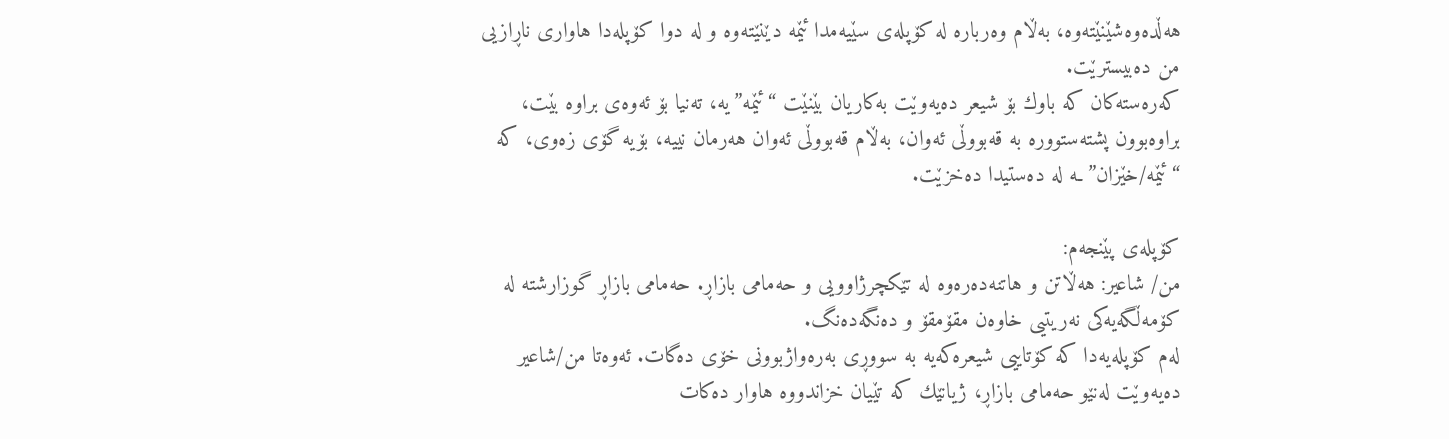هه‌ڵده‌وه‌شێنێته‌وه، به‌ڵام وه‌رباره‌ له‌ كۆپله‌ی سێیه‌مدا ئێمه‌ دێنێته‌وه‌ و له‌ دوا كۆپله‌دا هاواری ناڕازیی من ده‌بیسترێت.
كه‌ره‌سته‌كان كه‌ باوك بۆ شیعر ده‌یه‌وێت به‌كاریان بێنێت “ئێمه‌”یه‌، ته‌نیا بۆ ئه‌وه‌ی براوه‌ بێت، براوه‌بوون پشته‌ستووره‌ به‌ قه‌بووڵی ئه‌وان، به‌ڵام قه‌بووڵی ئه‌وان هه‌رمان نییه‌، بۆیه‌ گۆی زه‌وی، كه‌ “ئێمه‌/خێزان”ـه‌ له‌ ده‌ستیدا ده‌خزێت.

كۆپله‌ی پێنجه‌م:
من/ شاعیر: هه‌ڵاتن و هاتنه‌ده‌ره‌وه‌ له‌ تێكچرژاوویی و حه‌مامی بازاڕ. حه‌مامی بازاڕ گوزارشته‌ له‌ كۆمه‌ڵگه‌یه‌كی نه‌ریتیی خاوه‌ن مقۆمقۆ و ده‌نگه‌ده‌نگ.
له‌م كۆپله‌یه‌دا كه‌ كۆتاییی شیعره‌كه‌یه‌‌ به‌ سووڕی به‌ره‌واژبوونی خۆی ده‌گات. ئه‌وه‌تا من/شاعیر ده‌یه‌وێت له‌نێو حه‌مامی بازاڕ، ژیانێك كه‌ تێیان خزاندووه‌ هاوار ده‌كات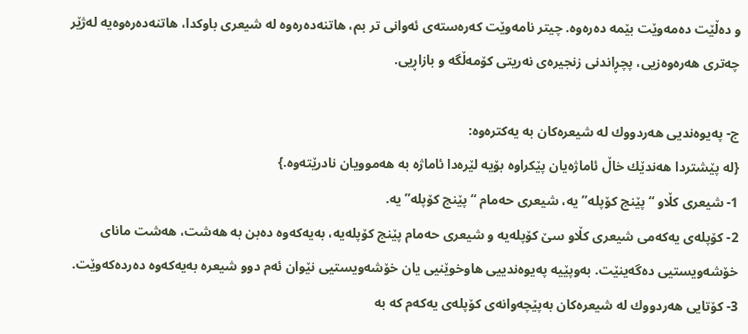و ده‌ڵێت ده‌مه‌وێت بێمه‌ ده‌ره‌وه‌. چیتر نامه‌وێت كه‌ره‌سته‌ی ئه‌وانی تر بم، هاتنه‌ده‌ره‌وه‌ له‌ شیعری باوكدا، هاتنه‌ده‌ره‌وه‌یه‌‌ له‌ژێر چه‌تری هه‌ره‌وه‌زیی، پچڕاندنی زنجیره‌ی نه‌ریتی كۆمه‌ڵگه‌ و بازاڕیی.

ج- په‌یوه‌ندیی هه‌ردووك له‌ شیعره‌كان‌ به‌ یه‌كتره‌وه‌:
{له‌ پێشتردا هه‌ندێك خاڵ ئاماژه‌یان پێكراوه‌ بۆیه‌ لێره‌دا ئاماژه‌ به‌ هه‌موویان نادرێته‌وه‌.}
1- شیعری كڵاو “پێنج كۆپله‌‌”یه‌‌، شیعری حه‌مام “پێنج كۆپله‌‌”یه‌.
2- كۆپله‌ی یه‌كه‌می شیعری كڵاو سێ كۆپله‌یه‌ و شیعری حه‌مام پێنج كۆپله‌یه‌، به‌یه‌كه‌وه‌ ده‌بن به‌ هه‌شت، هه‌شت مانای خۆشه‌ویستیی ده‌گه‌ینێت. به‌وپێیه‌ په‌یوه‌ندییی هاوخوێنیی یان خۆشه‌ویستیی نێوان ئه‌م دوو شیعره‌ به‌یه‌كه‌وه‌ ده‌رده‌كه‌وێت.
3- كۆتایی هه‌ردووك له‌ شیعره‌كان به‌پێچه‌وانه‌ی كۆپله‌ی یه‌كه‌م كه‌ به‌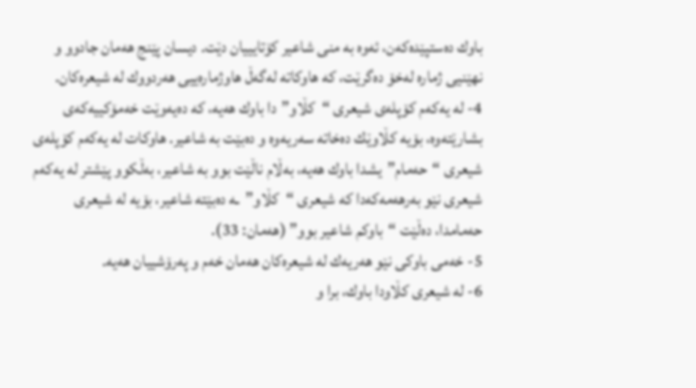باوك ده‌ستپێده‌كه‌ن، ئه‌وه‌ به‌ منی شاعیر كۆتایییان دێت. دیسان پێنج هه‌مان جادوو و نهێنیی ژماره‌ له‌خۆ ده‌گرێت، كه‌ هاوكاته‌ له‌گه‌ڵ هاوژماره‌ییی هه‌ردووك له‌ شیعره‌كان.
4- له‌ یه‌كه‌م كۆپله‌ی شیعری “كڵاو”دا باوك هه‌یه‌، كه‌ ده‌یه‌وێت خه‌مۆكییه‌كه‌ی بشارێته‌وه‌، بۆیه‌ كڵاوێك ده‌خاته‌ سه‌ریه‌وه‌ و ده‌بێت به‌ شاعیر. هاوكات له‌ یه‌كه‌م كۆپله‌ی شیعری “حه‌مام”یشدا باوك هه‌یه‌، به‌ڵام ناڵێت بوو به‌ شاعیر، به‌ڵكوو پێشتر له‌ یه‌كه‌م شیعری نێو به‌رهه‌مه‌كه‌دا كه‌ شیعری “كڵاو”ـه‌ ده‌بێته‌ شاعیر، بۆیه‌ له‌ شیعری حه‌مامدا، ده‌ڵێت “باوكم شاعیر بوو” (هه‌مان: 33).
5- خه‌می باوكی نێو هه‌ریه‌ك له‌ شیعره‌كان هه‌مان خه‌م و په‌رۆشییان هه‌یه‌.
6- له‌ شیعری كڵاودا باوك، برا و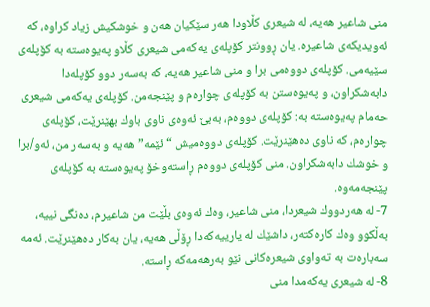منی شاعیر هه‌یه‌، له‌ شیعری كڵاودا هه‌ر سێكیان هه‌ن و خوشكیش زیاد كراوه‌، كه‌ ئه‌ویدیكه‌ی شاعیره‌. یان ڕوونتر كۆپله‌ی یه‌كه‌می شیعری كڵاو په‌یوه‌سته‌ به‌ كۆپله‌ی سێیه‌می. كۆپله‌ی دووه‌می برا و منی شاعیر هه‌یه‌، كه‌ به‌سه‌ر دوو كۆپله‌دا دابه‌شكراون، و په‌یوه‌ستن به‌ كۆپله‌ی چواره‌م و پێنجه‌من. كۆپله‌ی یه‌كه‌می شیعری حه‌مام په‌یوه‌سته‌ به‌: كۆپله‌ی دووه‌م، به‌بێ ئه‌وه‌ی ناوی باوك بهێنرێت، كۆپله‌ی چواره‌م، كه‌ ناوی ده‌هێنرێت. كۆپله‌ی دووه‌میش “ئێمه‌” هه‌یه‌ و به‌سه‌ر من، ئه‌و/برا و خوشك دابه‌شكراون. منی كۆپله‌ی دووه‌م ڕاسته‌وخۆ په‌یوه‌سته‌ به‌ كۆپله‌ی پێنجه‌مه‌وه‌.
7- له‌ هه‌ردووك شیعردا، منی شاعیر، وه‌ك ئه‌وه‌ی بڵێت من شاعیرم، ده‌نگی نییه‌، به‌ڵكوو وه‌ك كاره‌كته‌ر، داشێك له‌ یارییه‌كه‌دا ڕۆڵی هه‌یه‌، یان به‌كار ده‌هێنرێت. ئه‌مه‌ سه‌باره‌ت به‌ ته‌واوی شیعره‌كانی نێو به‌رهه‌مه‌كه‌ ڕاسته‌.
8- له‌ شیعری یه‌كه‌مدا منی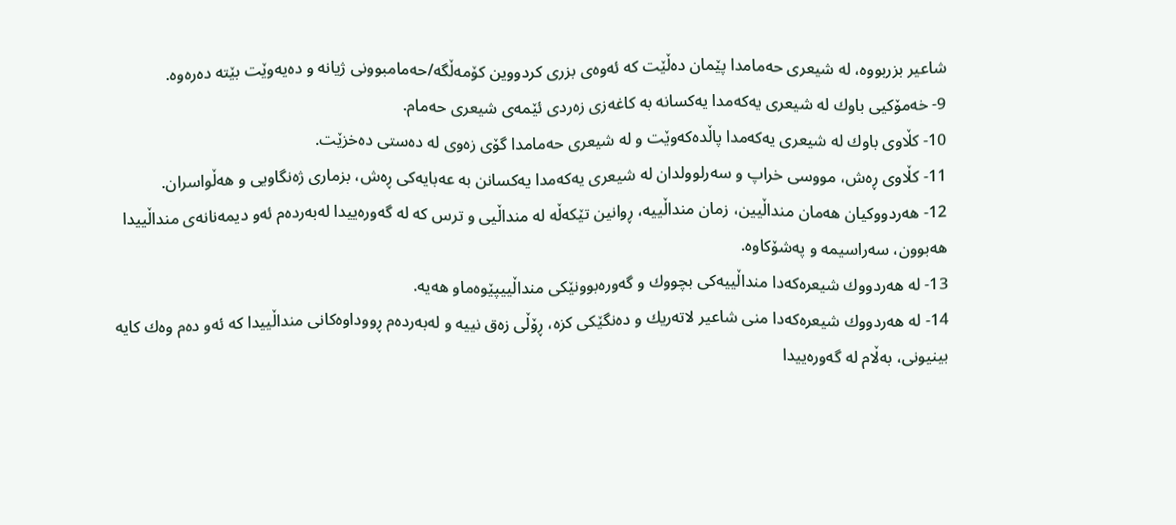شاعیر بزربووه‌، له‌ شیعری حه‌مامدا پێمان ده‌ڵێت كه‌ ئه‌وه‌ی بزری كردووین كۆمه‌ڵگه‌/حه‌مامبوونی ژیانه‌ و ده‌یه‌وێت بێته‌ ده‌ره‌وه‌.
9- خه‌مۆكیی باوك له‌ شیعری یه‌كه‌مدا یه‌كسانه‌ به‌ كاغه‌زی زه‌ردی ئێمه‌ی شیعری حه‌مام.
10- كڵاوی باوك له‌ شیعری یه‌كه‌مدا پاڵده‌كه‌وێت و له‌ شیعری حه‌مامدا گۆی زه‌وی له‌ ده‌ستی ده‌خزێت.
11- كڵاوی ڕه‌ش، مووسی خراپ و سه‌رلوولدان له‌ شیعری یه‌كه‌مدا یه‌كسانن‌ به‌ عه‌بایه‌كی ڕه‌ش، بزماری ژه‌نگاویی و هه‌ڵواسران.
12- هه‌ردووكیان هه‌مان منداڵیین، زمان منداڵییه‌، ڕوانین تێكه‌ڵه‌ له‌ منداڵیی و ترس كه‌ له‌ گه‌وره‌ییدا له‌به‌رده‌م ئه‌و دیمه‌نانه‌ی منداڵییدا هه‌بوون، سه‌راسیمه‌ و په‌شۆكاوه‌.
13- له‌ هه‌ردووك شیعره‌كه‌دا منداڵییه‌كی بچووك و گه‌وره‌بوونێكی منداڵییپێوه‌ماو هه‌یه‌.
14- له‌ هه‌ردووك‌ شیعره‌كه‌دا منی شاعیر لاته‌ریك و ده‌نگێكی كزه‌، ڕۆڵی زه‌ق نییه‌ و له‌به‌رده‌م ڕووداوه‌كانی منداڵییدا كه‌ ئه‌و ده‌م وه‌ك كایه‌ بینیونی، به‌ڵام له‌ گه‌وره‌ییدا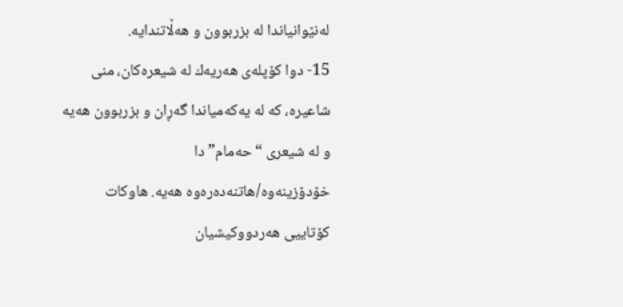له‌نێوانیاندا له‌ بزربوون و هه‌ڵاتندایه‌.
15- دوا كۆپله‌ی هه‌ریه‌ك له‌ شیعره‌كان، منی شاعیره‌، كه‌ له‌ یه‌كه‌میاندا گه‌ڕان و بزربوون هه‌یه‌ و له‌ شیعری “حه‌مام”دا خۆدۆزینه‌وه‌/هاتنه‌ده‌ره‌وه‌ هه‌یه‌. هاوكات كۆتاییی هه‌ردووكیشیان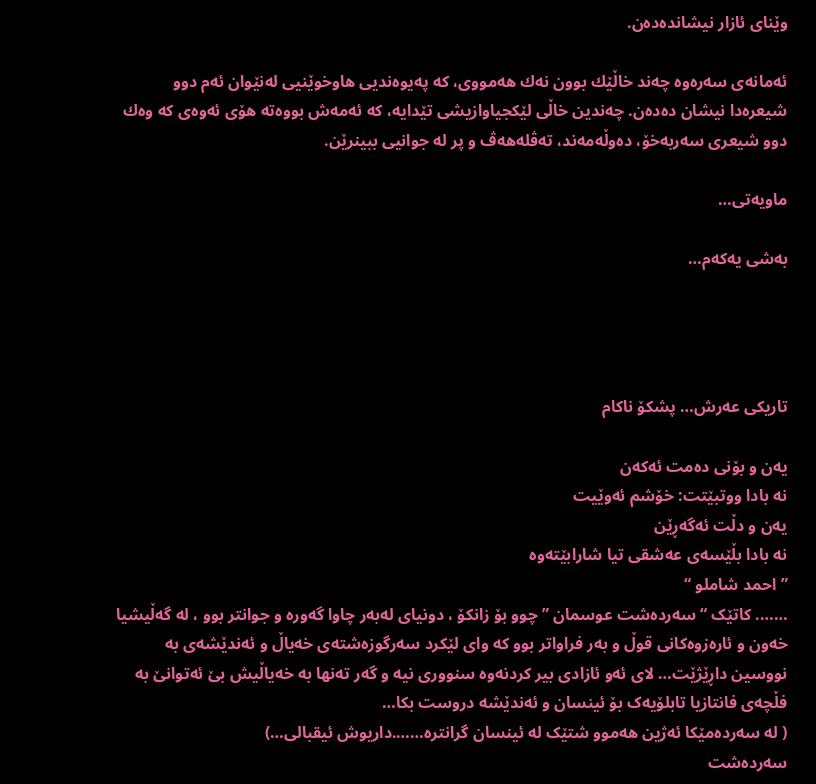وێنای ئازار نیشانده‌ده‌ن‌.

ئه‌مانه‌ی سه‌ره‌وه‌ چه‌ند خاڵێك بوون نه‌ك هه‌مووی، كه‌ په‌یوه‌ندیی هاوخوێنیی له‌نێوان ئه‌م دوو شیعره‌دا نیشان ده‌ده‌ن. چه‌ندین خاڵی لێكجیاوازیشی تێدایه‌، كه‌ ئه‌مه‌ش بووه‌ته‌ هۆی ئه‌وه‌ی كه‌ وه‌ك دوو شیعری سه‌ربه‌خۆ، ده‌وڵه‌مه‌ند، ته‌ڤله‌هه‌ڤ و پر له‌ جوانیی ببینرێن.

ماویه‌تی…

بەشی یەکەم…




تاریکی عەرش… پشکۆ ناکام

یەن و بۆنی دەمت ئەکەن
نە بادا ووتبێتت: خۆشم ئەوێیت
یەن و دڵت ئەگەڕێن
نە بادا بڵێسەی عەشقی تیا شارابێتەوە
” احمد شاملو “
……. كاتێک “سەردەشت عوسمان ” چوو بۆ زانکۆ ، دونیای لەبەر چاوا گەورە و جوانتر بوو ، لە گەڵیشیا خەون و ئارەزوەکانی قوڵ و بەر فراواتر بوو کە وای لێکرد سەرگوزەشتەی خەیاڵ و ئەندێشەی بە نووسین داڕێژێت… لای ئەو ئازادی بیر کردنەوە سنووری نیە و گەر تەنها بە خەیاڵیش بێ ئەتوانێ بە فڵچەی فانتازیا تابلۆیەک بۆ ئینسان و ئەندێشە دروست بکا…
( لە سەردەمێکا ئەژین هەموو شتێک لە ئینسان گرانترە…….داریوش ئیقبالی…)
سەردەشت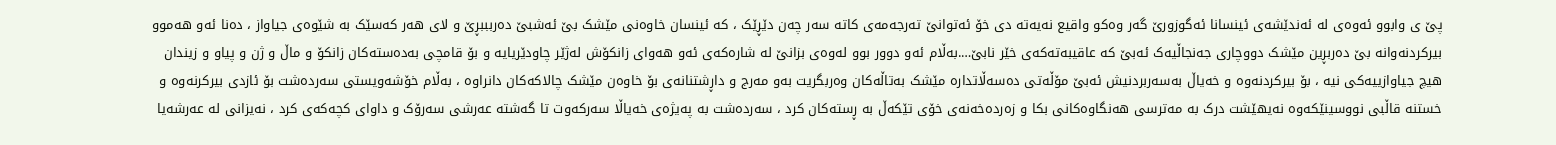پێ ی وابوو ئەوەی لە ئەندێشەی ئینسانا ئەگوزورێ گەر وەکو واقیع نەیەتە دی خۆ ئەتوانێ تەرجەمەی کاتە سەر چەن دێڕێک ، کە ئینسان خاوەنی مێشک بێ ئەشبێ دەربببڕێ و لای هەر کەسێک بە شێوەی جیاواز ، دەنا ئەو هەموو بیرکردنەوانە بێ دەربڕین مێشک دووچاری جەنجاڵیەک ئەبێ کە عاقیبەتەکەی خێر نابێ….بەڵام ئەو دوور بوو لەوەی بزانێ لە شارەکەی ئەو هەوای زانکۆش لەژێر چاودێریایە و بۆ قامچی بەدەستەکان زانکۆ و ماڵ و ژن و پیاو و زیندان هیچ جیاوازییەکی نیە ، بۆ بیرکردنەوە و خەیاڵ بەسەربردنیش ئەبێ مۆڵەتی دەسەڵاتدارە مێشک بەتاڵەکان وەربگریت بەو مەرج و داڕشتنانەی بۆ خاوەن مێشک چالاکەکان دانراوە ، بەڵام خۆشەویستی سەردەشت بۆ ئازدی بیرکرنەوە و خستنە قاڵبی نووسینێکەوە نەیهێشت درک بە مەترسی هەنگاوەکانی بکا و زەردەخەنەی خۆی تێکەڵ بە ڕستەکان کرد ، سەردەشت بە پەیژەی خەیاڵا سەرکەوت تا گەشتە عەرشی سەرۆک و داوای کچەکەی کرد ، نەیزانی لە عەرشەیا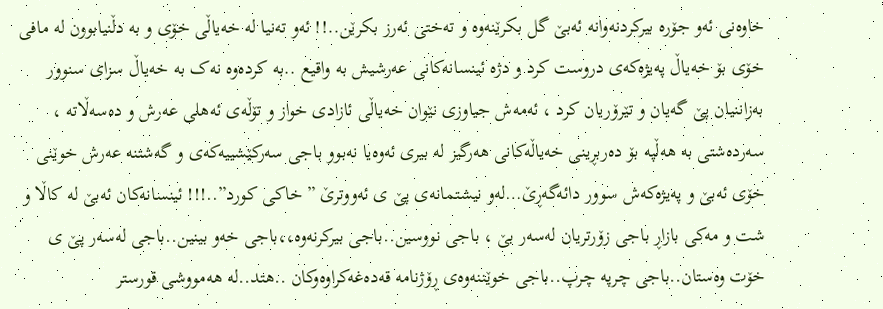خاوەنی ئەو جۆرە بیرکردنەوانە ئەبێ گل بکرێنەوە و تەختی ئەرز بکرێن..!! ئەو تەنیا لە خەیاڵی خۆی و بە دڵنیابوون لە مافی خۆی بۆ خەیاڵ پەیژەکەی دروست کرد و دژە ئینسانەکانی عەرشيش بە واقیع ..بە کردەوە نەک بە خەیاڵ سزای سنوور بەزاننیان پێ گەیان و تێرۆریان کرد ، ئەمەش جیاوزی نێوان خەیاڵی ئازادی خواز و تۆڵەی ئەهلی عەرش و دەسەڵاتە ، سەردەشتی بە هەڵپە بۆ دەربڕینی خەیاڵەکانی هەرگیز لە بیری ئەوەیا نەبوو باجی سەرکێشییەکەی و گەشتنە عەرش خوێنی خۆی ئەبێ و پەیژەکەش سوور دائەگەڕێ…لەو نیشتمانەی پێ ی ئەووترێ ” خاکی کورد”..!!! ئینسانەکان ئەبێ لە کاڵا و شت و مەکی بازاڕ باجی زۆرتریان لەسەر بێ ، باجی نووسین..باجی بیرکرنەوە،،باجی خەو بینین..باجی لەسەر پێ ی خۆت وەستان..باجی چرپە چرپ..باجی خوێننەوەی ڕۆژنامە قەدەغەکراوەوکان ..هتد..لە هەمووشی قورستر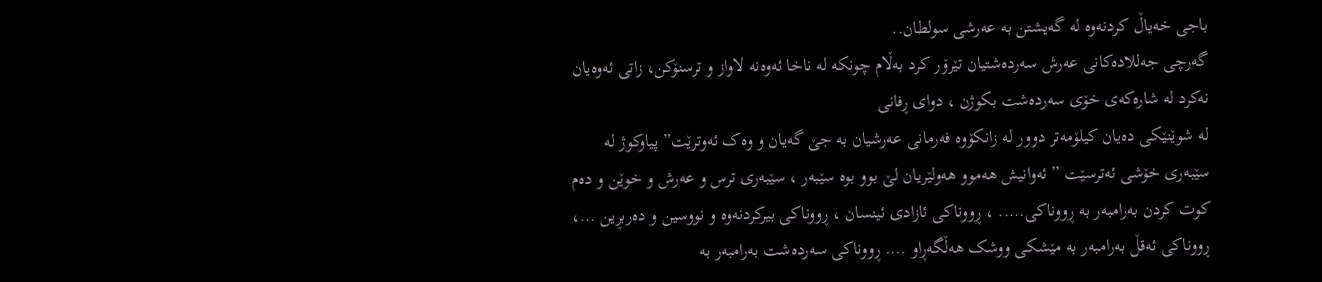باجی خەیاڵ کردنەوە لە گەیشتن بە عەرشی سولطان..
گەرچی جەللادەکانی عەرش سەردەشتیان تێرۆر کرد بەڵام چونکە لە ناخا ئەوەنە لاواز و ترسنۆکن، زاتی ئەوەیان نەکرد لە شارەکەی خۆی سەردەشت بکوژن ، دوای ڕفانی
لە شوێنێکی دەیان کيلۆمەتر دوور لە زانکۆوە فەرمانی عەرشیان بە جێ گەیان و وەک ئەوترێت” پیاوکوژ لە سێبەری خۆشی ئەترسێت ” ئەوانیش هەموو هەولێریان لێ بوو بوە سێبەر ، سێبەری ترس و عەرش و خوێن و دەم کوت کردن بەرامبەر بە ڕووناکی….. ، ڕووناکی ئازادی ئینسان ، ڕووناکی بیرکردنەوە و نووسین و دەربڕین …، ڕووناکی ئەقڵ بەرامبەر بە مێشکی ووشک هەڵگەڕاو …. ڕووناکی سەردەشت بەرامبەر بە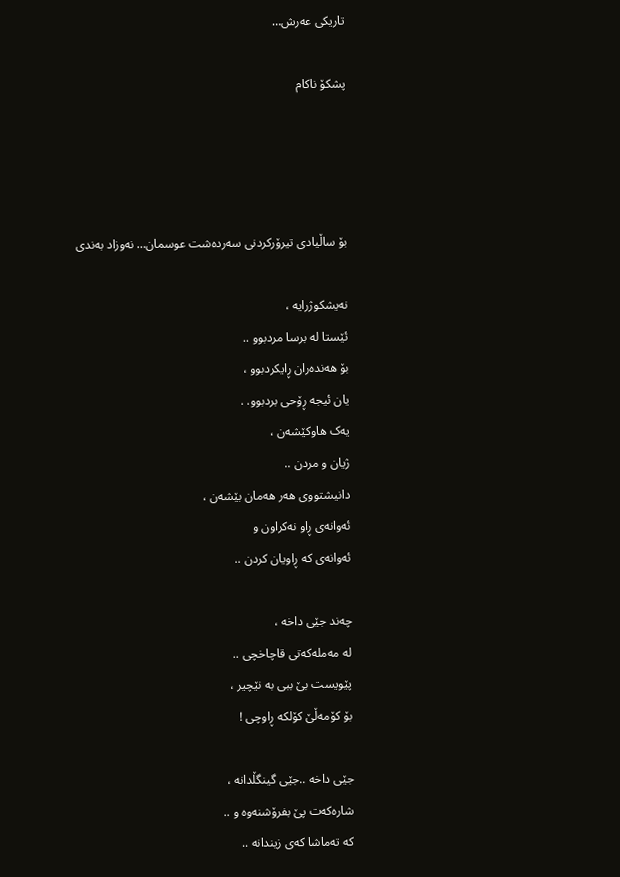تاریکی عەرش…

پشکۆ ناکام




بۆ ساڵیادی تیرۆرکردنی سەردەشت عوسمان… نەوزاد بەندی

نەیشکوژرایە ،
ئێستا لە برسا مردبوو ..
بۆ هەندەران ڕایکردبوو ،
یان ئیجە ڕۆحی بردبوو. .
یەک هاوکێشەن ،
ژیان و مردن ..
دانیشتووی هەر هەمان بێشەن ،
ئەوانەی ڕاو نەکراون و
ئەوانەی کە ڕاویان کردن ..

چەند جێی داخە ،
لە مەملەکەتی قاچاخچی ..
پێویست بێ ببی بە نێچیر ،
بۆ کۆمەڵێ کۆلکە ڕاوچی !

جێی داخە ..جێی گینگڵدانە ،
شارەکەت پێ بفرۆشنەوە و ..
کە تەماشا کەی زیندانە ..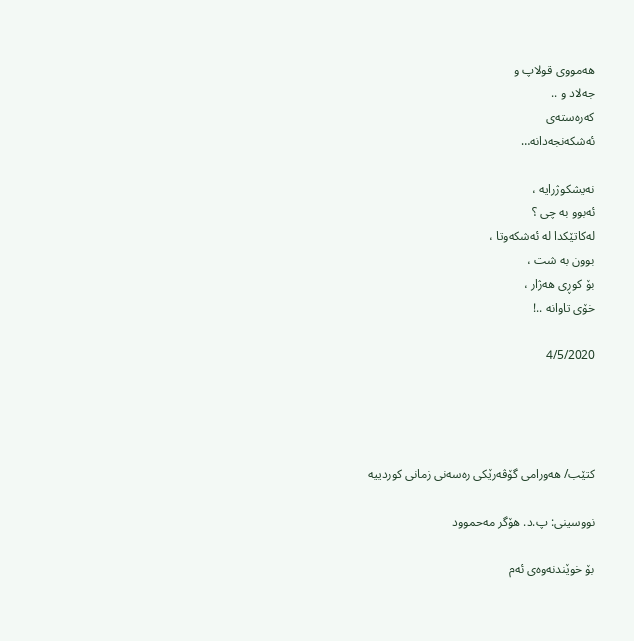هەمووی قولاپ و
جەلاد و ..
کەرەستەی
ئەشکەنجەدانە…

نەیشکوژرایە ،
ئەبوو بە چی ؟
لەکاتێکدا لە ئەشکەوتا ،
بوون بە شت ،
بۆ کوڕی هەژار ،
خۆی تاوانە ..!

4/5/2020




کتێب/ هەورامی گۆڤەرێکی رەسەنی زمانی کوردییە

نووسینی: پ.د. هۆگر مەحموود

بۆ خوێندنەوەی ئەم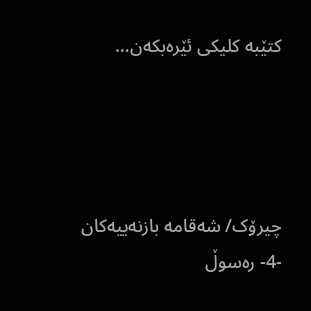کتێبە کلیکی ئێرەبکەن…




چیرۆک/ شەقامە بازنەییەکان -4- رەسوڵ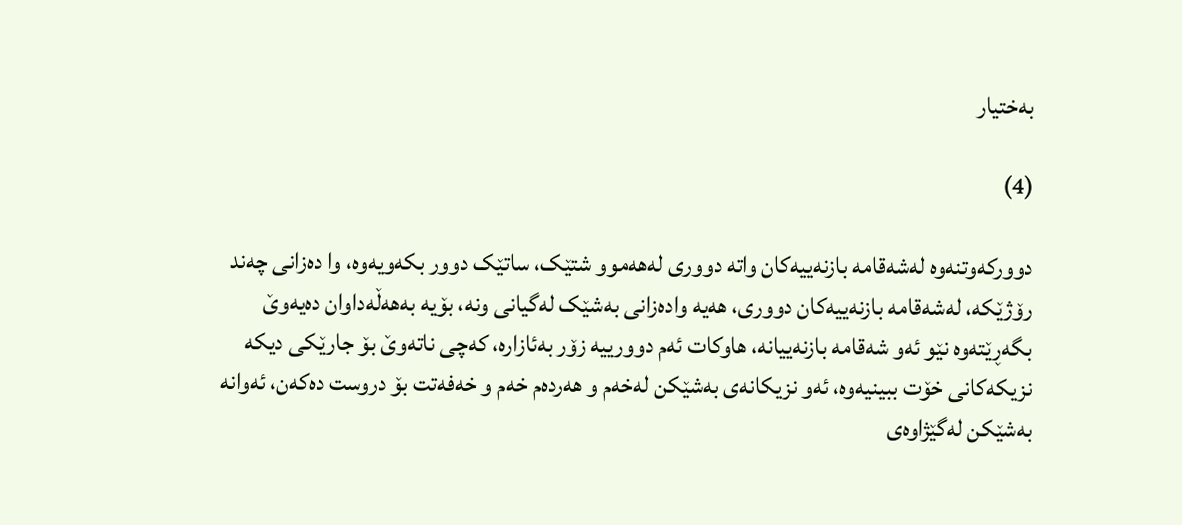بەختیار

(4)

دوورکەوتنەوە لەشەقامە بازنەییەکان واتە دووری لەهەموو شتێک، ساتێک دوور بکەویەوە، وا دەزانی چەند رۆژێکە، لەشەقامە بازنەییەکان دووری، هەیە وادەزانی بەشێک لەگیانی ونە، بۆیە بەهەڵەداوان دەیەوێ بگەڕێتەوە نێو ئەو شەقامە بازنەییانە، هاوکات ئەم دوورییە زۆر بەئازارە، کەچی ناتەوێ بۆ جارێکی دیکە نزیکەکانی خۆت ببینیەوە، ئەو نزیکانەی بەشێکن لەخەم و هەردەم خەم و خەفەتت بۆ دروست دەکەن، ئەوانە بەشێکن لەگێژاوەی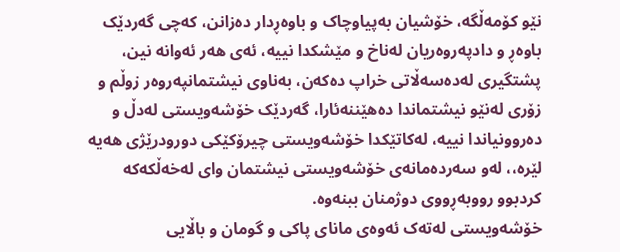نێو کۆمەڵگە، خۆشیان بەپیاوچاک و باوەڕدار دەزانن، کەچی گەردێک باوەڕ و دادپەروەریان لەناخ و مێشکدا نییە، ئەی هەر ئەوانە نین، پشتگیری لەدەسەڵاتی خراپ دەکەن، بەناوی نیشتمانپەروەر زوڵم و زۆری لەنێو نیشتماندا دەهێننەئارا، گەردێک خۆشەویستی لەدڵ و دەروونیاندا نییە، لەکاتێکدا خۆشەویستی چیرۆکێکی دورودرێژی هەیە لێرە،، لەو سەردەمانەی خۆشەویستی نیشتمان وای لەخەڵکەکە کردبوو رووبەڕووی دوژمنان ببنەوە.
خۆشەویستی لەتەک ئەوەی مانای پاکی و گومان و باڵایی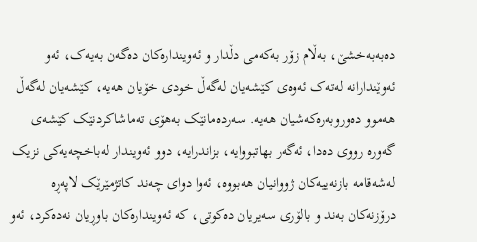دەبەبەخشێ، بەڵام زۆر بەکەمی دڵدار و ئەویندارەکان دەگەن بەیەک، ئەو ئەوێندارانە لەتەک ئەوەی کێشەیان لەگەڵ خودی خۆیان هەیە، کێشەیان لەگەڵ هەموو دەوروبەرەکەشیان هەیە. سەردەمانێک بەهۆی تەماشاکردنێک کێشەی گەورە رووی دەدا، ئەگەر بهاتبووایە، بزاندرایە، دوو ئەویندار لەباخچەیەکی نزیک لەشەقامە بازنەییەکان ژووانیان هەبووە، ئەوا دوای چەند کاتژمێرێک لاپەڕە درۆزنەکان بەند و بالۆری سەیریان دەکوتی، کە ئەویندارەکان باوڕیان نەدەکرد، ئەو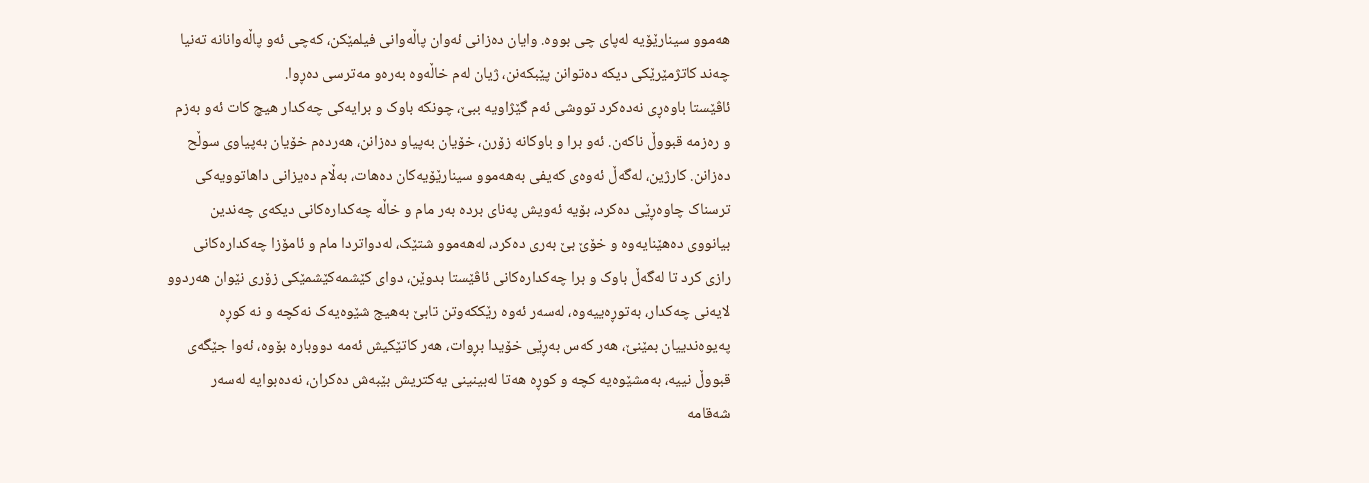هەموو سینارێۆیە لەپای چی بووە. وایان دەزانی ئەوان پاڵەوانی فیلمێکن، کەچی ئەو پاڵەوانانە تەنیا چەند کاتژمێرێکی دیکە دەتوانن پێبکەنن، ژیان لەم خاڵەوە بەرەو مەترسی دەڕوا.
ئاڤێستا باوەڕی نەدەکرد تووشی ئەم گێژاویە ببێ، چونکە باوک و برایەکی چەکدار هیچ کات ئەو بەزم و رەزمە قبووڵ ناکەن. ئەو برا و باوکانە زۆرن، خۆیان بەپیاو دەزانن، هەردەم خۆیان بەپیاوی سوڵح دەزانن. کارژین، لەگەڵ ئەوەی کەیفی بەهەموو سینارێۆیەکان دەهات، بەڵام دەیزانی داهاتوویەکی ترسناک چاوەڕێی دەکرد، بۆیە ئەویش پەنای بردە بەر مام و خاڵە چەکدارەکانی دیکەی چەندین بیانووی دەهێنایەوە و خۆێ بێ بەری دەکرد، لەهەموو شتێک، لەدواتردا مام و ئامۆزا چەکدارەکانی رازی کرد تا لەگەڵ باوک و برا چەکدارەکانی ئاڤێستا بدوێن، دوای کێشمەکێشمێکی زۆری نێوان هەردوو لایەنی چەکدار، بەتوڕەییەوە، لەسەر ئەوە رێککەوتن تابێ بەهیج شێوەیەک نەکچە و نە کوڕە پەیوەندییان بمێنێ، هەر کەس بەڕێی خۆیدا بڕوات، هەر کاتێکیش ئەمە دووبارە بۆوە، ئەوا جێگەی قبووڵ نییە، بەمشێوەیە کچە و کوڕە هەتا لەبینینی یەکتریش بێبەش دەکران، نەدەبوایە لەسەر شەقامە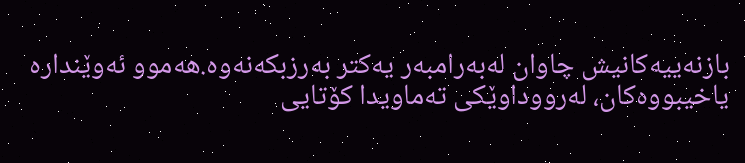بازنەییەکانیش چاوان لەبەرامبەر یەکتر بەرزبکەنەوە.هەموو ئەوێندارە یاخیبووەکان، لەرووداوێکی تەماویدا کۆتایی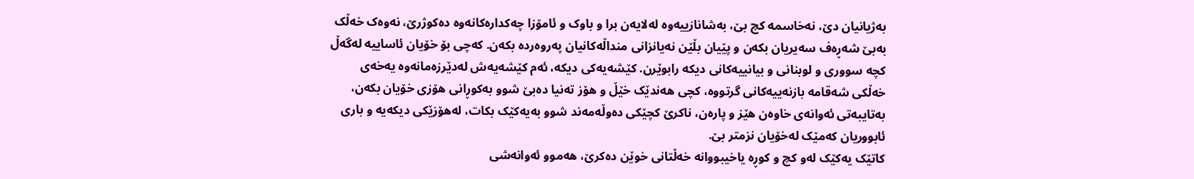بەژیانیان دێ، نەخاسمە کچ بێ، بەشانازییەوە لەلایەن برا و باوک و ئامۆزا چەکدارەکانەوە دەکوژرێ، نەوەک خەڵک بەبێ شەڕەف سەیریان بکەن و پێیان بڵێن نەیانزانی منداڵەکانیان پەروەردە بکەن. کەچی بۆ خۆیان ئاساییە لەگەڵ کچە سووری و لوبنانی و بیانییەکانی دیکە رابوێرن. کێشەیەکی دیکە، ئەم کێشەیەش لەدێرزەمانەوە یەخەی خەڵکی شەقامە بازنەییەکانی گرتووە، کچی هەندێک خێڵ و هۆز تەنیا دەبێ شوو بەکوڕانی هۆزی خۆیان بکەن، بەتایبەتی ئەوانەی خاوەن هێز و پارەن، ناکرێ کچێکی دەوڵەمەند شوو بەیەکێک بکات، لەهۆزێکی دیکەیە و باری ئابووریان کەمێک لەخۆیان نزمتر بێ.
کاتێک یەکێک لەو کچ و کوڕە یاخیبووانە خەڵتانی خوێن دەکرێ، هەموو ئەوانەشی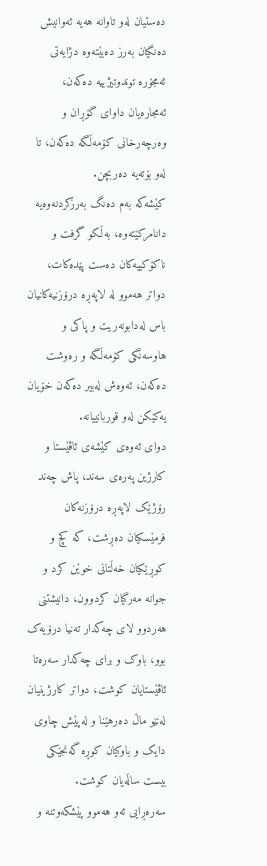دەستیان لەو تاوانە هەیە ئەوانیش دەنگیان بەرز دەبێتەوە دژایەتی ئەمجۆرە توندوتیژییە دەکەن، ئەمجارەیان داوای گۆڕان و وەرچەرخانی کۆمەڵگە دەکەن، تا لەو بۆتەیە دەربچن.
کێشەکە بەم دەنگ بەرزکردنەوەیە دانامرکێتەوە، بەڵکو گرفت و ناکۆکییەکان دەست پێدەکات، دواتر هەموو لە لاپەڕە درۆزنیەکانیان باس لەدابونەریت و پاکی و هاوسەنگی کۆمەڵگە و رەوشت دەکەن، ئەوەش لەبیر دەکەن خۆیان یەکێکن لەو قوربانییانە.
دوای ئەوەی کێشەی ئاڤێستا و کارژین پەرەی سەند، پاش چەند رۆژێک لاپەڕە درۆزنەکان فرمێسکیان دەڕشت، کە کچ و کوڕێکیان خەڵتانی خوێن کرد و جوانە مەرگیان کردوون، دانیشتنی هەردوو لای چەکدار تەنیا درۆیەک بوو، باوک و برای چەکدار سەرەتا ئاڤێستایان کوشت، دواتر کارژینیان لەنێو ماڵ دەرهێنا و لەپێش چاوی دایک و باوکیان کوڕە گەنجێکی بیست ساڵەیان کوشت.
سەرەڕایی ئەو هەموو پێشکەوتنە و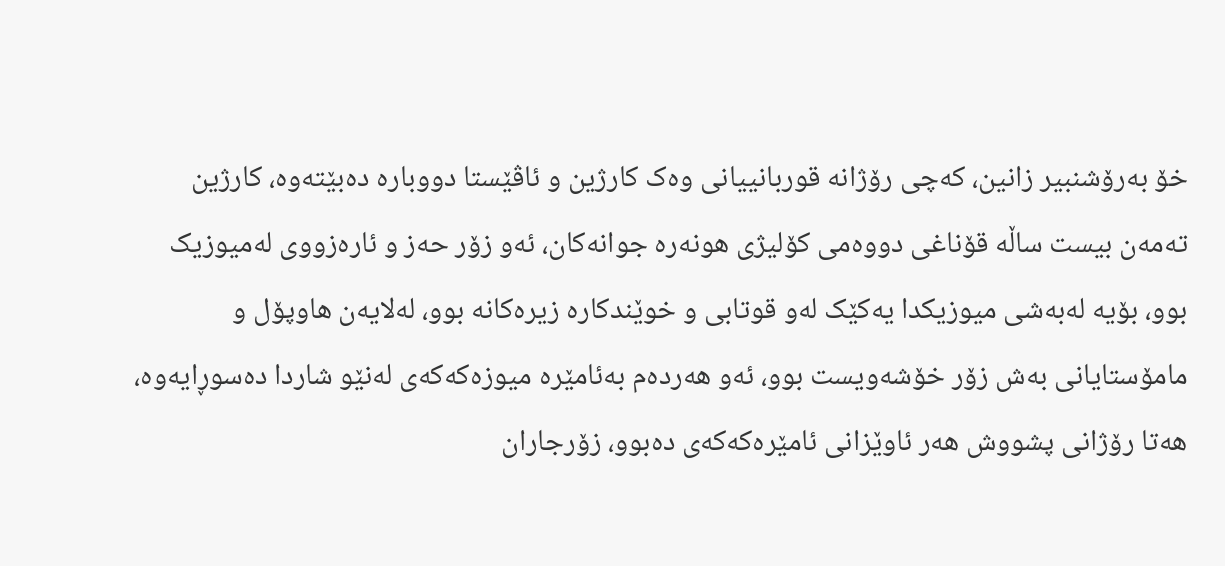خۆ بەرۆشنبیر زانین، کەچی رۆژانە قوربانییانی وەک کارژین و ئاڤێستا دووبارە دەبێتەوە، کارژین تەمەن بیست ساڵە قۆناغی دووەمی کۆلیژی هونەرە جوانەکان، ئەو زۆر حەز و ئارەزووی لەمیوزیک بوو، بۆیە لەبەشی میوزیکدا یەکێک لەو قوتابی و خوێندکارە زیرەکانە بوو، لەلایەن هاوپۆل و مامۆستایانی بەش زۆر خۆشەویست بوو، ئەو هەردەم بەئامێرە میوزەکەکەی لەنێو شاردا دەسوڕایەوە، هەتا رۆژانی پشووش هەر ئاوێزانی ئامێرەکەکەی دەبوو، زۆرجاران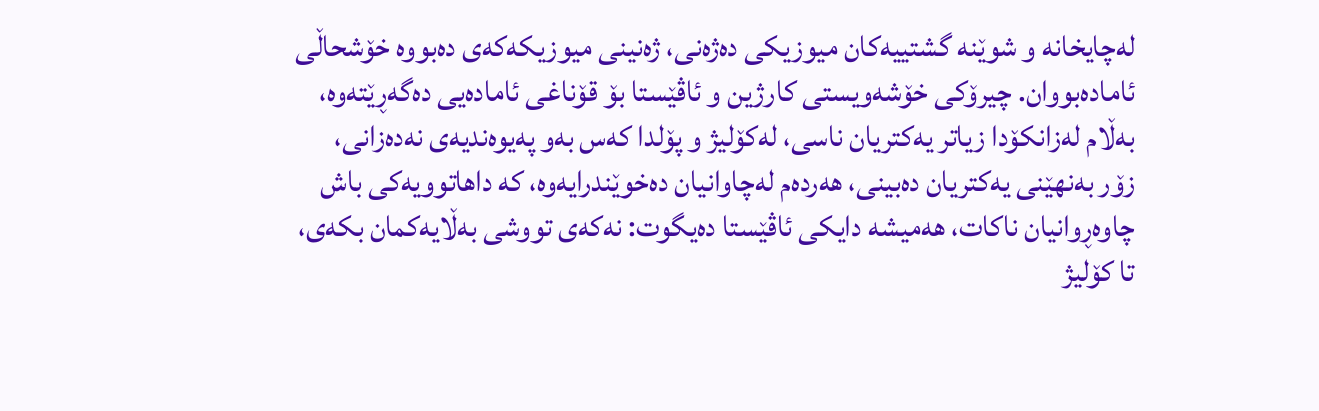لەچایخانە و شوێنە گشتییەکان میوزیکی دەژەنی، ژەنینی میوزیکەکەی دەبووە خۆشحاڵی ئامادەبووان. چیرۆکی خۆشەویستی کارژین و ئاڤێستا بۆ قۆناغی ئامادەیی دەگەڕێتەوە، بەڵام لەزانکۆدا زیاتر یەکتریان ناسی، لەکۆلیژ و پۆلدا کەس بەو پەیوەندیەی نەدەزانی، زۆر بەنهێنی یەکتریان دەبینی، هەردەم لەچاوانیان دەخوێندرایەوە، کە داهاتوویەکی باش چاوەڕوانیان ناکات، هەمیشە دایکی ئاڤێستا دەیگوت: نەکەی تووشی بەڵایەکمان بکەی، تا کۆلیژ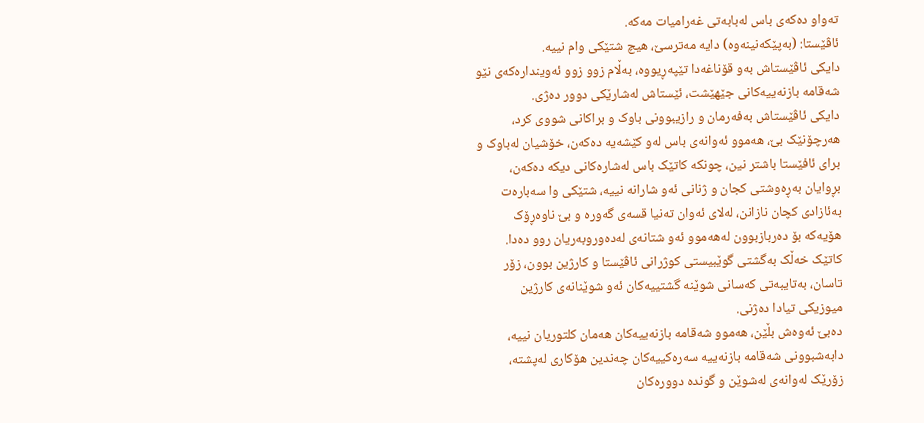تەواو دەکەی باس لەبابەتی غەرامیات مەکە.
ئاڤێستا: (بەپێکەنینەوە) دایە مەترسێ، هیچ شتێکی وام نییە.
دایکی ئاڤێستاش بەو قۆناغەدا تێپەڕیووە، بەڵام زوو زوو ئەویندارەکەی نێو شەقامە بازنەییەکانی جێهێشت، ئێستاش لەشارێکی دوور دەژی.
دایکی ئاڤێستاش بەفەرمان و رازیبوونی باوک و براکانی شووی کرد، هەرچۆنێک بێ، هەموو ئەوانەی باس لەو کێشەیە دەکەن، خۆشیان لەباوک و برای ئافێستا باشتر نین، چونکە کاتێک باس لەشارەکانی دیکە دەکەن، بڕوایان بەڕەوشتی کجان و ژنانی ئەو شارانە نییە، شتێکی وا سەبارەت بەئازادی کچان نازانن، لەلای ئەوان تەنیا قسەی گەورە و بێ ناوەڕۆک هۆیەکە بۆ دەربازبوون لەهەموو ئەو شتانەی لەدەوروبەریان روو دەدا.
کاتێک خەڵک بەگشتی گوێبیستی کوژرانی ئاڤێستا و کارژین بوون، زۆر تاسان، بەتایبەتی کەسانی شوێنە گشتییەکان ئەو شوێنانەی کارژین میوزیکی تیادا دەژنی.
دەبێ ئەوەش بڵێن، هەموو شەقامە بازنەییەکان هەمان کلتوریان نییە، دابەشبوونی شەقامە بازنەییە سەرەکییەکان چەندین هۆکاری لەپشتە، زۆرێک لەوانەی لەشوێن و گوندە دوورەکان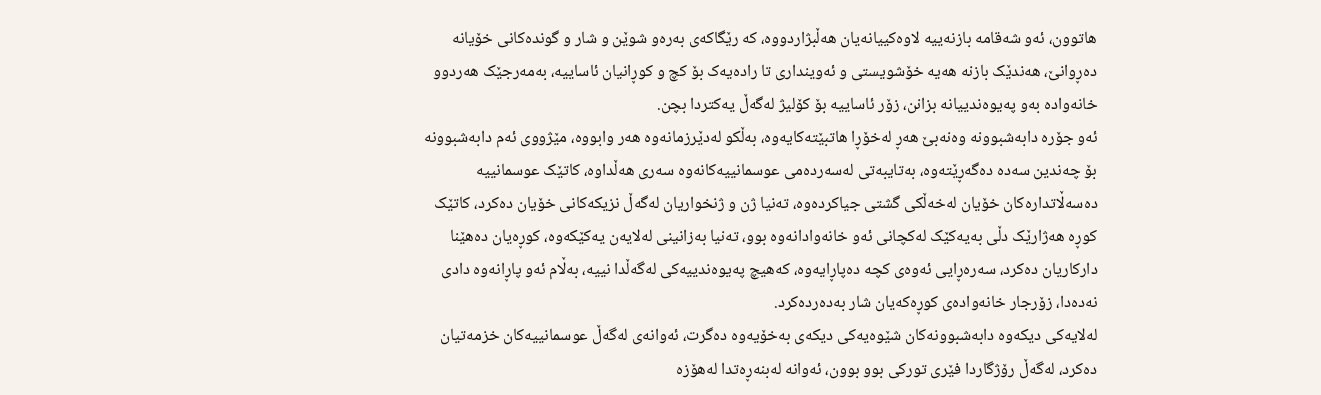هاتوون، ئەو شەقامە بازنەییە لاوەکییانەیان هەڵبژاردووە، کە رێگاکەی بەرەو شوێن و شار و گوندەکانی خۆیانە دەڕوانێ، هەندێک بازنە هەیە خۆشویستی و ئەوینداری تا رادەیەک بۆ کچ و کوڕانیان ئاساییە، بەمەرجێک هەردوو خانەوادە بەو پەیوەندییانە بزانن، زۆر ئاساییە بۆ کۆلیژ لەگەڵ یەکتردا بچن.
ئەو جۆرە دابەشبوونە وەنەبێ هەڕ لەخۆڕا هاتبێتەکایەوە، بەڵکو لەدێرزمانەوە هەر وابووە، مێژووی ئەم دابەشبوونە بۆ چەندین سەدە دەگەڕێتەوە، بەتایبەتی لەسەردەمی عوسمانییەکانەوە سەری هەڵداوە، کاتێک عوسمانییە دەسەڵاتدارەکان خۆیان لەخەڵکی گشتی جیاکردەوە، تەنیا ژن و ژنخواریان لەگەڵ نزیکەکانی خۆیان دەکرد، کاتێک کوڕە هەژارێک دڵی بەیەکێک لەکچانی ئەو خانەوادانەوە بوو، تەنیا بەزانینی لەلایەن یەکێکەوە، کوڕەیان دەهێنا دارکاریان دەکرد، سەرەڕایی ئەوەی کچە دەپاڕایەوە، کەهیچ پەیوەندییەکی لەگەڵدا نییە، بەڵام ئەو پاڕانەوە دادی نەدەدا، زۆرجار خانەوادەی کوڕەکەیان شار بەدەردەکرد.
لەلایەکی دیکەوە دابەشبوونەکان شێوەیەکی دیکەی بەخۆیەوە دەگرت، ئەوانەی لەگەڵ عوسمانییەکان خزمەتیان دەکرد، لەگەڵ رۆژگاردا فێری تورکی بوو بوون، ئەوانە لەبنەڕەتدا لەهۆزە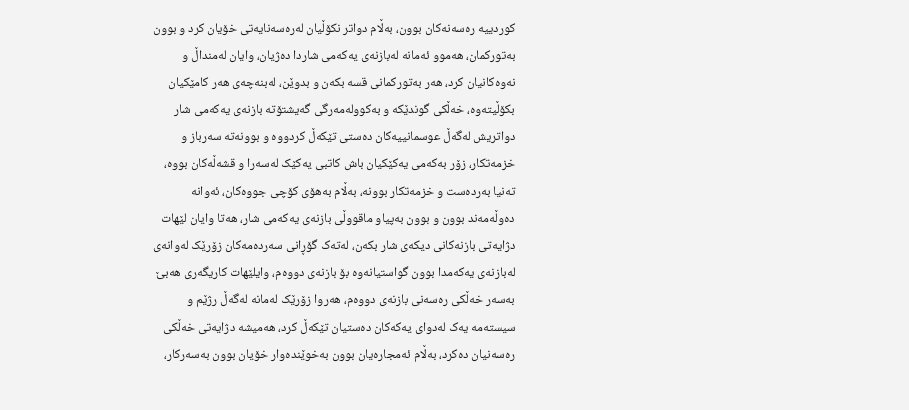کوردییە رەسەنەکان بوون، بەڵام دواتر نکۆڵیان لەرەسەنایەتی خۆیان کرد و بوون بەتورکمان، هەموو ئەمانە لەبازنەی یەکەمی شاردا دەژیان، وایان لەمنداڵ و نەوەکانیان کرد، هەر بەتورکمانی قسە بکەن و بدوێن، لەبنەچەی هەر کامێکیان بکۆڵیتەوە، خەڵکی گوندێکە و بەکوولەمەرگی گەیشتۆتە بازنەی یەکەمی شار دواتریش لەگەڵ عوسمانییەکان دەستی تێکەڵ کردووە و بوونەتە سەرباز و خزمەتکار، زۆر بەکەمی یەکێکیان باش کاتبی یەکێک لەسەرا و قشەڵەکان بووە، تەنیا بەردەست و خزمەتکار بوونە، بەڵام بەهۆی کۆچی جووەکان، ئەوانە دەوڵەمەند بوون و بوون بەپیاو ماقووڵی بازنەی یەکەمی شار، هەتا وایان لێهات دژایەتی بازنەکانی دیکەی شار بکەن، لەتەک گۆڕانی سەردەمەکان زۆرێک لەوانەی لەبازنەی یەکەمدا بوون گواستیانەوە بۆ بازنەی دووەم، وایلێهات کاریگەری هەبێ بەسەر خەڵکی رەسەنی بازنەی دووەم، هەروا زۆرێک لەمانە لەگەڵ رژێم و سیستەمە یەک لەدوای یەکەکان دەستیان تێکەڵ کرد، هەمیشە دژایەتی خەڵکی رەسەنیان دەکرد، بەڵام ئەمجارەیان بوون بەخوێندەوار خۆیان بوون بەسەرکار،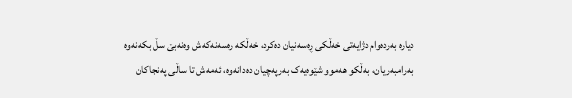دیارە بەردەوام دژایەتی خەڵکی ڕەسەنیان دەکرد، خەڵکە رەسەنەکەش وەنەبێ سڵ بکەنەوە بەرامبەریان، بەڵکو هەموو شێوەیەک بەرپەچیان دەدانەوە، ئەمەش تا ساڵی پەنجاکان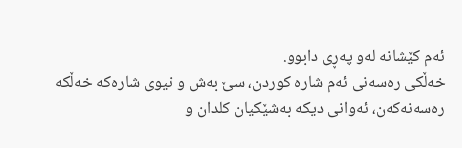ئەم کێشانە لەو پەڕی دابوو.
خەڵکی رەسەنی ئەم شارە کوردن، سێ بەش و نیوی شارەکە خەڵکە رەسەنەکەن، ئەوانی دیکە بەشێکیان کلدان و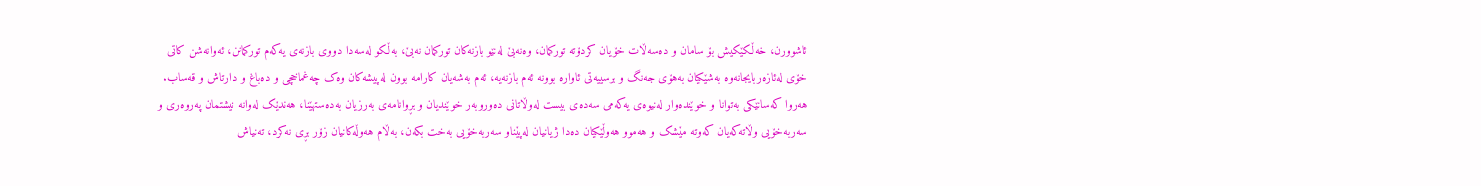ئاشوورن، خەڵکێکیش بۆ سامان و دەسەڵات خۆیان کردۆتە تورکمان، وەنەبێ لەنێو بازنەکان تورکمان نەبێ، بەڵکو لەسەدا دووی بازنەی یەکەم تورکمانن، ئەوانەشن کاتی خۆی لەئازەربایجانەوە بەشێکیان بەهۆی جەنگ و برسییەتی ئاوارە بوونە ئەم بازنەیە، ئەم بەشەیان کارامە بوون لەپیشەکان وەک چەغماخچی و دەباغ و دارتاش و قەساب.
هەروا کەسانێکی بەتوانا و خوێندەوار لەنیوەی یەکەمی سەدەی بیست لەوڵاتانی دەوروبەر خوێندیان و بڕوانامەی بەرزیان بەدەستهێنا، هەندێک لەوانە نیشتمان پەروەری و سەربەخۆیی وڵاتەکەیان کەوتە مێشک و هەموو هەوڵێکیان دەدا ژیانیان لەپێناو سەربەخۆیی بەخت بکەن، بەڵام هەوڵەکانیان زۆر بڕی نەکرد، تەنیاش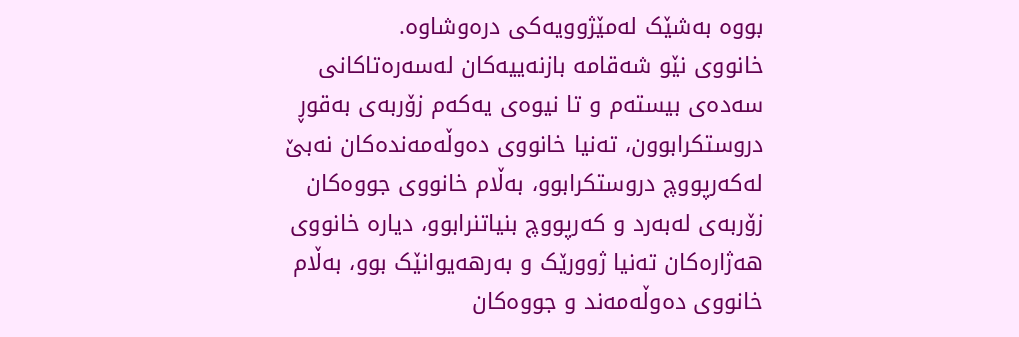بووە بەشێک لەمێژوویەکی درەوشاوە.
خانووی نێو شەقامە بازنەییەکان لەسەرەتاکانی سەدەی بیستەم و تا نیوەی یەکەم زۆربەی بەقوڕ دروستکرابوون، تەنیا خانووی دەوڵەمەندەکان نەبێ لەکەرپووچ دروستکرابوو، بەڵام خانووی جووەکان زۆربەی لەبەرد و کەرپووچ بنیاتنرابوو، دیارە خانووی هەژارەکان تەنیا ژوورێک و بەرهەیوانێک بوو، بەڵام خانووی دەوڵەمەند و جووەکان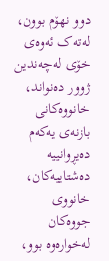دوو نهۆم بوون، لەتەک ئەوەی خۆی لەچەندین ژوور دەنواند، خانووەکانی بازنەی یەکەم دەیڕوانییە دەشتاییەکان، خانووی جووەکان لەخوارەوە بوو،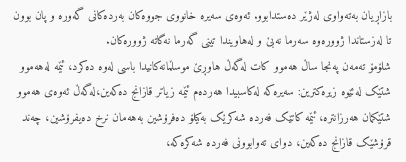بازاڕیان بەتەواوی لەژێر دەستدابوو. ئەوەی سەیرە خانووی جووەکان بەردەکانی گەورە و پان بوون تا لەزستاندا ژوورەوە سەرما نەبێ و لەهاویندا تینی گەرما نەگاتە ژوورەکان.
شلۆمۆ تەمەن پەنجا ساڵ هەموو کات لەگەڵ هاوڕێ موسڵمانەکانیدا باسی لەوە دەکرد، ئێمە لەهەموو شتێک لەئێوە زیرەکترین: سەیرەکە لەکاسبیدا هەردەم ئێمە زیاتر قازانج دەکەین،لەگەڵ ئەوەی هەموو شتێکمان هەرزانترە، ئێمە کاتێک فەردە شەکرێک بەکیلۆ دەفرۆشین بەهەمان نرخ دەیفرۆشین، چەند قرۆشێک قازانج دەکەین، دوای تەوابوونی فەردە شەکرەکە،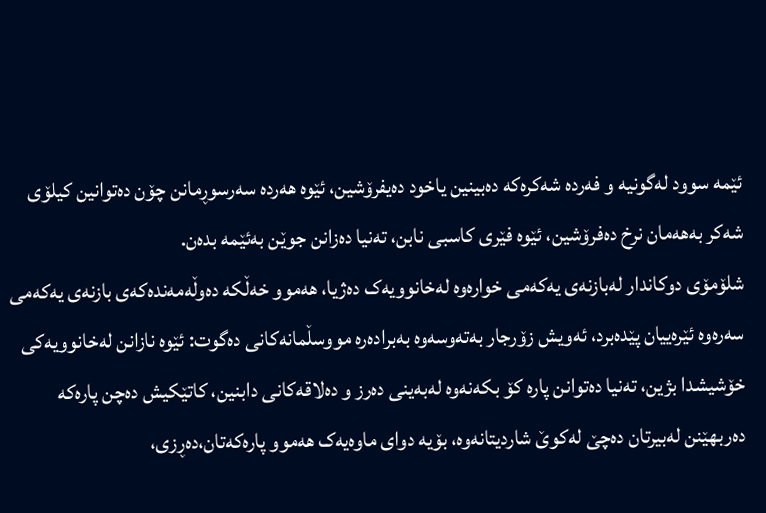ئێمە سوود لەگونیە و فەردە شەکرەکە دەبینین یاخود دەیفرۆشین، ئێوە هەردە سەرسوڕمانن چۆن دەتوانین کیلۆی شەکر بەهەمان نرخ دەفرۆشین، ئێوە فێری کاسبی نابن، تەنیا دەزانن جوێن بەئێمە بدەن.
شلۆمۆی دوکاندار لەبازنەی یەکەمی خوارەوە لەخانوویەک دەژیا، هەموو خەڵکە دەوڵەمەندەکەی بازنەی یەکەمی سەرەوە ئێرەییان پێدەبرد، ئەویش زۆرجار بەتەوسەوە بەبرادەرە مووسڵمانەکانی دەگوت: ئێوە نازانن لەخانوویەکی خۆشیشدا بژین، تەنیا دەتوانن پارە کۆ بکەنەوە لەبەینی دەرز و دەلاقەکانی دابنین، کاتێکیش دەچن پارەکە دەربهێنن لەبیرتان دەچێ لەکوێ شاردیتانەوە، بۆیە دوای ماوەیەک هەموو پارەکەتان،دەڕزی،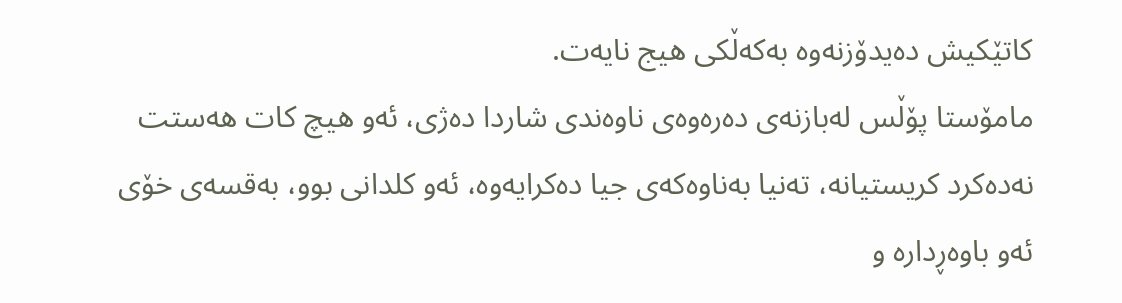کاتێکیش دەیدۆزنەوە بەکەڵکی هیج نایەت.
مامۆستا پۆڵس لەبازنەی دەرەوەی ناوەندی شاردا دەژی، ئەو هیچ کات هەستت نەدەکرد کریستیانە، تەنیا بەناوەکەی جیا دەکرایەوە، ئەو کلدانی بوو، بەقسەی خۆی ئەو باوەڕدارە و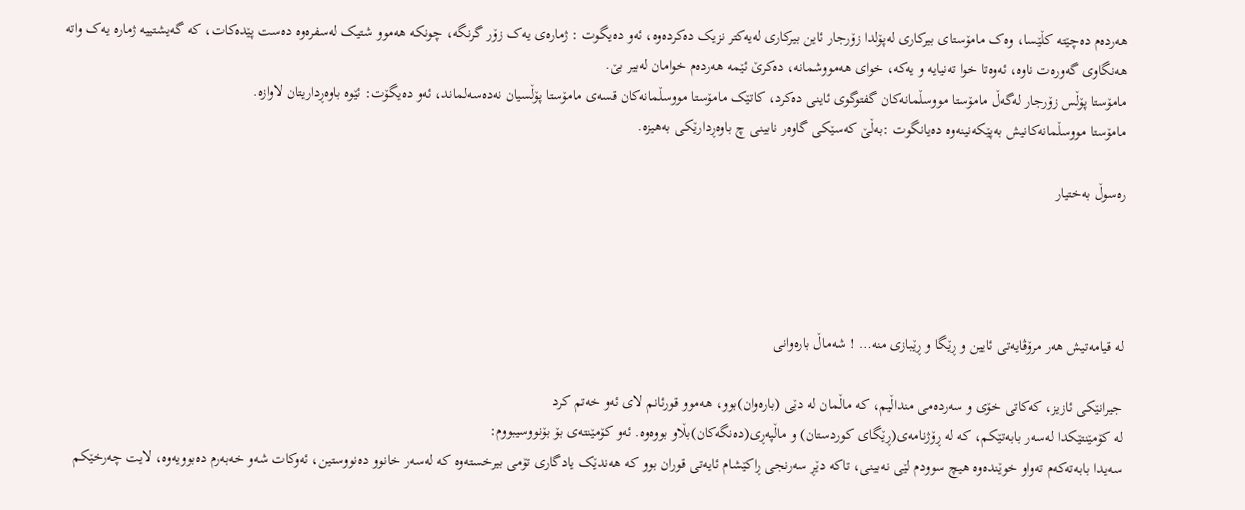هەردەم دەچێتە کڵێسا، وەک مامۆستای بیرکاری لەپۆلدا زۆرجار ئاین بیرکاری لەیەکتر نزیک دەکردەوە، ئەو دەیگوت : ژمارەی یەک زۆر گرنگە، چونکە هەموو شتیک لەسفرەوە دەست پێدەکات، کە گەیشتییە ژمارە یەک واتە هەنگاوی گەورەت ناوە، ئەوەتا خوا تەنیایە و یەکە، خوای هەمووشمانە، دەکرێ ئێمە هەردەم خوامان لەبیر بێ.
مامۆستا پۆڵس زۆرجار لەگەڵ مامۆستا مووسڵمانەکان گفتوگوی ئاینی دەکرد، کاتێک مامۆستا مووسڵمانەکان قسەی مامۆستا پۆڵسیان نەدەسەلماند، ئەو دەیگۆت: ئێوە باوەڕداریتان لاوازە.
مامۆستا مووسڵمانەکانیش بەپێکەنینەوە دەیانگوت :بەڵێ کەسێکی گاوەر نابینی چ باوەڕدارێکی بەهیزە.

رەسوڵ بەختیار




لە قیامەتیش هەر مرۆڤایەتی ئایین و ڕێگا و ڕێبازی منە… ! شەماڵ بارەوانی

جیرانێکی ئازیز، کەکاتی خۆی و سەردەمی منداڵیم، کە ماڵمان لە دێی (بارەوان)بوو، هەموو قورئانم لای ئەو خەتم کرد
لە کۆمێنتێکدا لەسەر بابەتێکم، کە لە ڕۆژنامەی(ڕێگای کوردستان) و ماڵپەڕی(دەنگەکان)بڵاو بووەوە. ئەو کۆمێنتەی بۆ بۆنووسیبووم:
سەیدا بابەتەکەم تەواو خوێندەوە هیچ سوودم لێی نەبینی، تاکە دێڕ سەرنجی ڕاکێشام ئایەتی قوران بوو کە هەندێک یادگاری تۆمی بیرخستەوە کە لەسەر خانوو دەنووستین، ئەوکات شەو خەبەرم دەبوویەوە، لایت چەرخێکم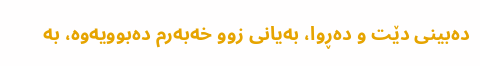دەبینی دێت و دەڕوا، بەیانی زوو خەبەرم دەبوویەوە، بە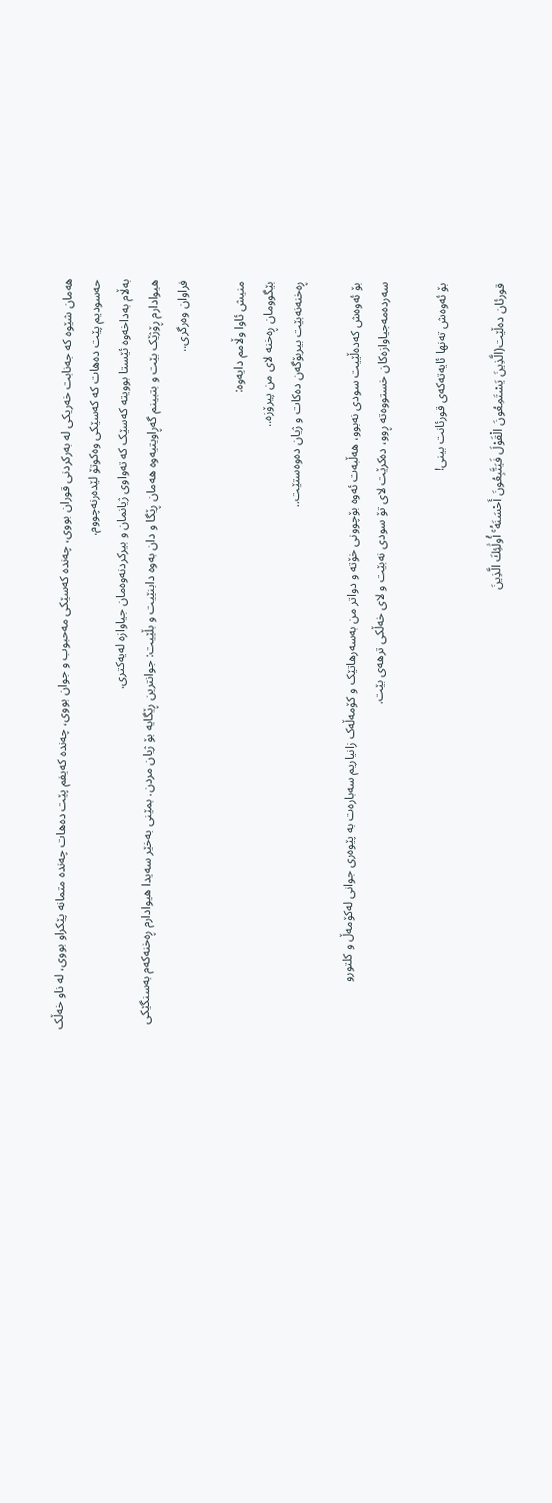هەمان شێوە کە جەنابت خەریکی لە بەرکردنی قوران بووی، چەندە کەسێکی مەحبوب و جوان بووی، چەندە کەیفم پێت دەهات چەندە متمانە پێکراو بووی، لە ناو خەڵک حەسودیم پێت دەهات کە کەسێکی وەکوتۆ لێدەرنەچووم.
بەڵام بەداخەوە ئێستا بوویتە کەسێک کە تەواوی ژیانمان و بیرکردنەوەمان جیاوازە لەیەکتری.
هیوادارم ڕۆژێک بێت و بتبینم گەڕاویتیەوە هەمان ڕێگا و دان بەوە دابنێیت و بڵێیت: جوانترین ڕێگایە بۆ ژیان مردن. بمێنی بەخێر سەیدا هیوادارم ڕەخنەکەم بەسنگێکی فراوان وەرگری..

منیش ئاوا وڵامم دایەوە:
بێگوومان ڕەخنە لای من پیرۆزە..
ڕەخنەنەبێت بیربۆگەن دەکات و ژیان دەوەستێت..

بۆ ئەوەش کەدەڵێیت سودی نەبوو، هەڵبەت ئەوە بۆچوونی خۆتە و دواتر من بەسەرهاتێک و کۆمەڵەک زانیاریم سەبارەت بە پێوەری جوانی لەکۆمەڵ و کلتورو سەردەمەجیاوازەکان خستووەتە ڕوو، دەکرێت لای تۆ سودی نەبێت و لای خەڵکی ترهەی بێت.

بۆ ئەوەش تەنها ئایەتەکەی قورئانت بینی!

قورئان دەڵێت(الَّذِينَ يَسْتَمِعُونَ الْقَوْلَ فَيَتَّبِعُونَ أَحْسَنَهُ ۚ أُولَٰئِكَ الَّذِينَ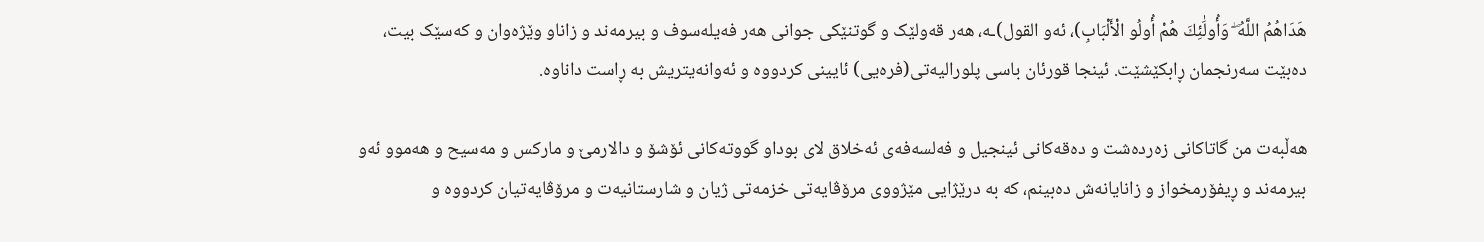هَدَاهُمُ اللَّهُ ۖ وَأُولَٰئِكَ هُمْ أُولُو الْأَلْبَابِ)، ئەو القول)ـە، هەر قەولێک و گوتنێکی جوانی هەر فەیلەسوف و بیرمەند و زاناو وێژەوان و کەسێک بیت، دەبێت سەرنجمان ڕابکێشێت. ئینجا قورئان باسی پلورالیەتی(فرەیی) ئایینی کردووە و ئەوانەیتریش بە ڕاست داناوە.

هەڵبەت من گاتاکانی زەردەشت و دەقەکانی ئینجیل و فەلسەفەی ئەخلاق لای بوداو گووتەکانی ئۆشۆ و دالارمێ و مارکس و مەسیح و هەموو ئەو بیرمەند و ڕیفۆرمخواز و زانایانەش دەبینم، کە بە درێژایی مێژووی مرۆڤایەتی خزمەتی ژیان و شارستانیەت و مرۆڤایەتیان کردووە و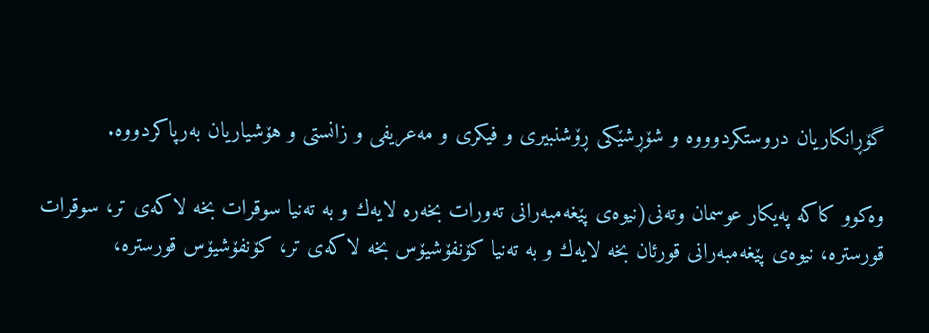گۆڕانکاریان دروستکردوووە و شۆڕشێکی ڕۆشنبیری و فیکری و مەعریفی و زانستی و هۆشیاریان بەرپاکردووە.

وەکوو کاکە پەیکار عوسمان وتەنی(نیوەی پێغەمبەرانی تەورات بخەرە لایەك و بە تەنیا سوقرات بخە لاکەی تر، سوقرات قورسترە، نیوەی پێغەمبەرانی قورئان بخە لایەك و بە تەنیا کۆنفۆشیۆس بخە لاکەی تر، کۆنفۆشیۆس قورسترە،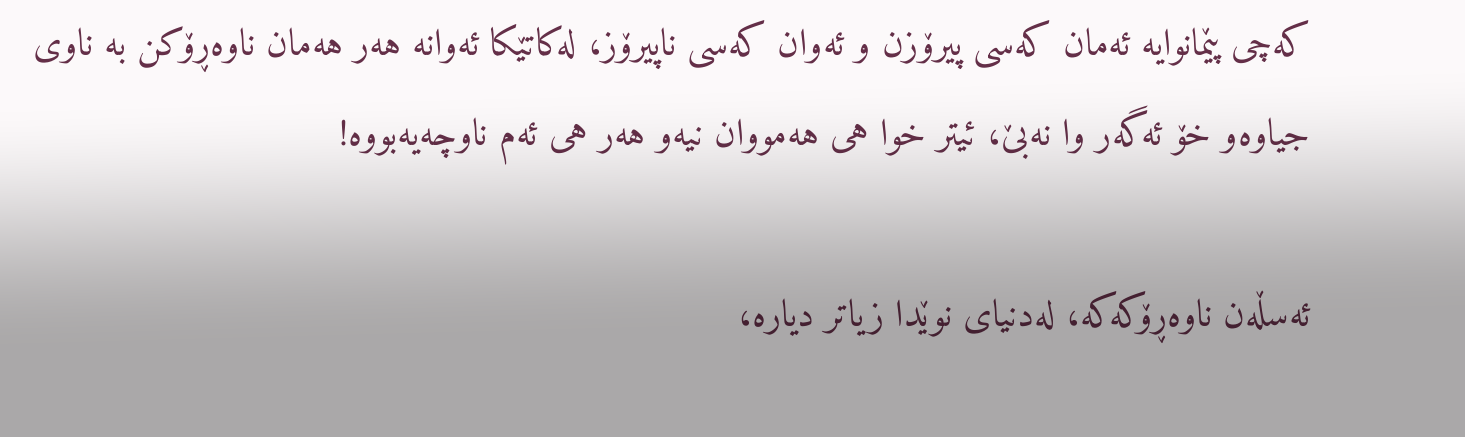کەچی پێمانوایە ئەمان کەسی پیرۆزن و ئەوان کەسی ناپیرۆز، لەکاتێکا ئەوانە هەر هەمان ناوەڕۆکن بە ناوی جیاوەو خۆ ئەگەر وا نەبێ، ئیتر خوا هی هەمووان نیەو هەر هی ئەم ناوچەیەبووە!

ئەسڵەن ناوەڕۆکەکە، لەدنیای نوێدا زیاتر دیارە،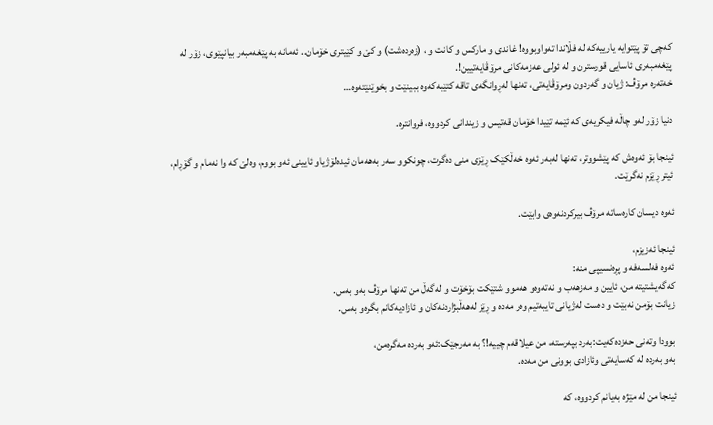کەچی تۆ پێتوایە یارییەکە لە فڵاندا تەواوبووە! غاندی و مارکس و کانت و ، (زەردەشت) و کێ و کێیتری خۆمان.. ئەمانە بە پێغەمبەر بیانپێوی، زۆر لە پێغەمبەری ئاسایی قورسترن و لە ئولی عەزمەکانی مرۆڤایەتیین!.
خەتەره مرۆڤ: ژیان و گەردون ومرۆڤایەتی، تەنها لەڕوانگەی تاقە کتێبەکەوە ببینێت و بخوێنێتەوە…

دنیا زۆر لەو چاڵە فیکریەی کە ئێمە تێیدا خۆمان قەتیس و زیندانی کردووە، فروانترە.

ئینجا بۆ ئەوەش کە پێشووتر، تەنها لەبەر ئەوە خەڵکێک ڕێزی منی دەگرت، چونکوو سەر بەهەمان ئیدەلۆژیاو ئایینی ئەو بووم، وەلێ کە وا نەمام و گۆڕام، ئیتر ڕێزم نەگرێت.

ئەوە دیسان کارەساتە مرۆڤ بیرکردنەوەی وابێت.

ئینجا ئەزیزم،
ئەوە فەلسەفە و پڕەنسیپی منە:
کەگەیشتیتە من، ئایین و مەزهەب و نەتەوەو هەموو شتێکت بۆخۆت و لەگەڵ من تەنها مرۆڤ بەو بەس.
زیانت بۆمن نەبێت و دەست لەژیانی تایبەتیم وەر مەدە و ڕێز لەهەڵبژاردنەکان و ئازادیەکانم بگرەو بەس.

بوودا وتەنی حەزدەکەیت:بەرد بپەرستە، من عیلاقەم چییە!؟ بە مەرجێک:ئەو بەردە مەگرەمن،
بەو بەردە لە کەسایەتی وئازادی بوونی من مەدە.

ئینجا من لە مێژه بەیانم کردووە، کە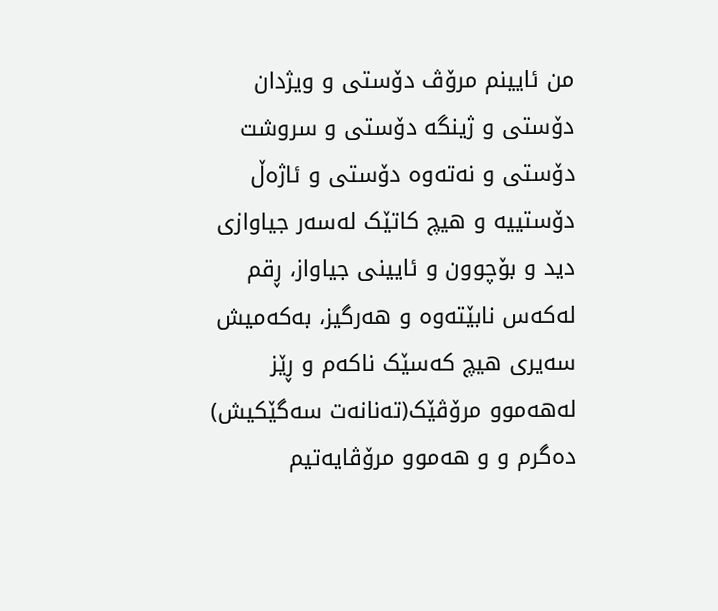من ئایینم مرۆڤ دۆستی و ویژدان دۆستی و ژینگە دۆستی و سروشت دۆستی و نەتەوە دۆستی و ئاژەڵ دۆستییە و هیچ کاتێک لەسەر جیاوازی دید و بۆچوون و ئایینی جیاواز، ڕقم لەکەس نابێتەوە و هەرگیز، بەکەمیش سەیری هیچ کەسێک ناکەم و ڕێز لەهەموو مرۆڤێک(تەنانەت سەگێکیش) دەگرم و و هەموو مرۆڤایەتیم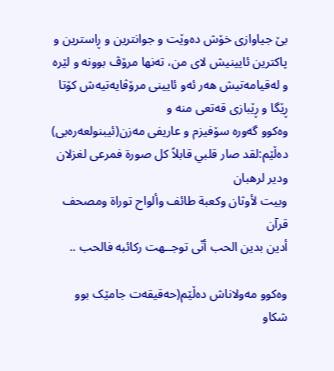بێ جیاوازی خۆش دەوێت و جوانترین و ڕاسترین و پاکترین ئایینیش لای من، تەنها مرۆڤ بوونە و لێرە و لەقیامەتیش هەر ئەو ئایینی مرۆڤایەتیەش کۆتا ڕێگا و ڕێبازی قەتعی منە و
وەکوو گەورە سۆفیزم و عاریفی مەزن(ئیبنولعەرەبی) دەڵێم:لقد صار قلبي قابلاً كل صورة فمرعى لغزلان ودير لرهبان
وبيت لأوثان وكعبة طائف وألواح توراة ومصحف قرآن
أدين بدين الحب أنّى توجــهت ركائبه فالحب ..

وەکوو مەولاناش دەڵێم(حەقیقەت جامێک بوو شکاو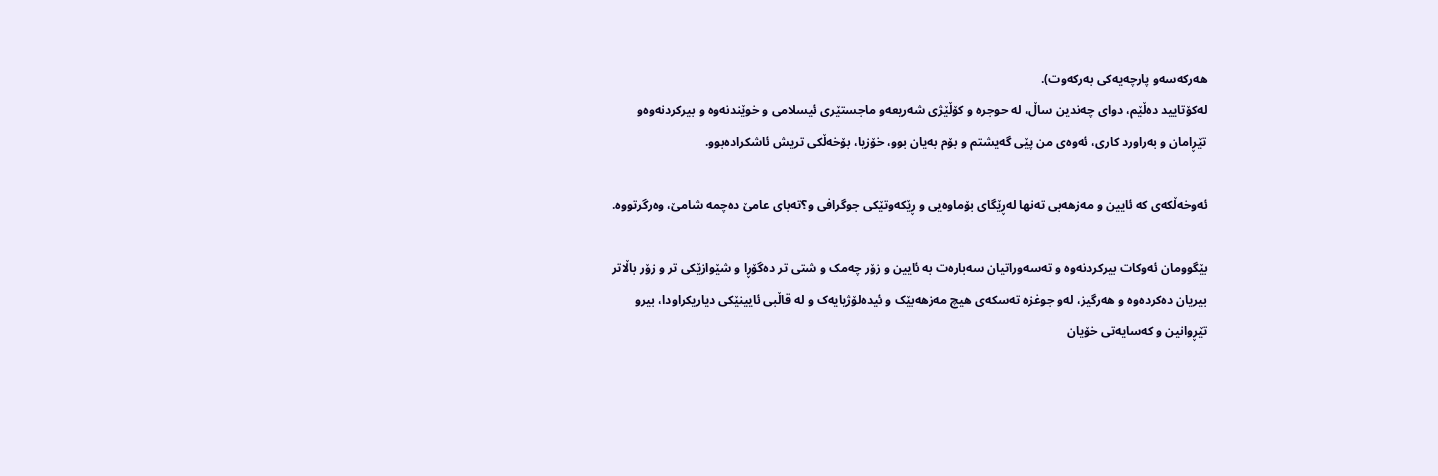هەرکەسەو پارچەیەکی بەرکەوت).
لەکۆتایید دەڵێم، دوای چەندین ساڵ، لە حوجرە و کۆڵێژی شەریعەو ماجستێری ئیسلامی و خوێندنەوە و بیرکردنەوەو تێڕامان و بەراورد کاری، ئەوەی من پێی گەیشتم و بۆم بەیان بوو، خۆزیا، بۆخەڵکی تریش ئاشکرادەبوو.

ئەوخەڵکەی کە ئایین و مەزهەبی تەنها لەڕێگای بۆماوەیی و ڕێکەوتێکی جوگرافی و؟تەبای عامێ دەچمه شامێ، وەرگرتووە.

بێگوومان ئەوکات بیرکردنەوە و تەسەوراتیان سەبارەت بە ئایین و زۆر چەمک و شتی تر دەگۆڕا و شێوازێکی تر و زۆر باڵاتر بیریان دەکردەوە و هەرگیز، لەو جوغزە تەسکەی هیچ مەزهەبێک و ئیدەلۆژیایەک و لە قاڵبی ئایینێکی دیاریکراودا، بیرو تێڕوانین و کەسایەتی خۆیان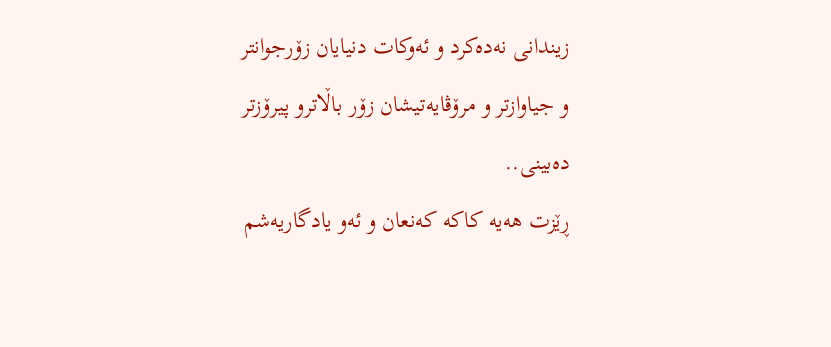زیندانی نەدەکرد و ئەوکات دنیایان زۆرجوانتر و جیاوازتر و مرۆڤایەتیشان زۆر باڵاترو پیرۆزتر دەبینی..
ڕێزت هەیه کاکە کەنعان و ئەو یادگاریەشم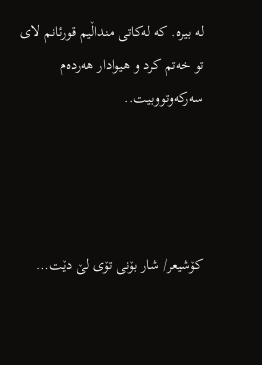لە بیرە. کە لەکاتی منداڵیم قورئانم لای تو خەتم کرد و هیوادار هەردەم سەرکەوتووبیت..




کۆشیعر/ شار بۆنی تۆی لێ دێت…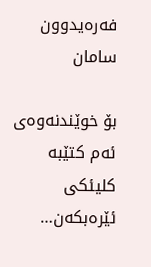فەرەیدوون سامان

بۆ خوێندنەوەی ئەم کتێبە کلیئکی ئێرەبکەن…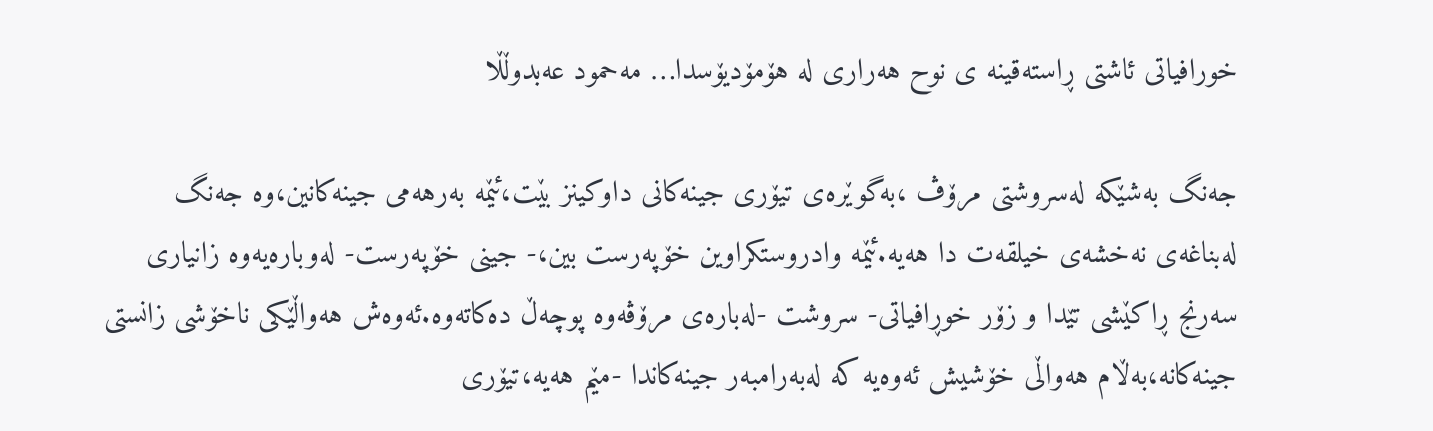خورافیاتی ئاشتی ڕاستەقینە ی نوح هەراری لە هۆمۆدیۆسدا… مەحمود عەبدوڵڵا

جەنگ بەشێکە لەسروشتی مرۆڤ ،بەگوێرەی تیۆری جینەکانی داوکینز بێت،ئێمە بەرهەمی جینەکانین،وە جەنگ لەبناغەی نەخشەی خیلقەت دا هەیە.ئێمە وادروستکراوین خۆپەرست بین،- جینی خۆپەرست- لەوبارەیەوە زانیاری سەرنج ڕاکێشی تێدا و زۆر خوڕافیاتی- سروشت -لەبارەی مرۆڤەوە پوچەڵ دەکاتەوە.ئەوەش هەواڵێکی ناخۆشی زانستی جینەکانە،بەڵام هەواڵی خۆشیش ئەوەیە کە لەبەرامبەر جینەکاندا -مێم هەیە،تیۆری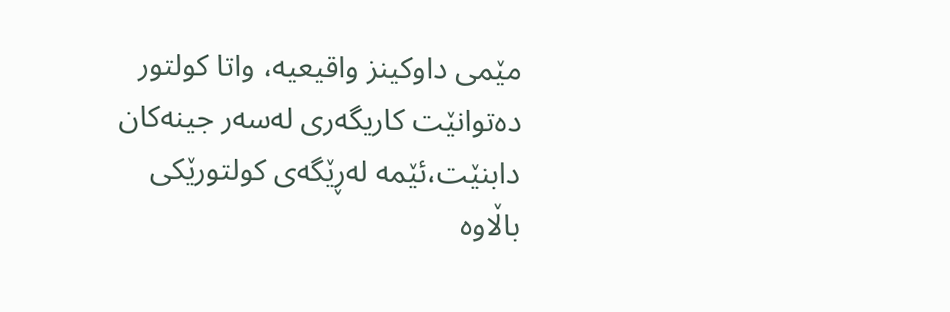مێمی داوکینز واقیعیە، واتا کولتور دەتوانێت کاریگەری لەسەر جینەکان دابنێت،ئێمە لەڕێگەی کولتورێکی باڵاوە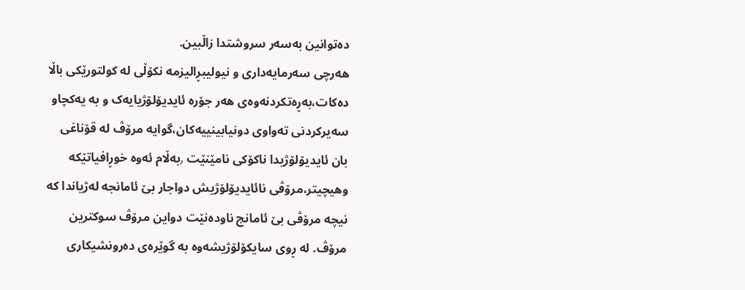دەتوانین بەسەر سروشتدا زاڵبین.
هەرچی سەرمایەداری و نیولیبڕالیزمە نکۆڵی لە کولتورێکی باڵا دەکات،بەڕەتکردنەوەی هەر جۆرە ئایدیۆلۆژیایەک و بە یەکچاو سەیرکردنی تەواوی دونیابینییەکان،گوایە مرۆڤ لە قۆناغی بان ئایدیۆلۆژیدا ناکۆکی نامێنێت ٫بەڵام ئەوە خوڕافیاتێکە وهیچیتر،مرۆڤی نائایدیۆلۆژیش دواجار بێ ئامانجە لەژیاندا کە نیچە مرۆڤی بێ ئامانج ناودەنێت دواین مرۆڤ سوکترین مرۆڤ. لە ڕوی سایکۆلۆژیشەوە بە گوێرەی دەرونشیکاری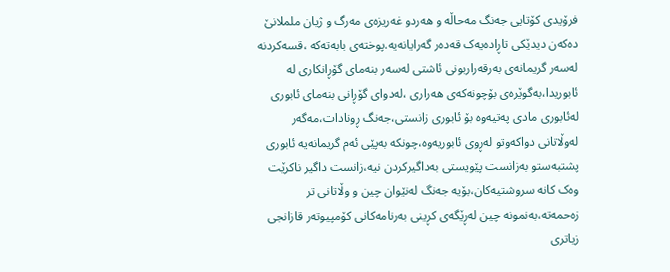فرۆیدی کۆتایی جەنگ مەحاڵە و هەردو غەریزەی مەرگ و ژیان ململانێ دەکەن دیدێکی تاڕادەیەک قەدەر گەرایانەیە.پوختەی بابەتەکە ،قسەکردنە لەسەر گریمانەی بەرقەراربونی ئاشتی لەسەر بنەمای گۆڕانکاری لە ئابوریدا،بەگوێرەی بۆچونەکەی هەراری ،لەدوای گۆڕانی بنەمای ئابوری لەئابوری مادی پەتیەوە بۆ ئابوری زانستی،جەنگ ڕونادات،مەگەر لەوڵاتانی دواکەوتو لەڕوی ئابوریەوە،چونکە بەپێی ئەم گریمانەیە ئابوری پشتبەستو بەزانست پێویستی بەداگیرکردن نیە،زانست داگیر ناکرێت وەک کانە سروشتیەکان،بۆیە جەنگ لەنێوان چین و وڵاتانی تر زەحمەتە،بەنمونە چین لەڕێگەی کڕینی بەرنامەکانی کۆمپیوتەر قازانجی زیاتری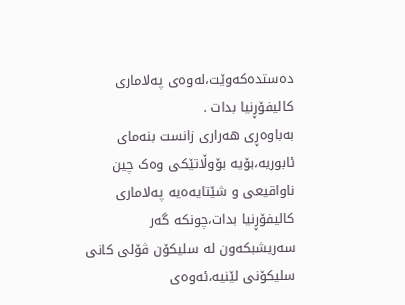دەستدەکەوێت،لەوەی پەلاماری کالیفۆڕنیا بدات .
بەباوەڕی هەراری زانست بنەمای ئابوریە،بۆیە بۆوڵاتێکی وەک چین ناواقیعی و شێتایەەیە پەلاماری کالیفۆڕنیا بدات،چونکە گەر سەریشبکەون لە سلیکۆن ڤۆلی کانی سلیکۆنی لێنیە،ئەوەی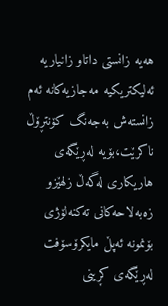هەیە زانستی داتاو زانیاریە ئەلیکتریکیە مەجازیەکانە ئەم زانستەش بەجەنگ کۆنتڕۆڵ ناکرێت،بۆیە لەڕێگەی هاریکاری لەگەڵ زلهێزو زەبەلاحەکانی تەکنەلۆژی بۆنمونە ئەپڵ مایکرۆسۆفت لەڕێگەی کڕینی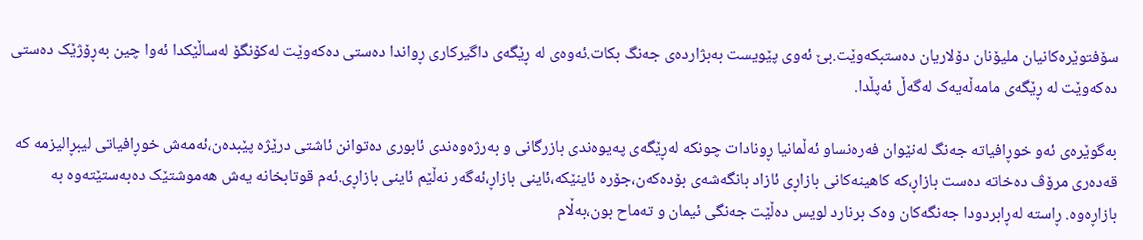سۆفتوێرەکانیان ملیۆنان دۆلاریان دەستبکەوێت.بێ ئەوی پێویست بەبژاردەی جەنگ بکات.ئەوەی لە ڕێگەی داگیرکاری ڕواندا دەستی دەکەوێت لەکۆنگۆ لەساڵێکدا ئەوا چین بەڕۆژێک دەستی دەکەوێت لە ڕێگەی مامەڵەیەک لەگەڵ ئەپڵدا.

بەگوێرەی ئەو خوڕافیاتە جەنگ لەنێوان فەرەنساو ئەڵمانیا ڕونادات چونکە لەڕێگەی پەیوەندی بازرگانی و بەرژەوەندی ئابوری دەتوانن ئاشتی درێژە پێبدەن،ئەمەش خوڕافیاتی لیبڕالیزمە کە قەدەری مرۆڤ دەخاتە دەست بازاڕ،کە کاهینەکانی بازاڕی ئازاد بانگەشەی بۆدەکەن،جۆرە ئاینێکە،ئاینی بازاڕ،ئەگەر نەڵێم ئاینی بازاڕی.ئەم قوتابخانە یەش هەموشتێک دەبەستێتەوە بە بازاڕەوە. ڕاستە لەڕابردودا جەنگەکان وەک برنارد لویس دەڵێت جەنگی ئیمان و تەماح بون،بەڵام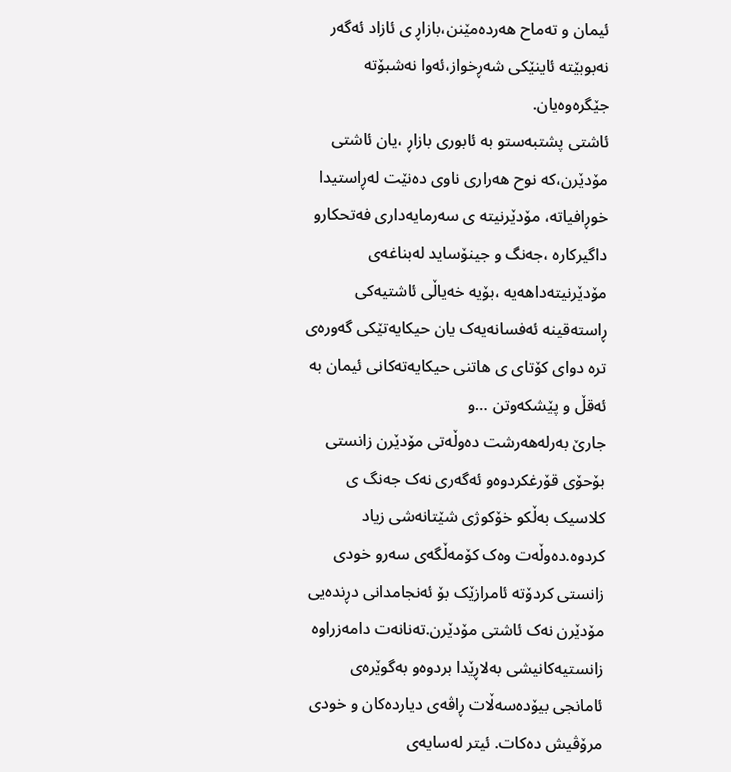ئیمان و تەماح هەردەمێنن،بازاڕ ی ئازاد ئەگەر نەبوبێتە ئاینێکی شەڕخواز،ئەوا نەشبۆتە جێگرەوەیان.
ئاشتی پشتبەستو بە ئابوری بازاڕ ،یان ئاشتی مۆدێرن،کە نوح هەراری ناوی دەنێت لەڕاستیدا خوڕافیاتە، مۆدێرنیتە ی سەرمایەداری فەتحکارو داگیرکارە ،جەنگ و جینۆساید لەبناغەی مۆدێرنیتەداهەیە ،بۆیە خەیاڵی ئاشتیەکی ڕاستەقینە ئەفسانەیەک یان حیکایەتێکی گەورەی ترە دوای کۆتای ی هاتنی حیکایەتەکانی ئیمان بە ئەقڵ و پێشکەوتن …و
جارێ بەرلەهەرشت دەوڵەتی مۆدێرن زانستی بۆحۆی قۆرغکردوەو ئەگەری نەک جەنگ ی کلاسیک بەڵکو خۆکوژی شێتانەشی زیاد کردوە.دەوڵەت وەک کۆمەڵگەی سەرو خودی زانستی کردۆتە ئامرازێک بۆ ئەنجامدانی دڕندەیی مۆدێرن نەک ئاشتی مۆدێرن.تەنانەت دامەزراوە زانستیەکانیشی بەلاڕێدا بردوەو بەگوێرەی ئامانجی بیۆدەسەڵات ڕاڤەی دیاردەکان و خودی مرۆڤیش دەکات. ئیتر لەسایەی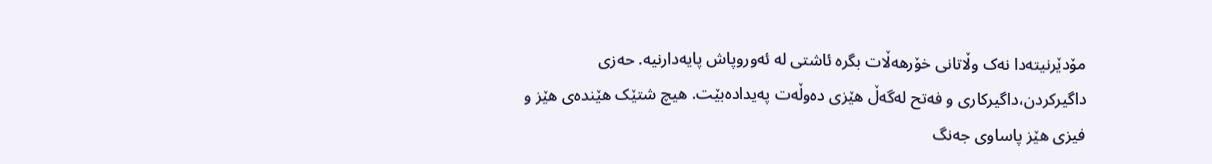مۆدێرنیتەدا نەک وڵاتانی خۆرهەڵات بگرە ئاشتی لە ئەوروپاش پایەدارنیە. حەزی داگیرکردن،داگیرکاری و فەتح لەگەڵ هێزی دەوڵەت پەیدادەبێت. هیچ شتێک هێندەی هێز و فیزی هێز پاساوی جەنگ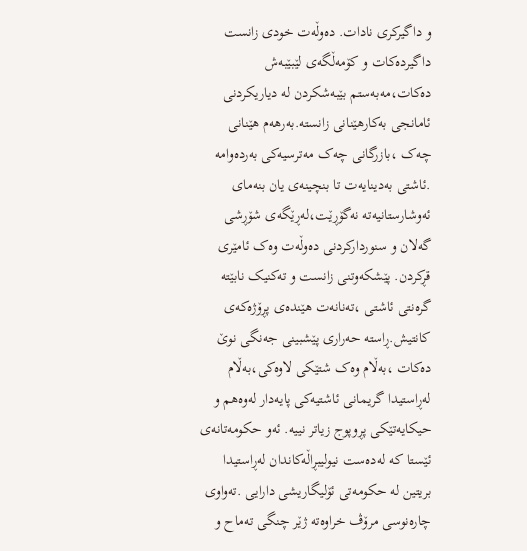و داگیرکری نادات. دەوڵەت خودی زانست داگیردەکات و کۆمەڵگەی لێبێبەش دەکات،مەبەستم بێبەشکردن لە دیاریکردنی ئامانجی بەکارهێنانی زانستە.بەرهەم هێنانی چەک ،بازرگانی چەک مەترسیەکی بەردەوامە .ئاشتی بەدینایەت تا بنچینەی یان بنەمای ئەوشارستانیەتە نەگۆڕێت،لەڕێگەی شۆڕشی گەلان و سنوردارکردنی دەوڵەت وەک ئامێری قڕکردن. پێشکەوتنی زانست و تەکنیک نابێتە گرەنتی ئاشتی ،تەنانەت هێندەی پڕۆژەکەی کانتیش.ڕاستە حەراری پێشبینی جەنگی نوێ دەکات ،بەڵام وەک شتێکی لاوەکی،بەڵام لەڕاستیدا گریمانی ئاشتیەکی پایەدار لەوەهم و حیکایەتێکی پڕوپوج زیاتر نییە. ئەو حکومەتانەی ئێستا کە لەدەست نیولیبڕاڵەکاندان لەڕاستیدا بریتین لە حکومەتی ئۆلیگاریشی دارایی .تەواوی چارەنوسی مرۆڤ خراوەتە ژێر چنگی تەماح و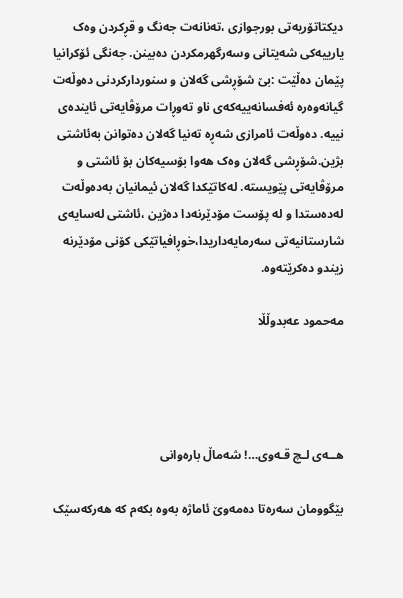دیکتاتۆریەتی بورجوازی ،تەنانەت جەنگ و قڕکردن وەک یارییەکی شەیتانی وسەرگهرمکردن دەبینن. جەنگی ئۆکرانیا پێمان دەڵێت :بێ شۆڕشی گەلان و سنوردارکردنی دەوڵەت گیانەوەرە ئەفسانەییەکەی ناو تەوڕات مرۆڤایەتی ئایندەی نییە. دەوڵەت ئامرازی شەڕە تەنیا گەلان دەتوانن بەئاشتی بژین.شۆڕشی گەلان وەک هەوا بۆسیەکان بۆ ئاشتی و مرۆڤایەتی پێویستە. لەکاتێکدا گەلان ئیمانیان بەدەوڵەت لەدەستدا و لە پۆست مۆدێرنەدا دەژین ،ئاشتی لەسایەی شارستانیەتی سەرمایەداریدا،خوڕافیاتێکی کۆنی مۆدێرنە زیندو دەکرێتەوە.

مەحمود عەبدوڵڵا




هــەی لـچ قـەوی…! شەماڵ بارەوانی

بێگوومان سەرەتا دەمەوێ ئاماژه بەوە بکەم کە هەرکەسێک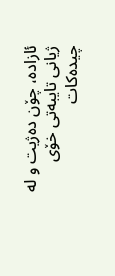ئازادە، چۆن دەژیت و لە ژیانی تایبەتی خۆی چیدەکات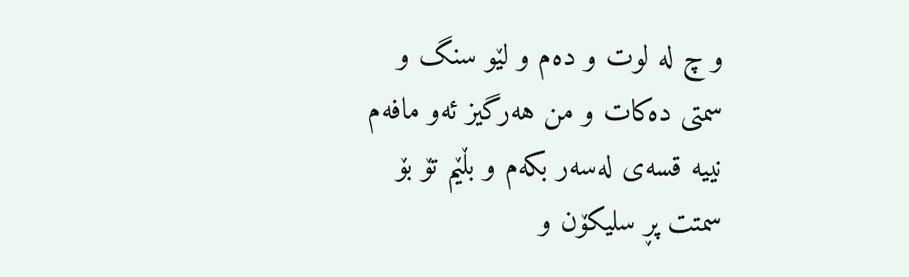و چ له لوت و دەم و لێو سنگ و سمتی دەکات و من هەرگیز ئەو مافەم نییە قسەی لەسەر بکەم و بڵێم تۆ بۆ سمتت پڕ سلیکۆن و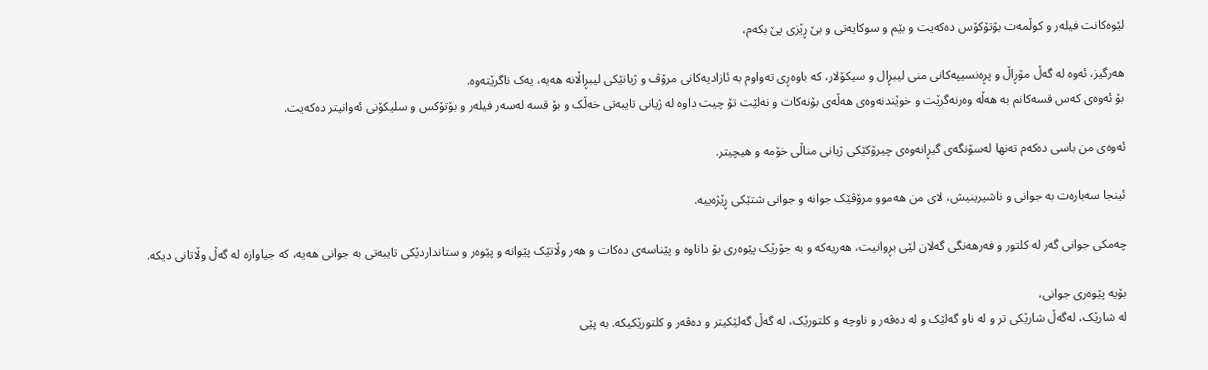لێوەکانت فیلەر و کوڵمەت بۆتۆکۆس دەکەیت و بێم و سوکایەتی و بێ ڕێزی پێ بکەم،

هەرگیز، ئەوە له گەڵ مۆڕاڵ و پڕەنسیپەکانی منی لیبڕال و سیکۆلار، کە باوەڕی تەواوم بە ئازادیەکانی مرۆڤ و ژیانێکی لیبڕاڵانە هەیە، یەک ناگرێتەوە.
بۆ ئەوەی کەس قسەکانم بە هەڵە وەرنەگرێت و خوێندنەوەی هەڵەی بۆنەکات و نەلێت تۆ چیت داوە لە ژیانی تایبەتی خەڵک و بۆ قسە لەسەر فیلەر و بۆتۆکس و سلیکۆنی ئەوانیتر دەکەیت.

ئەوەی من باسی دەکەم تەنها لەسۆنگەی گیڕانەوەی چیرۆکێکی ژیانی مناڵی خۆمە و هیچیتر.

ئینجا سەبارەت بە جوانی و ناشیرینیش، لای من هەموو مرۆڤێک جوانە و جوانی شتێکی ڕێژەییە.

چەمکی جوانی گەر لە کلتور و فەرهەنگی گەلان لێی بڕوانیت، هەریەکە و بە جۆرێک پێوەری بۆ داناوە و پێناسەی دەکات و هەر وڵاتێک پێوانە و پێوەر و ستانداردێکی تایبەتی بە جوانی هەیە، کە جیاوازه لە گەڵ وڵاتانی دیکە.

بۆیە پێوەری جوانی،
لە شارێک، لەگەڵ شارێکی تر و لە ناو گەلێک و لە دەڤەر و ناوچە و کلتورێک، لە گەڵ گەلێکیتر و دەڤەر و کلتورێکیکە. بە پێی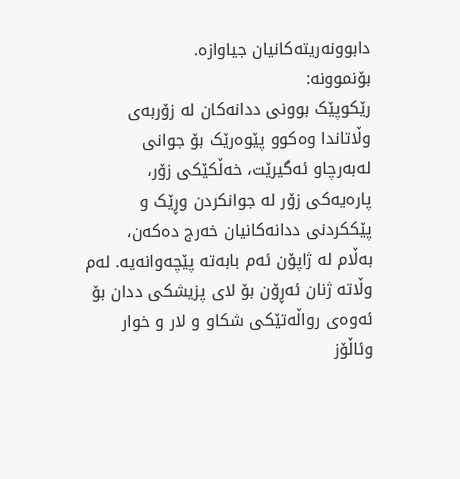دابوونەریتەکانیان جیاوازه.
بۆنموونە:
رێکوپێک بوونی ددانەکان لە زۆربەی وڵاتاندا وەکوو پێوەرێک بۆ جوانی لەبەرچاو ئەگیرێت، خەڵکێکی زۆر، پارەیەکی زۆر لە جوانکردن وڕێک و پێککردنی ددانەکانیان خەرج دەکەن،
بەڵام لە ژاپۆن ئەم بابەتە پێچەوانەیه. لەم وڵاتە ژنان ئەڕۆن بۆ لای پزیشکی ددان بۆ ئەوەی رواڵەتێکی شکاو و لار و خوار وئاڵۆز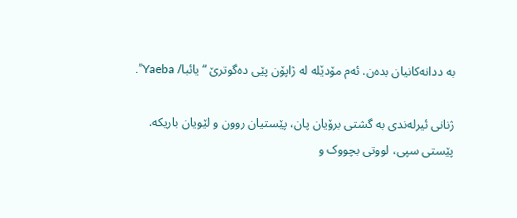بە ددانەکانیان بدەن. ئەم مۆدێلە لە ژاپۆن پێی دەگوترێ “یائبا/ Yaeba”.

ژنانی ئیرلەندی بە گشتی برۆیان پان، پێستیان روون و لێویان باریکە.
پێستی سپی، لووتی بچووک و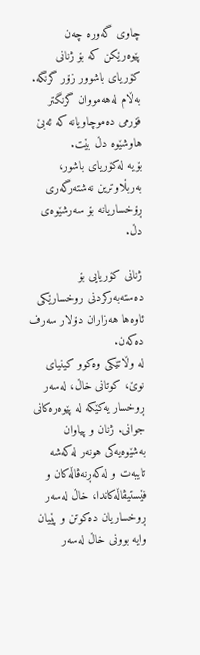چاوی گەورە چەن پێوەرێکن کە بۆ ژنانی کۆریای باشوور زۆر گرنگە. بەڵام لەهەمووان گرنگتر فۆرمی دەموچاویانه کە ئەبێ هاوشێوە دڵ بێت.
بۆیە لەکۆریای باشور، بەربڵاوترین نەشتەرگەری ڕۆخساریانە بۆ سەرشێوەی دڵ.

ژنانی کۆریایی بۆ دەستەبەرکردنی روخسارێکی ئاوەها هەزاران دۆلار سەرف دەکەن.
لە وڵاتێکی وەکوو کینیای نوێ، کوتانی خاڵ، لەسەر ڕوخسار یەکێکە لە پێوەرەکانی جوانی. ژنان و پیاوان بەشێوەیەکی هونەر لەکەشە تایبەت و لەکەڕنەڤاڵەکان و فێستیڤاڵەکاندا، خاڵ لەسەر ڕوخساریان دەکوتن و پێیان وایە بوونی خاڵ لەسەر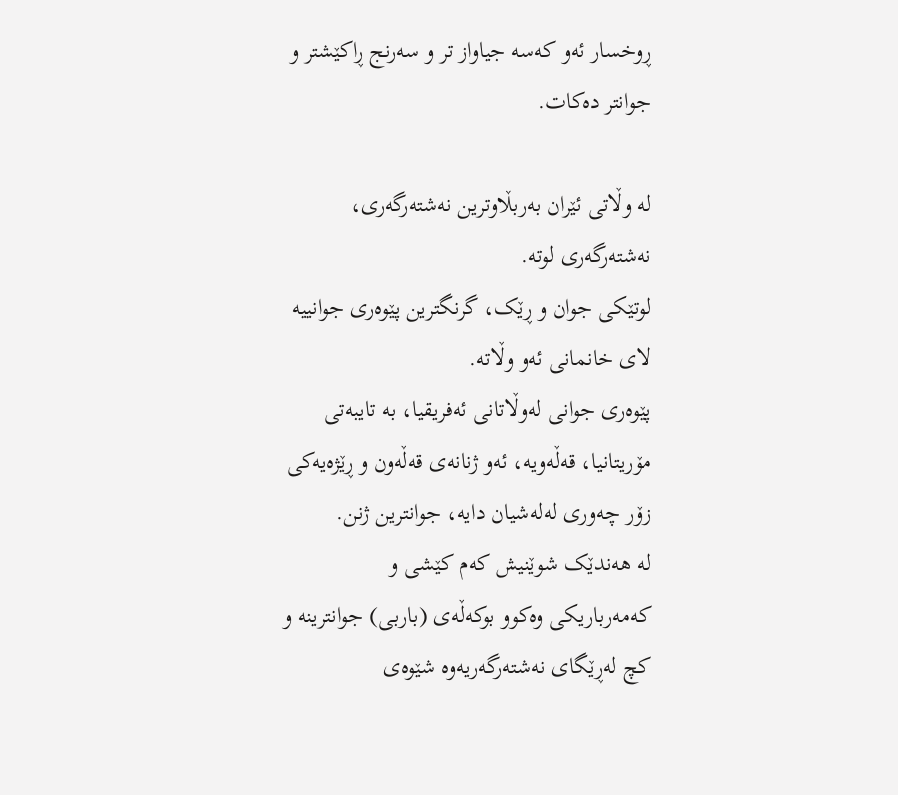ڕوخسار ئەو کەسه جیاواز تر و سەرنج ڕاکێشتر و جوانتر دەکات.

لە وڵاتی ئێران بەربڵاوترین نەشتەرگەری، نەشتەرگەری لوتە.
لوتێکی جوان و ڕێک، گرنگترین پێوەری جوانییە
لای خانمانی ئەو وڵاتە.
پێوەری جوانی لەوڵاتانی ئەفریقیا، بە تایبەتی مۆریتانیا، قەڵەویە، ئەو ژنانەی قەڵەون و ڕێژەیەکی زۆر چەوری لەلەشیان دایە، جوانترین ژنن.
لە هەندێک شوێنیش کەم کێشی و کەمەرباریکی وەکوو بوکەڵەی (باربی) جوانترینە و کچ لەڕێگای نەشتەرگەریەوە شێوەی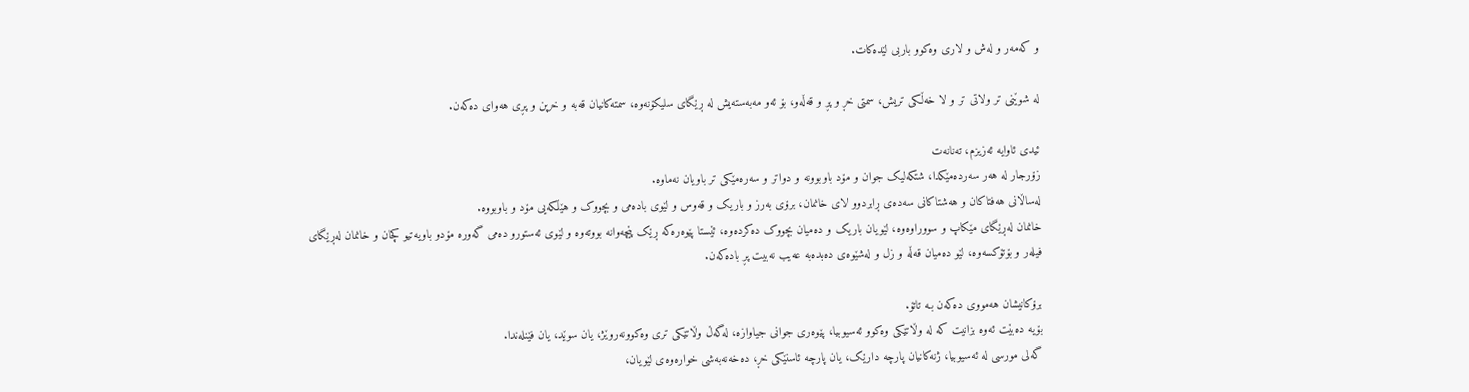و کەمەر و لەش و لاری وەکوو باربی لێدەکات.

لە شوێنی تر ولاتی تر و لا خەڵکی تریش، سمتی خڕ و پڕ و قەڵەو، بۆ ئەو مەبەستەیش لە ڕێگای سلیکۆنەوە، سمتەکانیان قەبە و خرپن و پڕی هەوای دەکەن.

ئیدی ئاوایە ئەزیزم، تەنانەت
زۆرجار لە هەر سەردەمێکدا، شتکەلیک جوان و مۆد باوبوونە و دواتر و سەرەمێکی تر باویان نەماوە.
لەساڵانی هەفتاکان و هەشتاکانی سەدەی ڕابردوو لای خانمان، برۆی بەرز و باریک و قەوس و لێوی بادەمی و بچووک و هێڵکەیی مۆد و باوبووە.
خانمان لەڕێگای مێکاپ و سووراوەوە، لێویان باریک و دەمیان بچووک دەکردەوە، ئێستا پێوەرەکە ڕێک پێچەوانە بووتەوە و لێوی ئەستورو دەمی گەوره مۆدو باویەتیو کچان و خانمان لەڕێگای فیلەر و بۆتۆکسەوە، لێو دەمیان قەڵە و زل و لەشێوەی دەبدەبە عەیب نەبیت پڕ بادەکەن.

برۆکانیشان هەمووی دەکەن بـە تاتۆ.
بۆیە دەبێت ئەوە بزانیت کە لە وڵاتێکی وەکوو ئەسیوبیا، پێوەری جوانی جیاوازە، لەگەڵ وڵاتێکی تری وەکوونەروێژ، یان سوێد، یان فێنلەندا.
گەلی مورسی لە ئەسیوبیا، ژنەکانیان پارچە دارێک، یان پارچە ئاسنێکی خڕ، دەخەنەبەشی خوارەوەی لێویان،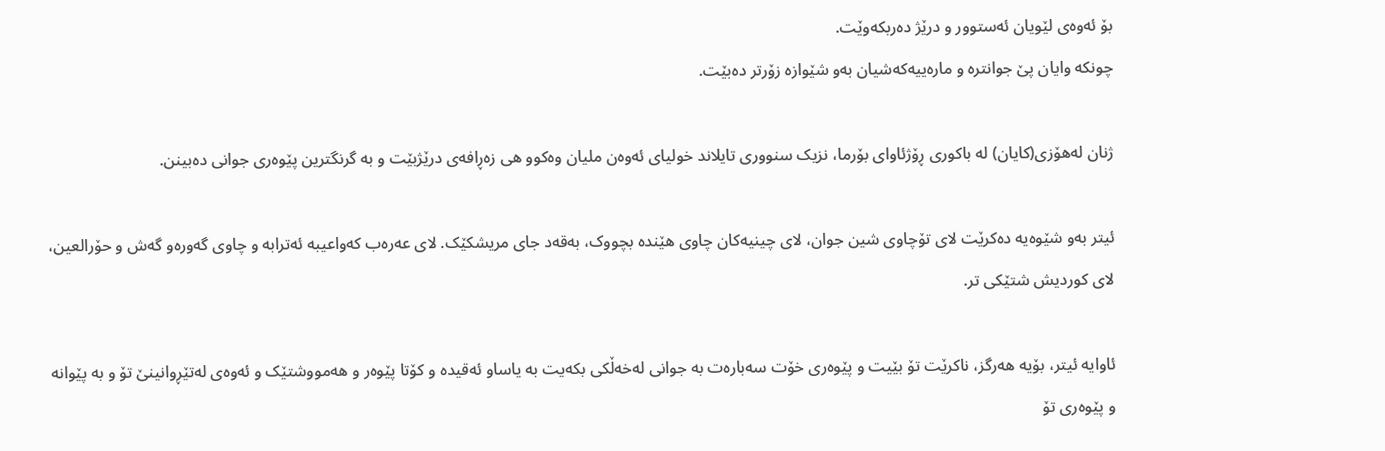بۆ ئەوەی لێویان ئەستوور و درێژ دەربکەوێت.
چونکە وایان پێ جوانترە و مارەییەکەشیان بەو شێوازە زۆرتر دەبێت.

ژنان لەهۆزی(کایان) لە باکوری ڕۆژئاوای بۆرما، نزیک سنووری تایلاند خولیای ئەوەن ملیان وەکوو هی زەڕافەی درێژبێت و بە گرنگترین پێوەری جوانی دەبینن.

ئیتر بەو شێوەیە دەکرێت لای تۆچاوی شین جوان، لای چینیەکان چاوی هێندە بچووک، بەقەد جای مریشکێک. لای عەرەب کەواعیبە ئەترابە و چاوی گەورەو گەش و حۆرالعین، لای کوردیش شتێکی تر.

ئاوایە ئیتر، بۆیە هەرگز، ناکرێت تۆ بێیت و پێوەری خۆت سەبارەت بە جوانی لەخەڵکی بکەیت بە یاساو ئەقیدە و کۆتا پێوەر و هەمووشتێک و ئەوەی لەتێڕوانینێ تۆ و بە پێوانە و پێوەری تۆ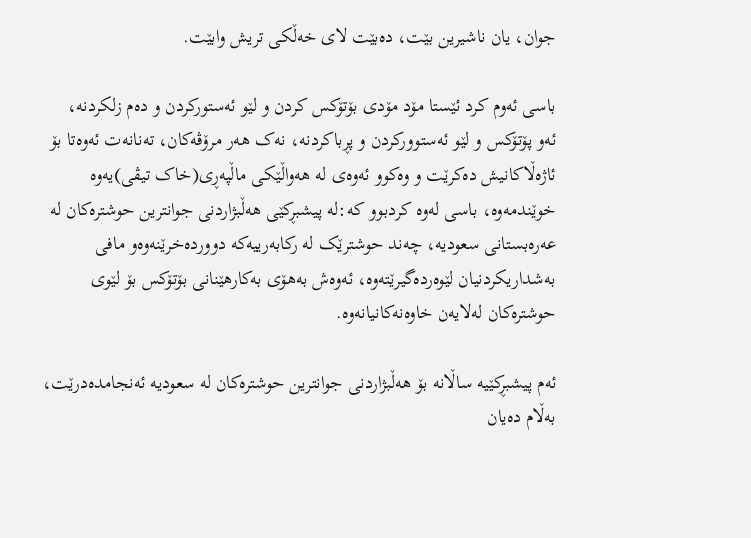جوان، یان ناشیرین بێت، دەبێت لای خەڵکی تریش وابێت.

باسی ئەوم کرد ئێستا مۆد مۆدی بۆتۆکس کردن و لێو ئەستورکردن و دەم زلکردنە،
ئەو پۆتۆکس و لێو ئەستوورکردن و پڕباکردنە، نەک هەر مرۆڤەکان، تەنانەت ئەوەتا بۆ ئاژەڵاکانیش دەکرێت و وەکوو ئەوەی لە هەواڵێکی ماڵپەڕی(خاک تیڤی)یەوە خوێندمەوە، باسی لەوە کردبوو کە:لە پیشبڕکێی هەڵبژاردنی جوانترین حوشترەکان لە عەرەبستانی سعودیە، چەند حوشترێک لە رکابەرییەکە دووردەخرێنەوەو مافی بەشداریکردنیان لێوەردەگیرێتەوە، ئەوەش بەهۆی بەکار‌هێنانی بۆتۆکس بۆ لێوی حوشترەکان لەلایەن خاوەنەکانیانەوە.

ئەم پیشبڕکێیە ساڵانە بۆ هەڵبژاردنی جوانترین حوشترەکان لە سعودیە ئەنجامدەدرێت، بەڵام دەیان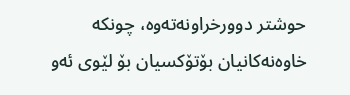حوشتر دوورخراونەتەوە، چونکە خاوەنەکانیان بۆتۆکسیان بۆ لێوی ئەو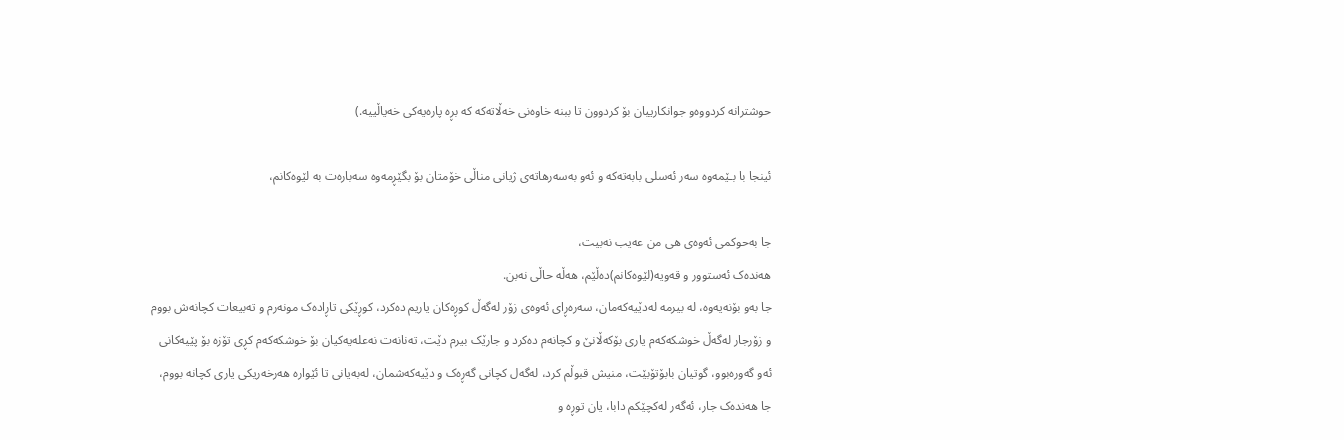حوشترانە کردووەو جوانکارییان بۆ کردوون تا ببنە خاوەنی خەڵاتەکە کە بڕە پارەیەکی خەیاڵییە.)

ئینجا با بـێمەوە سەر ئەسلی بابەتەکە و ئەو بەسەرهاتەی ژیانی مناڵی خۆمتان بۆ بگێڕمەوە سەبارەت بە لێوەکانم،

جا بەحوکمی ئەوەی هی من عەیب نەبیت،
هەندەک ئەستوور و قەویه(لێوەکانم)دەڵێم، هەڵە حاڵی نەبن.
جا بەو بۆنەیەوە، لە بیرمە لەدێیەکەمان، سەرەڕای ئەوەی زۆر لەگەڵ کوڕەکان یاریم دەکرد، کوڕێکی تاڕادەک مونەرم و تەبیعات کچانەش بووم و زۆرجار لەگەڵ خوشکەکەم یاری بۆکەڵانێ و کچانەم دەکرد و جارێک بیرم دێت، تەنانەت نەعلەیەکیان بۆ خوشکەکەم کڕی تۆزە بۆ پێیەکانی ئەو گەورەبوو، گوتیان بابۆتۆبێت، منیش قبوڵم کرد، لەگەل کچانی گەڕەک و دێیەکەشمان، لەبەیانی تا ئێوارە هەرخەریکی یاری کچانە بووم، جا هەندەک جار، ئەگەر لەکچێکم دابا، یان توڕە و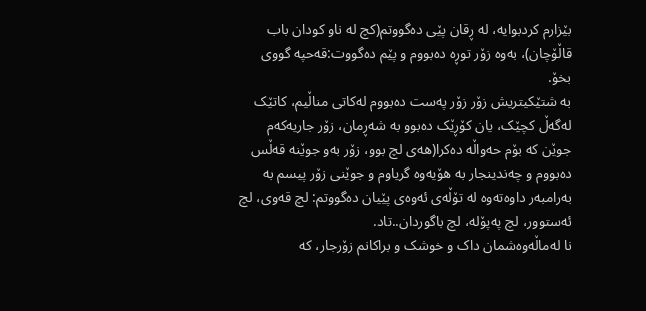بێزارم کردبوایە، لە ڕقان پێی دەگووتم(کچ لە ناو کودان باب قاڵۆچان)، بەوە زۆر توڕە دەبووم و پێم دەگووت:قەحپە گووی بخۆ.
بە شتێکیتریش زۆر زۆر پەست دەبووم لەکاتی مناڵیم، کاتێک لەگەڵ کچێک، یان کۆڕێک دەبوو بە شەڕمان، زۆر جاریەکەم جوێن کە بۆم حەواڵە دەکرا(هەی لچ بوو، زۆر بەو جوێنە قەڵس دەبووم و چەندینجار بە هۆیەوە گریاوم و جوێنی زۆر پیسم بە بەرامبەر داوەتەوە لە تۆڵەی ئەوەی پێیان دەگووتم: لچ قەوی، لچ ئەستوور، لچ پەپۆلە، لچ باگوردان..تاد.
نا لەماڵەوەشمان داک و خوشک و براکانم زۆرجار، کە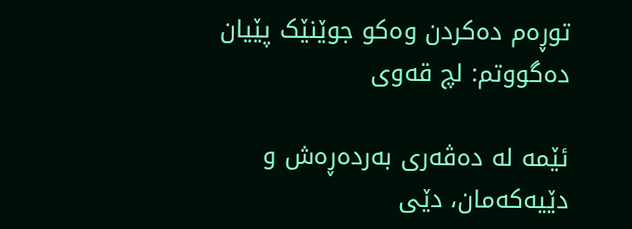توڕەم دەکردن وەکو جوێنێک پێیان دەگووتم: لچ قەوی

ئێمە لە دەڤەری بەردەڕەش و دێیەکەمان، دێی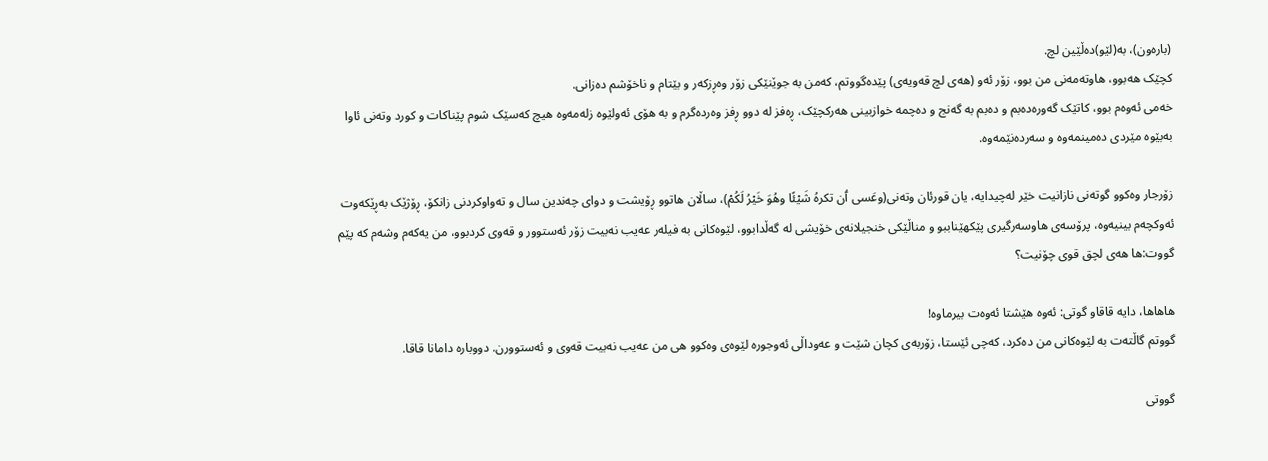(بارەون)، بە(لێو)دەڵێین لچ.
کچێک هەبوو، هاوتەمەنی من بوو، زۆر ئەو (هەی لچ قەویەی) پێدەگووتم، کەمن بە جوێنێکی زۆر وەڕزکەر و بێتام و ناخۆشم دەزانی.
خەمی ئەوەم بوو، کاتێک گەورەدەبم و دەبم بە گەنج و دەچمە خوازبینی هەرکچێک، ڕەفز لە دوو ڕفز وەردەگرم و بە هۆی ئەولێوە زلەمەوە هیچ کەسێک شوم پێناکات و کورد وتەنی ئاوا بەبێوە مێردی دەمینمەوە و سەردەنێمەوە.

زۆرجار وەکوو گوتەنی نازانیت خێر لەچیدایه، یان قورئان وتەنی(وعَسی ٲن تکرهُ شَیْئًا وهُوَ خَیْرُ لَکُمْ)، ساڵان هاتوو ڕۆیشت و دوای چەندین سال و تەواوکردنی زانکۆ، ڕۆژێک بەڕێکەوت ئەوکچەم بینیەوە، پرۆسەی هاوسەرگیری پێکهێناببو و مناڵێکی خنجیلانەی خۆیشی لە گەڵدابوو، لێوەکانی بە فیلەر عەیب نەبیت زۆر ئەستوور و قەوی کردبوو، من یەکەم وشەم کە پێم گووت:ها هەی لچق قوی چۆنیت؟

هاهاها، دایە قاقاو گوتی: ئەوە هێشتا ئەوەت بیرماوە!
گووتم گاڵتەت بە لێوەکانی من دەکرد، کەچی ئێستا، زۆربەی کچان شێت و عەوداڵی ئەوجوره لێوەی وەکوو هی من عەیب نەبیت قەوی و ئەستوورن. دووبارە دامانا قاقا.

گووتی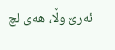ئەرێ وڵا، هەی لچ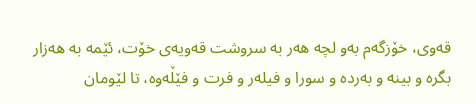قەوی، خۆزگەم بەو لچە هەر به سروشت قەویەی خۆت، ئێمە بە هەزار بگرە و بینە و بەردە و سورا و فیلەر و فرت و فێڵەوە، تا لێومان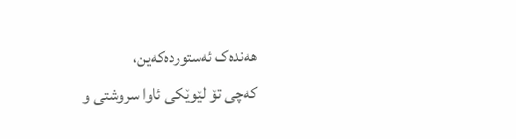هەندەک ئەستوردەکەین،
کەچی تۆ لێوێکی ئاوا سروشتی و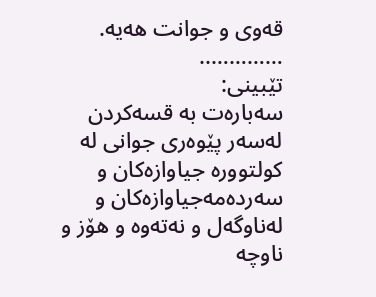قەوی و جوانت هەیە.
…………..
تێبینی:
سەبارەت بە قسەکردن لەسەر پێوەری جوانی لە کولتوورە جیاوازەکان و سەردەمەجیاوازەکان و لەناوگەل و نەتەوە و هۆز و ناوچە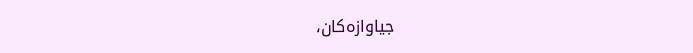جیاوازەکان،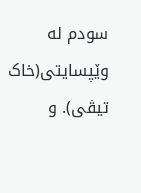سودم لە وێپسایتی(خاک تیڤی). و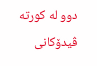دوو له کورتە ڤیدۆکانی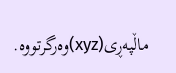ماڵپەڕی(xyz)وەرگرتووە.